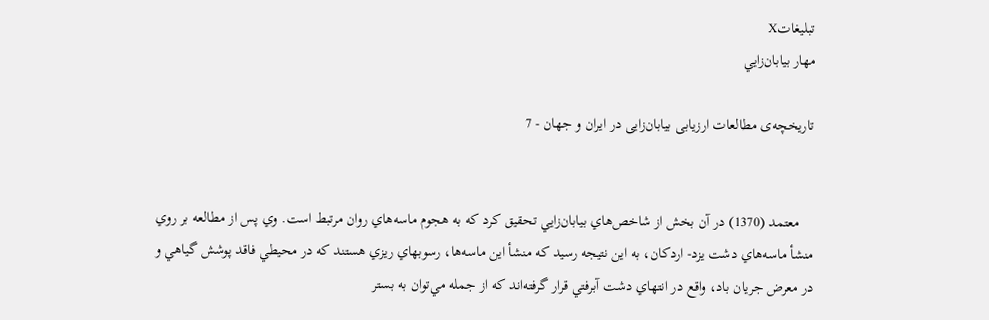تبليغاتX
مهار بيابان‌زايي

تاریخچه‌ی مطالعات ارزیابی بیابان‌زایی در ایران و جهان - 7


    معتمد (1370) در آن بخش از شاخص‌هاي بيابان‌زايي تحقيق كرد كه به هجوم ماسه‌هاي روان مرتبط است. وي پس از مطالعه بر روي منشأ ماسه‌هاي دشت يزد- اردكان، به اين نتيجه رسيد كه منشأ اين ماسه‌ها، رسوبهاي ريزي هستند كه در محيطي فاقد پوشش گياهي و در معرض جريان باد، واقع در انتهاي دشت آبرفتي قرار گرفته‌اند كه از جمله مي‌توان به بستر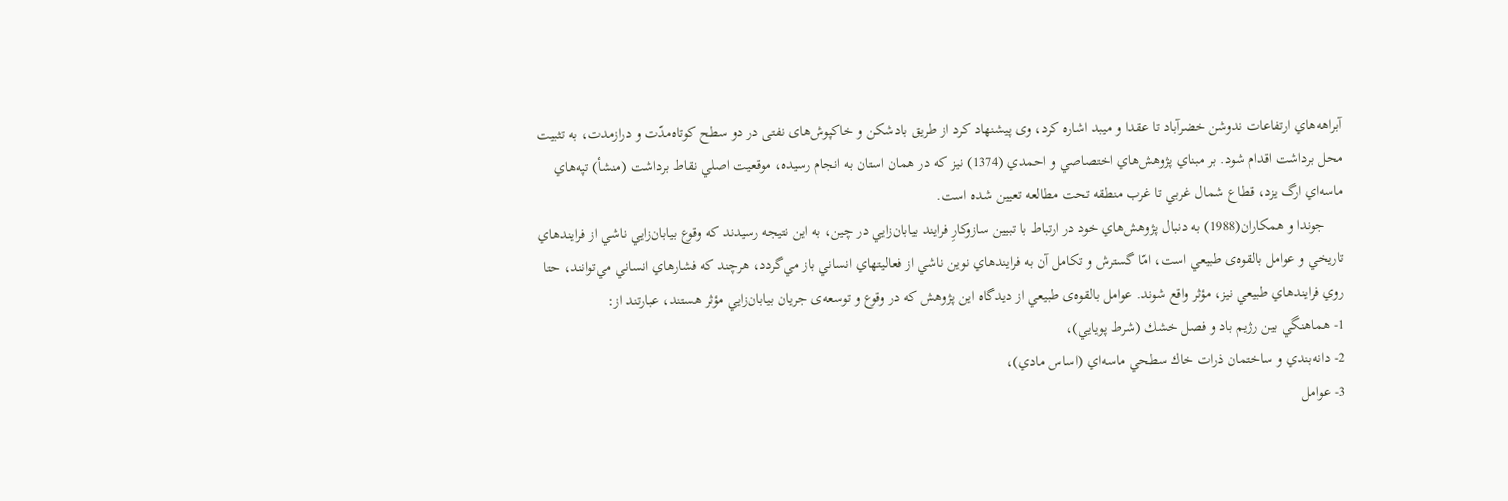آبراهه‌هاي ارتفاعات ندوشن خضرآباد تا عقدا و ميبد اشاره كرد، وی پيشنهاد کرد از طريق بادشكن و خاکپوش‌های نفتی در دو سطح كوتاه‌مدّت و درازمدت، به تثبيت محل برداشت اقدام شود. بر مبناي پژوهش‌هاي اختصاصي و احمدي (1374) نيز كه در همان استان به انجام رسيده، موقعيت اصلي نقاط برداشت (منشأ) تپه‌هاي ماسه‌اي ارگ يزد، قطاع شمال غربي تا غرب منطقه تحت مطالعه تعيين شده است.
     جوندا و همكاران(1988) به دنبال پژوهش‌هاي خود در ارتباط با تبيين سازوکارِ فرايند بيابان‌زايي در چين، به اين نتيجه رسيدند كه وقوع بيابان‌زايي ناشي از فرايندهاي تاريخي و عوامل بالقوه‌ی طبيعي است، امّا گسترش و تكامل آن به فرايندهاي نوين ناشي از فعاليتهاي انساني باز مي‌گردد، هرچند كه فشارهاي انساني مي‌توانند، حتا روي فرايندهاي طبيعي نيز، مؤثر واقع شوند. عوامل بالقوه‌ی طبيعي از ديدگاه اين پژوهش كه در وقوع و توسعه‌ی جريان بيابان‌زايي مؤثر هستند، عبارتند از:
1- هماهنگي بين رژيم باد و فصل خشك (شرط پويايي)،
2- دانه‌بندي و ساختمان ذرات خاك سطحي ماسه‌اي (اساس مادي)،
3- عوامل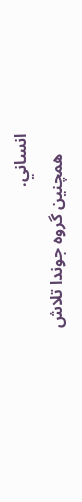انساني.
     همچنين گروه جوندا تلاش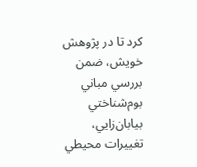كرد تا در پژوهش خويش، ضمن بررسي مباني بوم‌شناختي بيابان‌زايي، تغييرات محيطي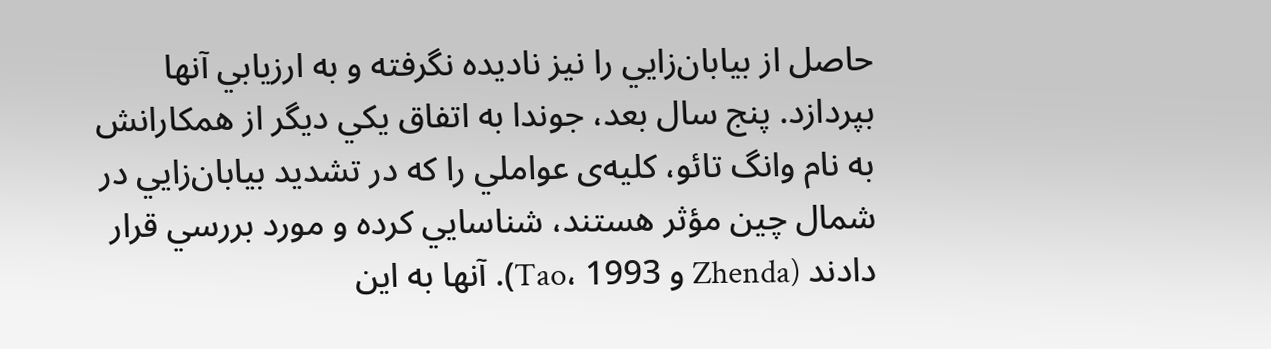حاصل از بيابان‌زايي را نيز ناديده نگرفته و به ارزيابي آنها بپردازد. پنج سال بعد، جوندا به اتفاق يكي ديگر از همكارانش به نام وانگ تائو، كليه‌ی عواملي را كه در تشديد بيابان‌زايي در شمال چين مؤثر هستند، شناسايي كرده و مورد بررسي قرار دادند (Zhenda و Tao، 1993). آنها به اين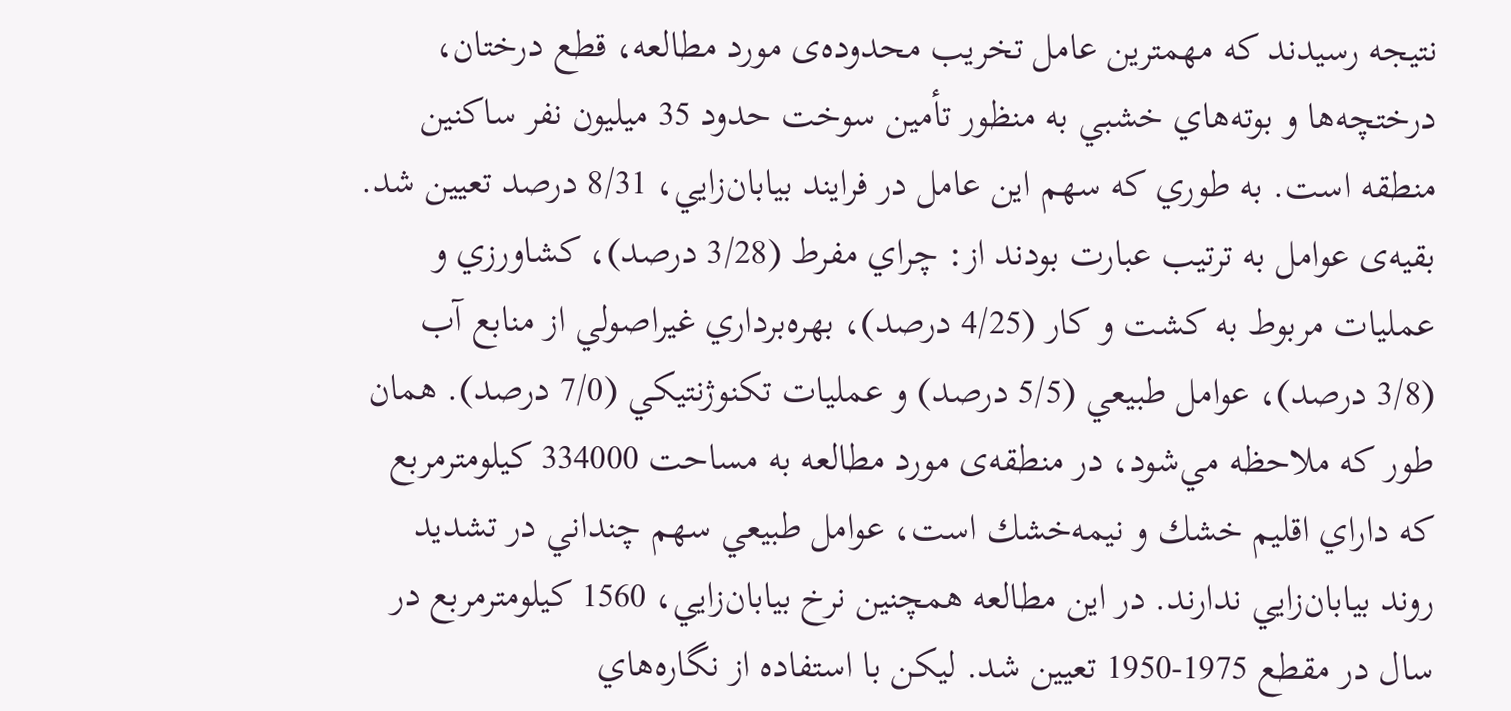نتيجه رسيدند که مهمترين عامل تخريب محدوده‌ی مورد مطالعه، قطع درختان، درختچه‌ها و بوته‌هاي خشبي به منظور تأمين سوخت حدود 35 ميليون نفر ساكنين منطقه است. به‌ طوري كه سهم اين عامل در فرايند بيابان‌زايي، 8/31 درصد تعيين شد. بقيه‌ی عوامل به ‌ترتيب عبارت بودند از: چراي مفرط (3/28 درصد)، كشاورزي و عمليات مربوط به كشت و كار (4/25 درصد)، بهره‌برداري غيراصولي از منابع آب (3/8 درصد)، عوامل طبيعي (5/5 درصد) و عمليات تكنوژنتيكي (7/0 درصد). همان طور كه ملاحظه مي‌شود، در منطقه‌ی مورد مطالعه به مساحت 334000 كيلومترمربع كه داراي اقليم خشك و نيمه‌خشك است، عوامل طبيعي سهم چنداني در تشديد روند بيابان‌زايي ندارند. در اين مطالعه همچنين نرخ بيابان‌زايي، 1560 كيلومترمربع در سال در مقطع 1975-1950 تعيين شد. ليكن با استفاده از نگاره‌هاي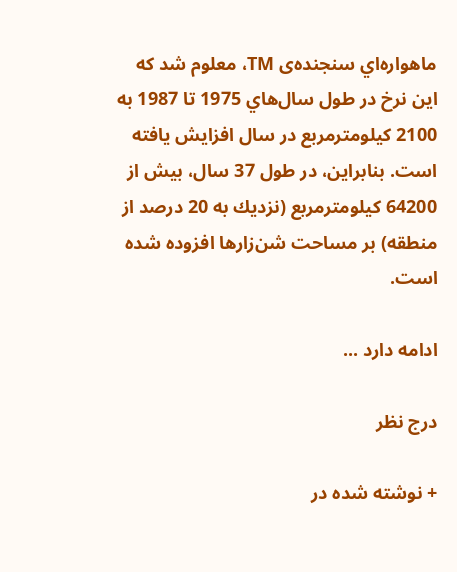ماهواره‌اي سنجنده‌ی TM، معلوم شد كه اين نرخ در طول سال‌هاي 1975 تا 1987 به 2100 كيلومترمربع در سال افزايش يافته است. بنابراين، در طول 37 سال، بيش از 64200 كيلومترمربع (نزديك به 20 درصد از منطقه) بر مساحت شن‌زارها افزوده شده است.

ادامه دارد ...

درج نظر

+ نوشته شده در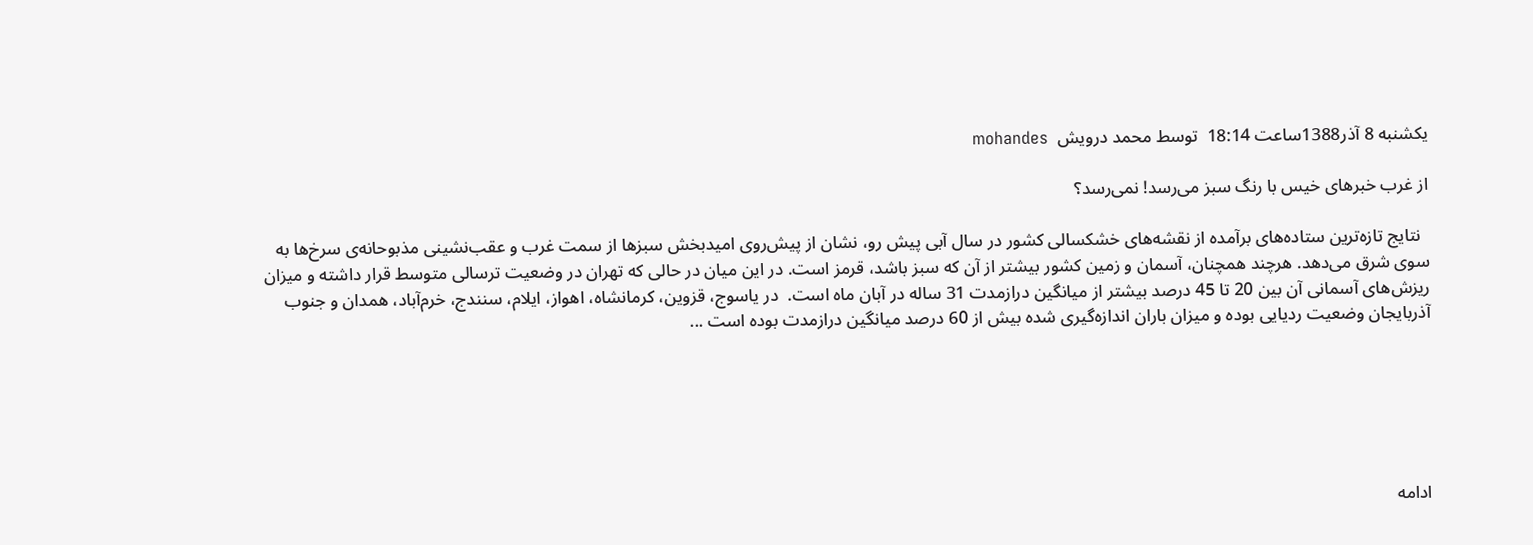یکشنبه 8 آذر1388ساعت 18:14  توسط محمد درویش  mohandes

از غرب خبرهای خیس با رنگ سبز می‌رسد! نمی‌رسد؟

  نتایج تازه‌ترین ستاده‌های برآمده از نقشه‌های خشکسالی کشور در سال آبی پیش رو، نشان از پیش‌روی امیدبخش سبزها از سمت غرب و عقب‌نشینی مذبوحانه‌ی سرخ‌ها به سوی شرق می‌دهد. هرچند همچنان، آسمان و زمین کشور بیشتر از آن که سبز باشد، قرمز است. در این میان در حالی که تهران در وضعیت ترسالی متوسط قرار داشته و میزان ریزش‌های آسمانی آن بین 20 تا 45 درصد بیشتر از میانگین درازمدت 31 ساله در آبان ماه است.  در یاسوج، قزوین، کرمانشاه، اهواز، ایلام، سنندج، خرم‌آباد، همدان و جنوب آذربایجان وضعیت ردیایی بوده و میزان باران اندازه‌گیری شده بیش از 60 درصد میانگین درازمدت بوده است ...






ادامه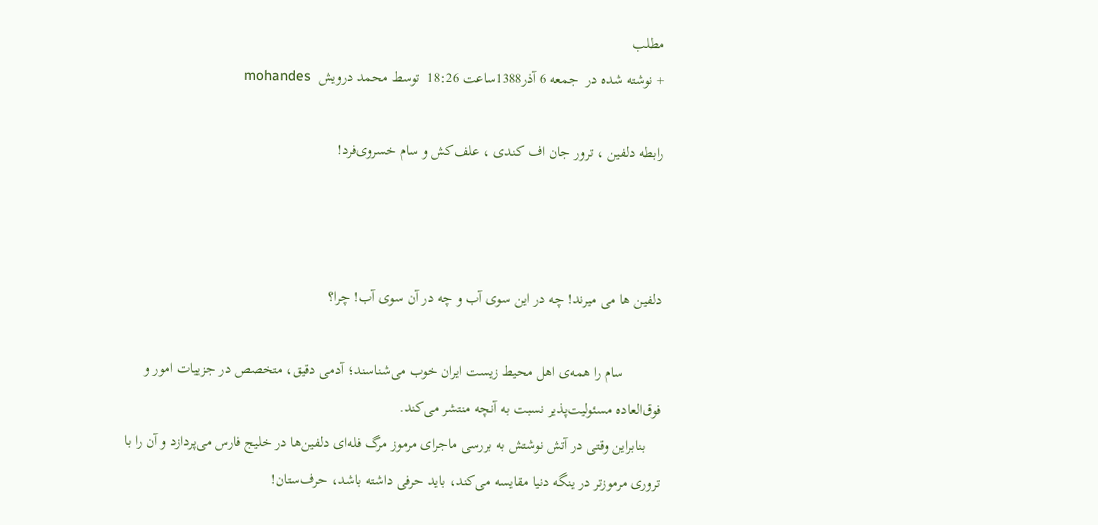مطلب
+ نوشته شده در  جمعه 6 آذر1388ساعت 18:26  توسط محمد درویش  mohandes

رابطه دلفین ، ترور جان اف کندی ، علف‌کش و سام خسروی‌فرد!



دلفین ها می میرند! چه در این سوی آب و چه در آن سوی آب! چرا؟

          سام را همه‌ی اهل محیط زیست ایران خوب می‌شناسند؛ آدمی دقیق، متخصص در جزییات امور و فوق‌العاده مسئولیت‌پذیر نسبت به آنچه منتشر می‌کند.
    بنابراین وقتی در آتش نوشتش به بررسی ماجرای مرموز مرگ فله‌ای دلفین‌ها در خلیج فارس می‌پردازد و آن را با تروری مرموز‌تر در ینگه دنیا مقایسه می‌کند، باید حرفی داشته باشد، حرف‌ستان!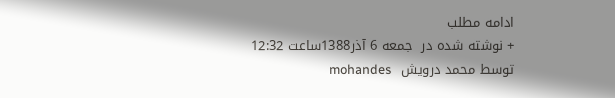ادامه مطلب
+ نوشته شده در  جمعه 6 آذر1388ساعت 12:32  توسط محمد درویش  mohandes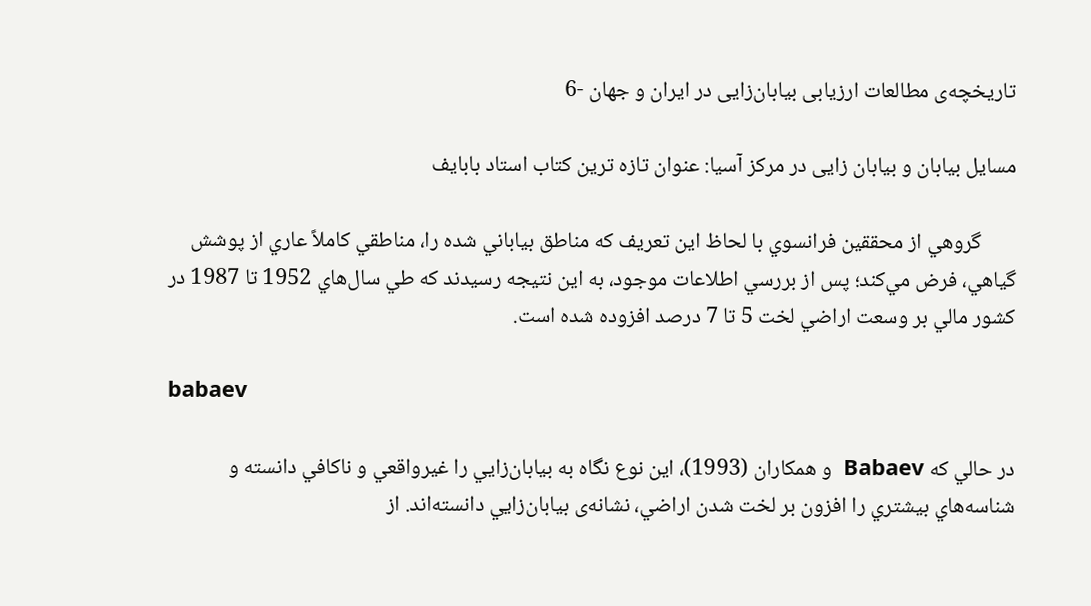تاریخچه‌ی مطالعات ارزیابی بیابان‌زایی در ایران و جهان -6

مسایل بیابان و بیابان زایی در مرکز آسیا: عنوان تازه ترین کتاب استاد بابایف

       گروهي از محققين فرانسوي با لحاظ اين تعريف كه مناطق بياباني شده را، مناطقي كاملاً عاري از پوشش گياهي، فرض مي‌كند؛ پس از بررسي اطلاعات موجود، به اين نتيجه رسيدند كه طي سال‌هاي 1952 تا 1987 در كشور مالي بر وسعت اراضي لخت 5 تا 7 درصد افزوده شده است.

babaev

در حالي كه Babaev  و همكاران (1993)، اين نوع نگاه به بيابان‌زايي را غيرواقعي و ناكافي دانسته و شناسه‌هاي بيشتري را افزون بر لخت شدن اراضي، نشانه‌ی بيابان‌زايي دانسته‌اند. از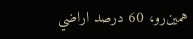همين‌رو، 60 درصد اراضي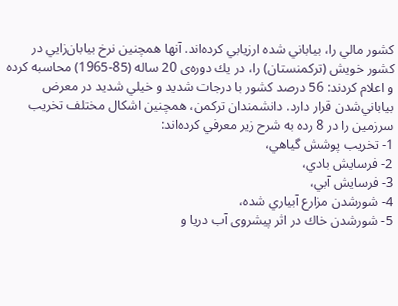كشور مالي را، بياباني شده ارزيابي كرده‌اند. آنها همچنين نرخ بيابان‌زايي در كشور خويش (تركمنستان) را، در يك دوره‌ی 20 ساله (85-1965) محاسبه كرده و اعلام کردند: 56 درصد كشور با درجات شديد و خيلي شديد در معرض بياباني‌شدن قرار دارد. دانشمندان تركمن، همچنين اشكال مختلف تخريب سرزمين را در 8 رده به شرح زير معرفي كرده‌اند:
1- تخريب پوشش گياهي،
2- فرسايش بادي،
3- فرسايش آبي،
4- شورشدن مزارع آبياري شده،
5- شورشدن خاك در اثر پيشروی آب دريا و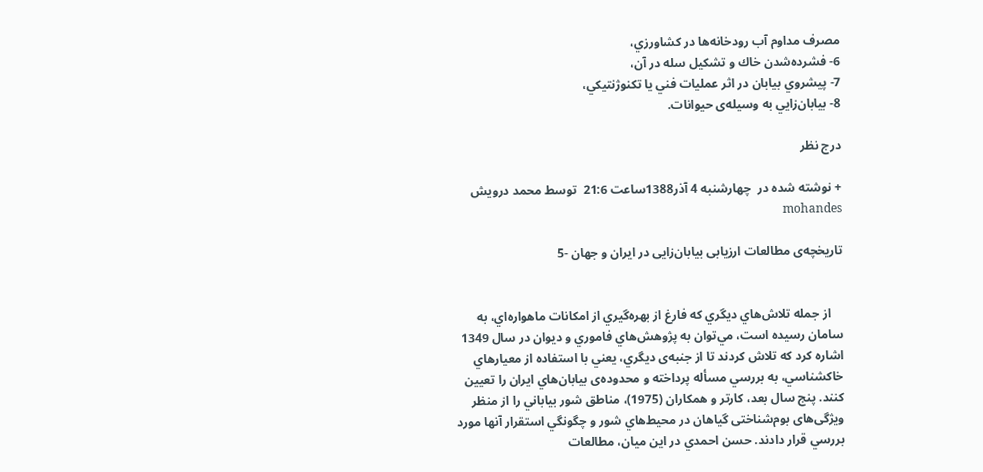مصرف مداوم آب رودخانه‌ها در كشاورزي،
6- فشرده‌شدن خاك و تشكيل سله در آن،
7- پيشروي بيابان در اثر عمليات فني يا تكنوژنتيكي،
8- بيابان‌زايي به وسيله‌ی حيوانات.

درج نظر

+ نوشته شده در  چهارشنبه 4 آذر1388ساعت 21:6  توسط محمد درویش  mohandes

تاریخچه‌ی مطالعات ارزیابی بیابان‌زایی در ایران و جهان -5


    از جمله‌ تلاش‌هاي ديگري كه فارغ از بهره‌گيري از امكانات ماهواره‌اي، به سامان رسيده است، مي‌توان به پژوهش‌هاي فاموري و ديوان در سال 1349 اشاره كرد كه تلاش كردند تا از جنبه‌ی ديگري، يعني با استفاده از معيارهاي خاكشناسي، به بررسي مسأله پرداخته و محدوده‌ی بیابان‌هاي ايران را تعيين كنند. پنج سال بعد، كارتر و همكاران (1975)، مناطق شور بياباني را از منظر ویژگی‌های بوم‌شناختی گياهان در محيط‌هاي شور و چگونگي استقرار آنها مورد بررسي قرار دادند. حسن احمدي در اين ميان، مطالعات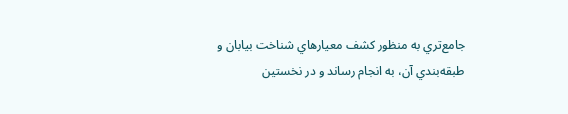جامع‌تري به منظور كشف معيارهاي شناخت بيابان و طبقه‌بندي آن، به انجام رساند و در نخستين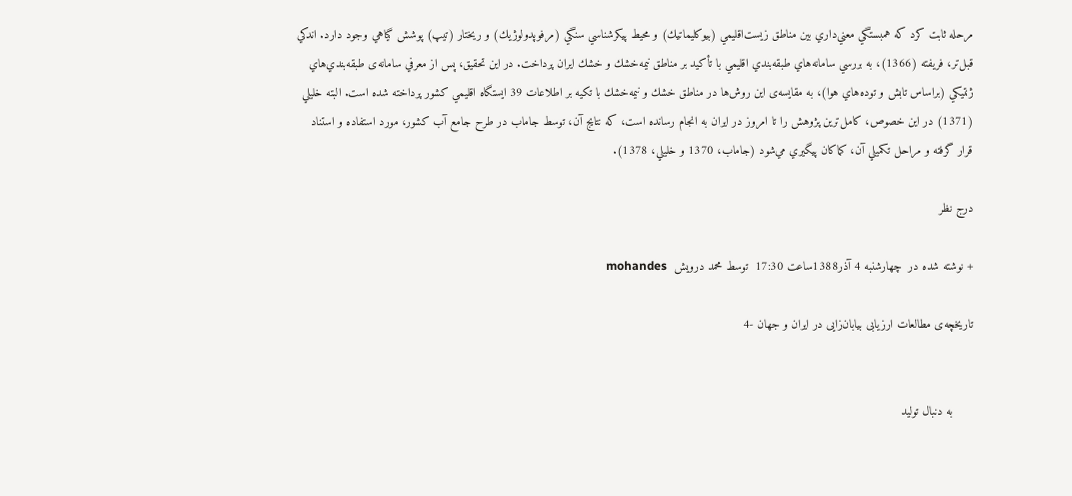مرحله ثابت كرد كه همبستگي معني‌داري بين مناطق زيست‌اقليمي (بيوكليماتيك) و محيط‌ پيكرشناسي سنگي (مرفوپدولوژيك) و ريختار (تيپ) پوشش گياهي وجود دارد. اندكي قبل‌تر، فريفته (1366)، به بررسي سامانه‌هاي طبقه‌بندي اقليمي با تأكيد بر مناطق نيمه‌خشك و خشك ايران پرداخت. در اين تحقيق، پس از معرفي سامانه‌ی طبقه‌بندي‌هاي ژنتيكي (براساس تابش و توده‌هاي هوا)، به مقايسه‌ی اين روش‌ها در مناطق خشك و نيمه‌خشك با تكيه بر اطلاعات 39 ايستگاه اقليمي كشور پرداخته شده است. البته خليلي (1371) در اين خصوص، كامل‌ترين پژوهش را تا امروز در ايران به انجام رسانده است، كه نتايج آن، توسط جاماب در طرح جامع آب كشور، مورد استفاده و استناد قرار گرفته و مراحل تكميلي آن، كماكان پيگيري مي‌شود (جاماب، 1370 و خليلي، 1378).

درج نظر

+ نوشته شده در  چهارشنبه 4 آذر1388ساعت 17:30  توسط محمد درویش  mohandes

تاریخچه‌ی مطالعات ارزیابی بیابان‌زایی در ایران و جهان -4


      به ‌دنبال توليد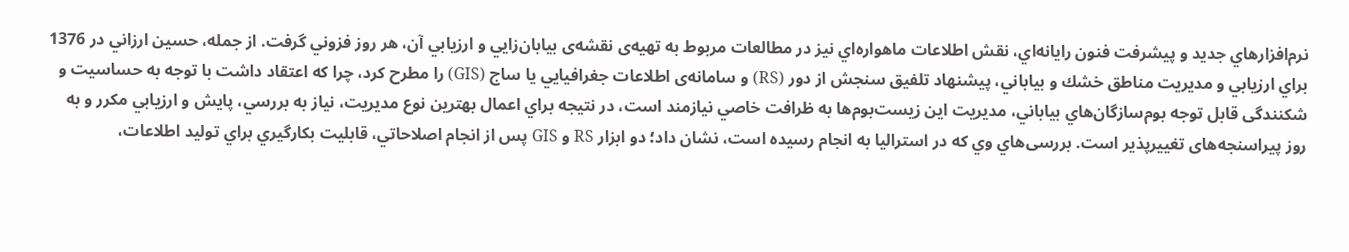نرم‌افزارهاي جديد و پيشرفت فنون رايانه‌اي، نقش اطلاعات ماهواره‌اي نيز در مطالعات مربوط به تهيه‌ی نقشه‌ی بيابان‌زايي و ارزيابي آن، هر روز فزوني گرفت. از جمله، حسین ارزاني در 1376 براي ارزيابي و مديريت مناطق خشك و بياباني، پيشنهاد تلفيق سنجش از دور (RS) و سامانه‌ی اطلاعات جغرافيايي یا ساج (GIS) را مطرح كرد، چرا كه اعتقاد داشت با توجه به حساسيت و شكنندگی قابل توجه بوم‌سازگان‌هاي بياباني، مديريت اين زيست‌بوم‌ها به ظرافت خاصي نيازمند است، در نتيجه براي اعمال بهترين نوع مديريت، نياز به بررسي، پايش و ارزيابي مكرر و به روز پيراسنجه‌های تغييرپذير است. بررسی‌هاي وي كه در استراليا به انجام رسيده است، نشان داد؛ دو ابزار RS و GIS پس از انجام اصلاحاتي، قابليت بكارگيري براي توليد اطلاعات،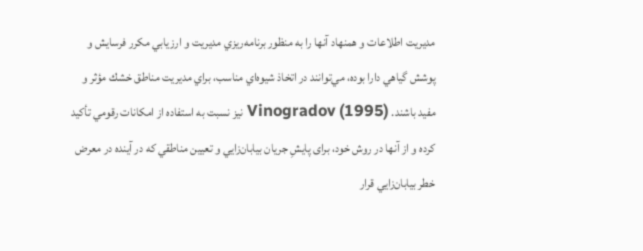مديريت اطلاعات و همنهاد آنها را به منظور برنامه‌ريزي مديريت و ارزيابي مكرر فرسايش و پوشش گياهي دارا بوده، مي‌توانند در اتخاذ شيوه‌اي مناسب، براي مديريت مناطق خشك مؤثر و مفيد باشند. Vinogradov (1995) نيز نسبت به استفاده از امكانات رقومي تأكيد كرده و از آنها در روش خود، برای پايشِ جريان بيابان‌زايي و تعيين مناطقي كه در آينده در معرض خطر بيابان‌زايي قرار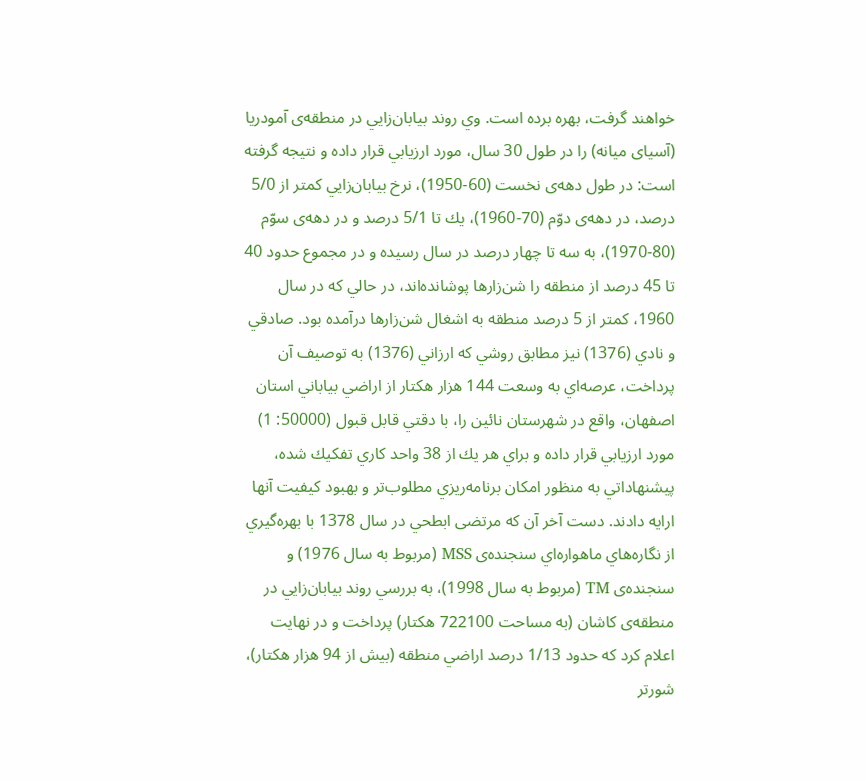خواهند گرفت، بهره برده است. وي روند بيابان‌زايي در منطقه‌ی آمودريا (آسيای ميانه) را در طول 30 سال، مورد ارزيابي قرار داده و نتيجه گرفته است: در طول دهه‌ی نخست (60-1950)، نرخ بيابان‌زايي كمتر از 5/0 درصد، در دهه‌ی دوّم (70-1960)، يك تا 5/1 درصد و در دهه‌ی سوّم (80-1970)، به سه تا چهار درصد در سال رسيده و در مجموع حدود 40 تا 45 درصد از منطقه را شن‌زارها پوشانده‌اند، در حالي كه در سال 1960، كمتر از 5 درصد منطقه به اشغال شن‌زارها درآمده بود. صادقي و نادي (1376) نيز مطابق روشي كه ارزاني (1376) به توصيف آن پرداخت، عرصه‌اي به وسعت 144 هزار هكتار از اراضي بياباني استان اصفهان، واقع در شهرستان نائين را، با دقتي قابل قبول (50000: 1) مورد ارزيابي قرار داده و براي هر يك از 38 واحد كاري تفكيك شده، پيشنهاداتي به منظور امكان برنامه‌ريزي مطلوب‌تر و بهبود كيفيت آنها ارايه دادند. دست آخر آن که مرتضی ابطحي در سال 1378 با بهره‌گيري از نگاره‌هاي ماهواره‌اي سنجنده‌ی MSS (مربوط به سال 1976) و سنجنده‌ی TM (مربوط به سال 1998)، به بررسي روند بيابان‌زايي در منطقه‌ی كاشان (به مساحت 722100 هكتار) پرداخت و در نهايت اعلام كرد كه حدود 1/13 درصد اراضي منطقه (بيش از 94 هزار هكتار)، شورتر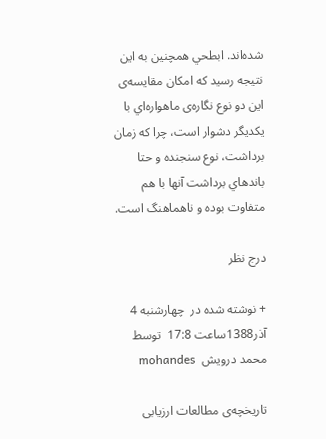شده‌اند. ابطحي همچنين به اين نتيجه رسيد كه امكان مقايسه‌ی اين دو نوع نگاره‌ی ماهواره‌اي با يكديگر دشوار است، چرا كه زمان برداشت، نوع سنجنده و حتا باندهاي برداشت آنها با هم متفاوت بوده و ناهماهنگ است.

درج نظر

+ نوشته شده در  چهارشنبه 4 آذر1388ساعت 17:8  توسط محمد درویش  mohandes

تاریخچه‌ی مطالعات ارزیابی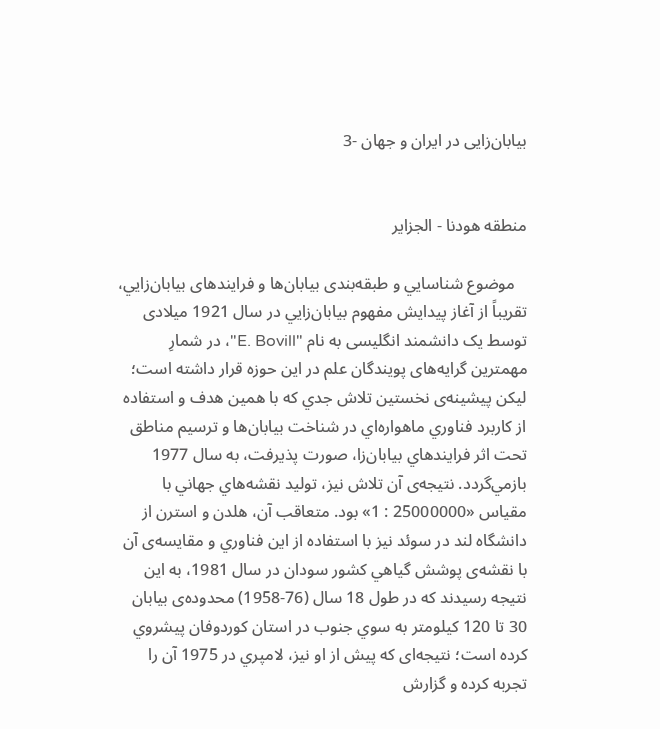بیابان‌زایی در ایران و جهان -3


منطقه هودنا - الجزایر

   موضوع شناسايي و طبقه‌بندی بیابان‌ها و فرايندهای بيابان‌زايي، تقريباً از آغاز پيدايش مفهوم بيابان‌زايي در سال 1921 ميلادی توسط يک دانشمند انگليسی به نام "E. Bovill"، در شمارِ مهمترين گرايه‌های پويندگان علم در اين حوزه قرار داشته است؛ ليكن پيشينه‌ی نخستين تلاش جدي كه با همين هدف و استفاده از كاربرد فناوري ماهواره‌اي در شناخت بیابان‌ها و ترسيم مناطق تحت اثر فرايندهاي بيابان‌زا، صورت پذيرفت، به سال 1977 بازمي‌گردد. نتيجه‌ی آن تلاش نيز، توليد نقشه‌هاي جهاني با مقياس «25000000 : 1» بود. متعاقب آن، هلدن و استرن از دانشگاه لند در سوئد نيز با استفاده از اين فناوري و مقايسه‌ی آن با نقشه‌ی پوشش گياهي كشور سودان در سال 1981، به اين نتيجه رسيدند كه در طول 18 سال (76-1958) محدوده‌ی بيابان 30 تا 120 كيلومتر به سوي جنوب در استان كوردوفان پيشروي كرده است؛ نتيجه‌ای که پيش از او نيز، لامپري در 1975 آن را تجربه کرده و گزارش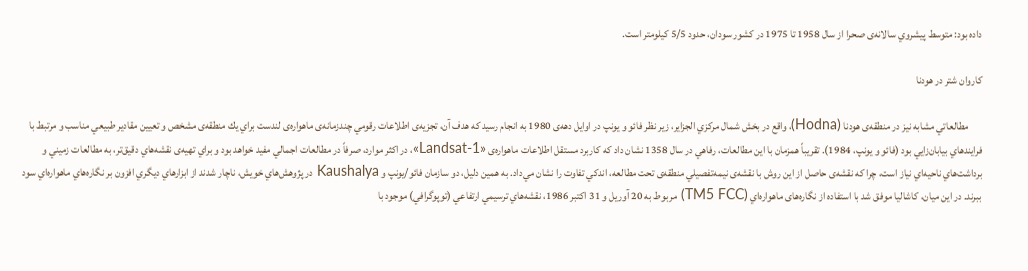داده بود: متوسط پيشروي سالانه‌ی صحرا از سال 1958 تا 1975 در کشور سودان، حدود 5/5 كيلومتر است.

کاروان شتر در هودنا

      مطالعاتي مشابه نيز در منطقه‌ی هودنا (Hodna)، واقع در بخش شمال مركزي الجزاير، زير نظر فائو و يونپ در اوايل دهه‌ی 1980 به انجام رسيد كه هدف آن، تجزيه‌ی اطلاعات رقومي چندزمانه‌ی ماهواره‌ی لندست براي يك منطقه‌ی مشخص و تعيين مقادير طبيعي مناسب و مرتبط با فرايندهاي بيابان‌زايي بود (فائو و يونپ، 1984). تقريباً همزمان با اين مطالعات، رفاهي در سال 1358 نشان داد كه كاربرد مستقل اطلاعات ماهواره‌ی «Landsat-1»، در اكثر موارد، صرفاً در مطالعات اجمالي مفيد خواهد بود و براي تهيه‌ی نقشه‌هاي دقيق‌تر، به مطالعات زميني و برداشت‌هاي ناحيه‌اي نياز است، چرا كه نقشه‌ی حاصل از اين روش با نقشه‌ی نيمه‌تفصيلي منطقه‌ی تحت مطالعه، اندكي تفاوت را نشان مي‌داد. به همين دليل، دو سازمان فائو/يونپ و Kaushalya در پژوهش‌هاي خويش، ناچار شدند از ابزارهاي ديگري افزون بر نگاره‌هاي ماهواره‌اي سود ببرند. در اين ميان، كاشاليا موفق شد با استفاده از نگاره‌های ماهواره‌اي (TM5 FCC) مربوط به 20 آوريل و 31 اكتبر 1986، نقشه‌هاي ترسيمي ارتفاعي (توپوگرافي) موجود با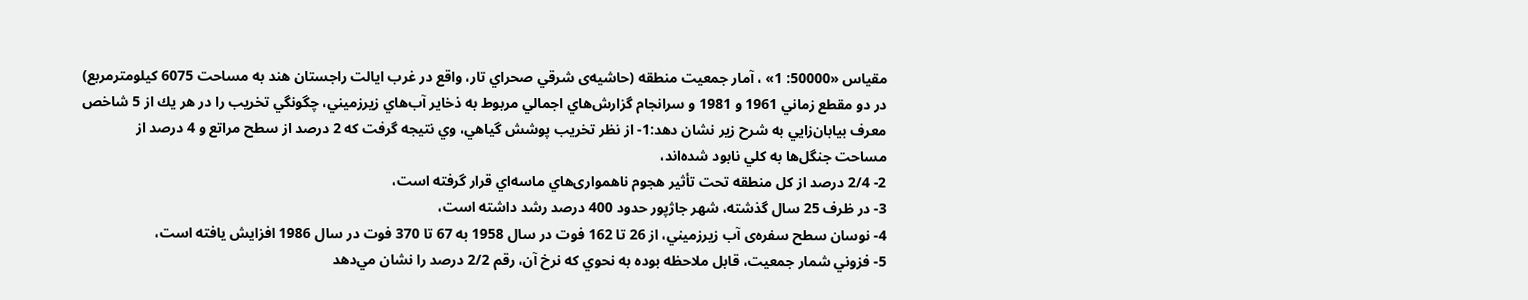مقياس «50000: 1» ، آمار جمعيت منطقه (حاشيه‌ی شرقي صحراي تار، واقع در غرب ايالت راجستان هند به مساحت 6075 كيلومترمربع) در دو مقطع زماني 1961 و 1981 و سرانجام گزارش‌هاي اجمالي مربوط به ذخاير آب‌هاي زيرزميني، چگونگي تخريب را در هر يك از 5 شاخص معرف بيابان‌زايي به شرح زير نشان دهد:1- از نظر تخريب پوشش گياهي، وي نتيجه گرفت كه 2 درصد از سطح مراتع و 4 درصد از مساحت جنگل‌ها به كلي نابود شده‌اند،
2- 2/4 درصد از كل منطقه تحت تأثير هجوم ناهمواری‌هاي ماسه‌اي قرار گرفته است،
3- در ظرف 25 سال گذشته، شهر جاژپور حدود 400 درصد رشد داشته است،
4- نوسان سطح سفره‌ی آب زيرزميني، از 26 تا 162 فوت در سال 1958 به 67 تا 370 فوت در سال 1986 افزايش يافته است،
5- فزوني شمار جمعيت، قابل ملاحظه بوده به نحوي كه نرخ آن، رقم 2/2 درصد را نشان مي‌دهد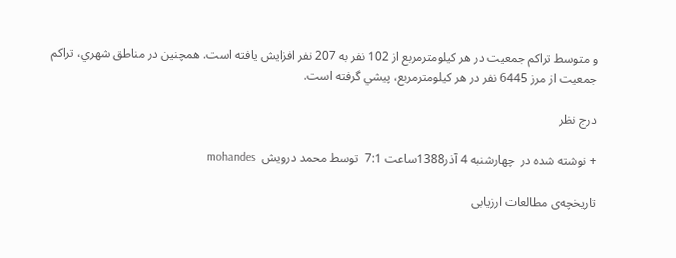و متوسط تراكم جمعيت در هر كيلومترمربع از 102 نفر به 207 نفر افزايش يافته است. همچنين در مناطق شهري، تراكم جمعيت از مرز 6445 نفر در هر كيلومترمربع، پيشي گرفته است.

درج نظر

+ نوشته شده در  چهارشنبه 4 آذر1388ساعت 7:1  توسط محمد درویش  mohandes

تاریخچه‌ی مطالعات ارزیابی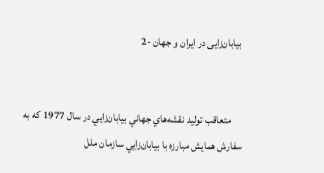بیابان‌زایی در ایران و جهان -2


     متعاقب توليد نقشه‌هاي جهاني بيابان‌زايي در سال 1977 كه به سفارش همايش مبارزه با بيابان‌زايي سازمان ملل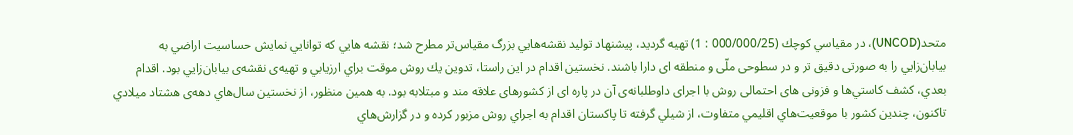متحد(UNCOD)، در مقياسي كوچك (000/000/25 : 1) تهيه گرديد، پيشنهاد توليد نقشه‌هايي بزرگ مقياس‌تر مطرح شد؛ نقشه هايي كه توانايي نمايش حساسيت اراضي به بيابان‌زايي را به صورتی دقيق تر و در سطوحی ملّی و منطقه ای دارا باشند. نخستين اقدام در اين راستا، تدوين يك روش موقت براي ارزيابي و تهيه‌ی نقشه‌ی بيابان‌زايي بود. اقدام بعدي، کشف کاستي‌ها و فزونی های احتمالی روش با اجرای داوطلبانه‌ی آن در پاره ای از کشورهای علاقه مند و مبتلابه بود. به همين منظور، از نخستين سال‌هاي دهه‌ی هشتاد ميلادي تاكنون، چندين كشور با موقعيت‌هاي اقليمي متفاوت، از شيلي گرفته تا پاكستان اقدام به اجراي روش مزبور كرده و در گزارش‌هاي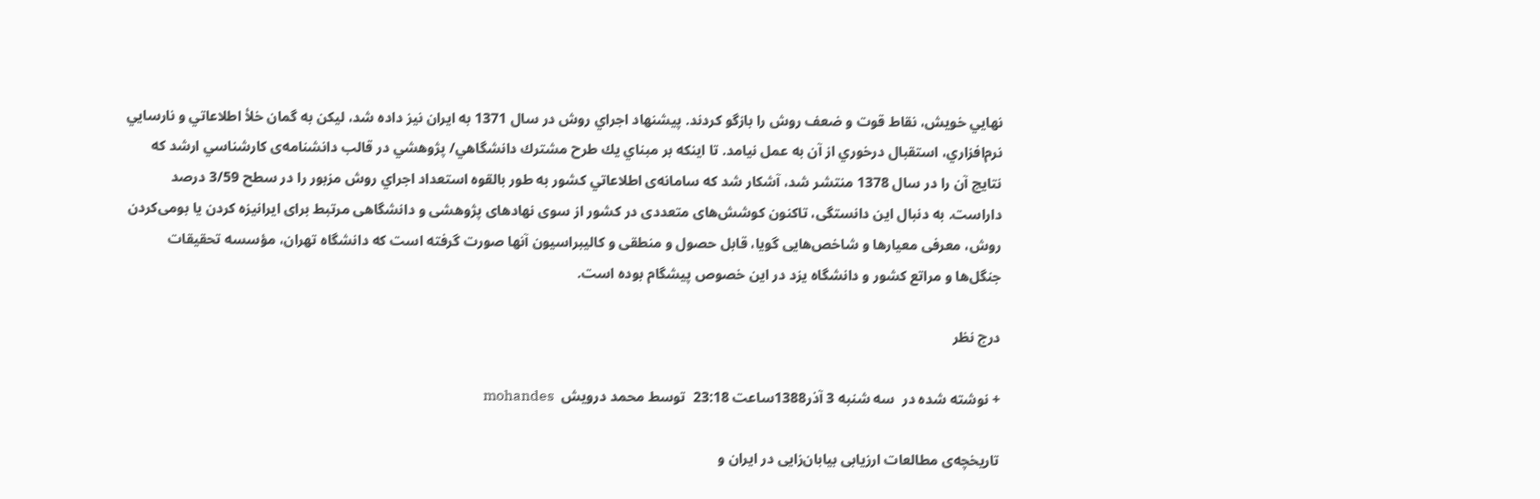نهايي خويش، نقاط قوت و ضعف روش را بازگو كردند. پيشنهاد اجراي روش در سال 1371 به ايران نيز داده شد، ليكن به گمان خلأ اطلاعاتي و نارسايي نرم‌افزاري، استقبال درخوري از آن به عمل نيامد. تا اينكه بر مبناي يك طرح مشترك دانشگاهي/ پژوهشي در قالب دانشنامه‌ی كارشناسي ارشد كه نتايج آن را در سال 1378 منتشر شد، آشکار شد كه سامانه‌ی اطلاعاتي كشور به طور بالقوه استعداد اجراي روش مزبور را در سطح 3/59 درصد داراست. به دنبال این دانستگی، تاکنون کوشش‌های متعددی در کشور از سوی نهادهای پژوهشی و دانشگاهی مرتبط برای ایرانیزه کردن یا بومی‌کردن روش، معرفی معیارها و شاخص‌هایی گویا، قابل حصول و منطقی و کالیبراسیون آنها صورت گرفته است که دانشگاه تهران، مؤسسه تحقیقات جنگل‌ها و مراتع کشور و دانشگاه یزد در این خصوص پیشگام بوده است.

درج نظر

+ نوشته شده در  سه شنبه 3 آذر1388ساعت 23:18  توسط محمد درویش  mohandes

تاریخچه‌ی مطالعات ارزیابی بیابان‌زایی در ایران و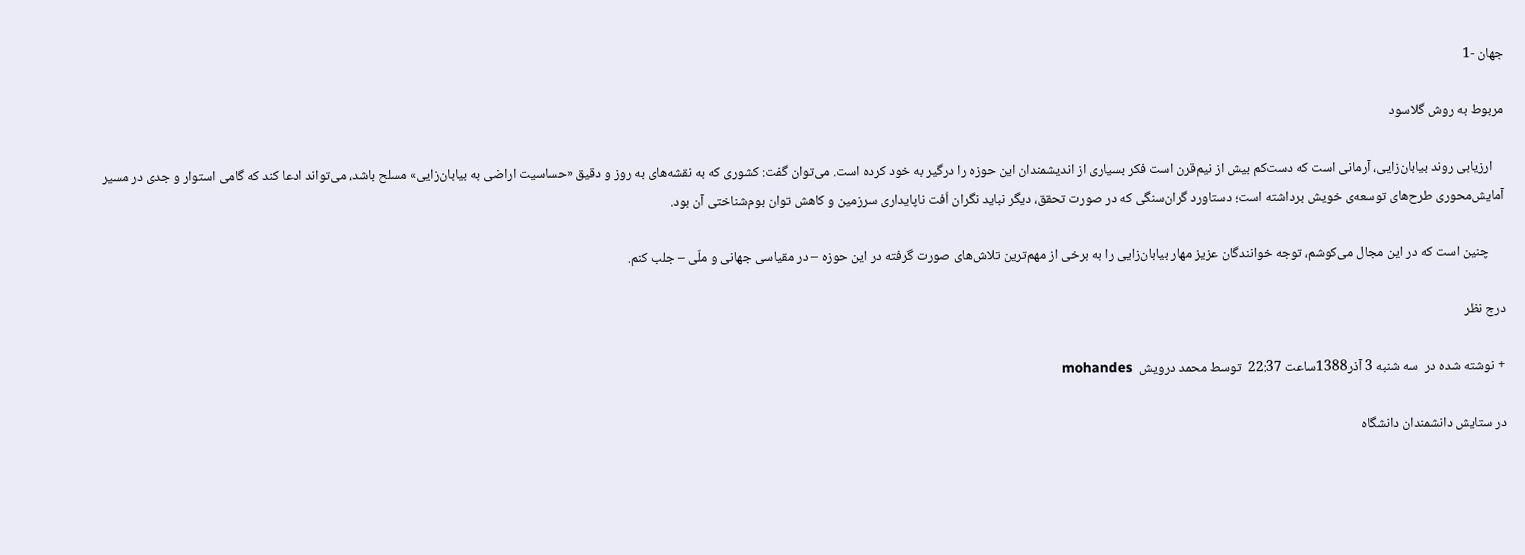جهان -1

مربوط به روش گلاسود

    ارزیابی روند بیابان‌زایی، آرمانی است که دست‌کم بیش از نیم‌قرن است فکر بسیاری از اندیشمندان این حوزه را درگیر به خود کرده است. می‌توان گفت: کشوری که به نقشه‌های به روز و دقیق «حساسیت اراضی به بیابان‌زایی» مسلح باشد، می‌تواند ادعا کند که گامی استوار و جدی در مسیر آمایش‌محوری طرح‌های توسعه‌ی خویش برداشته است؛ دستاورد گران‌سنگی که در صورت تحقق، دیگر نباید نگران اُفت ناپایداری سرزمین و کاهش توان بوم‌شناختی آن بود.

     چنین است که در این مجال می‌کوشم، توجه خوانندگان عزیز مهار بیابان‌زایی را به برخی از مهم‌ترین تلاش‌های صورت گرفته در این حوزه – در مقیاسی جهانی و ملّی – جلب کنم.

درج نظر

+ نوشته شده در  سه شنبه 3 آذر1388ساعت 22:37  توسط محمد درویش  mohandes

در ستایش دانشمندان دانشگاه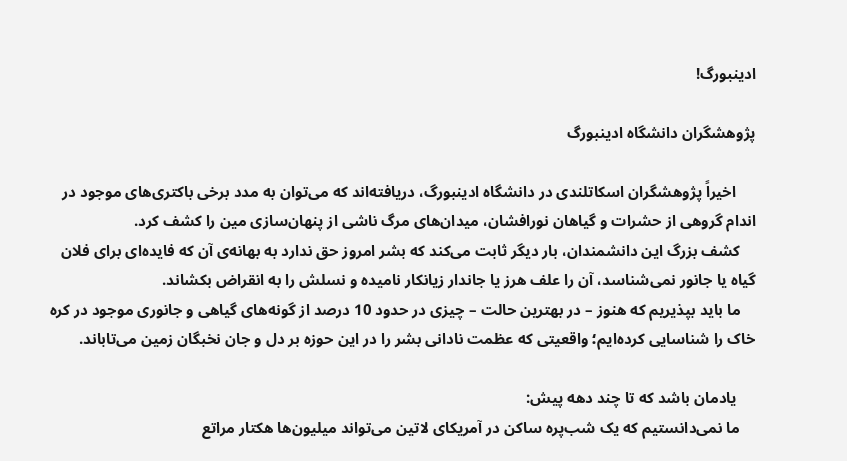ادینبورگ!

پژوهشگران دانشگاه ادینبورگ

     اخیراً پژوهشگران اسکاتلندی در دانشگاه ادینبورگ، دریافته‌اند که می‌توان به مدد برخی باکتری‌های موجود در اندام گروهی از حشرات و گیاهان نورافشان، میدان‌های مرگ ناشی از پنهان‌سازی مین را کشف کرد.
    کشف بزرگ این دانشمندان، بار دیگر ثابت می‌کند که بشر امروز حق ندارد به بهانه‌ی آن که فایده‌ای برای فلان گیاه یا جانور نمی‌شناسد، آن را علف هرز یا جاندار زیانکار نامیده و نسلش را به انقراض بکشاند.
    ما باید بپذیریم که هنوز – در بهترین حالت – چیزی در حدود 10 درصد از گونه‌های گیاهی و جانوری موجود در کره خاک را شناسایی کرده‌ایم؛ واقعیتی که عظمت نادانی بشر را در این حوزه بر دل و جان نخبگان زمین می‌تاباند.

     یادمان باشد که تا چند دهه پیش:
    ما نمی‌دانستیم که یک شب‌پره ساکن در آمریکای لاتین می‌تواند میلیون‌ها هکتار مراتع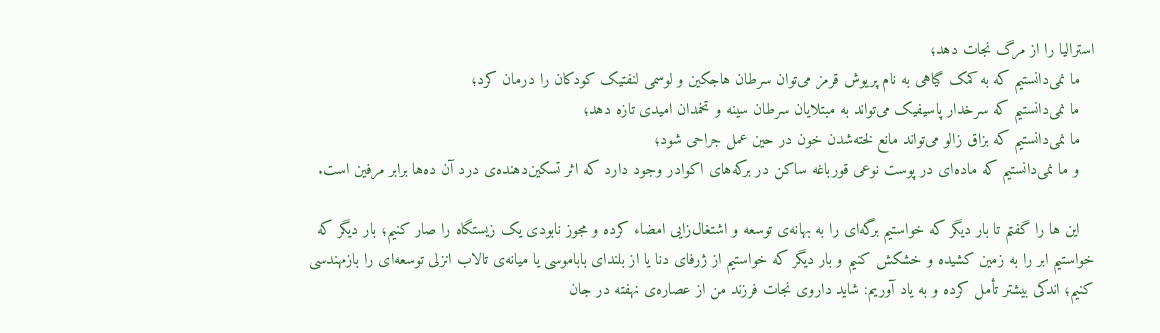استرالیا را از مرگ نجات دهد؛
   ما نمی‌دانستیم که به کمک گیاهی به نام پریوش قرمز می‌توان سرطان هاجکین و لوسمی لنفتیک کودکان را درمان کرد؛
   ما نمی‌دانستیم که سرخدار پاسیفیک می‌تواند به مبتلایان سرطان سینه و تخمدان امیدی تازه دهد؛
   ما نمی‌دانستیم که بزاق زالو می‌تواند مانع لخته‌شدن خون در حین عمل جراحی شود؛
   و ما نمی‌دانستیم که ماده‌ای در پوست نوعی قورباغه ساکن در برکه‌های اکوادر وجود دارد که اثر تسکین‌دهنده‌ی درد آن ده‌ها برابر مرفین است.

   این ها را گفتم تا بار دیگر که خواستیم برگه‌ای را به بهانه‌ی توسعه و اشتغال‌زایی امضاء کرده و مجوز نابودی یک زیستگاه را صار کنیم؛ بار دیگر که خواستیم ابر را به زمین کشیده و خشکش کنیم و بار دیگر که خواستیم از ژرفای دنا یا از بلندای بابا‌موسی یا میانه‌ی تالاب انزلی توسعه‌ای را بازمهندسی کنیم؛ اندکی بیشتر تأمل کرده و به یاد آوریم: شاید داروی نجات فرزند من از عصاره‌ی نهفته در جان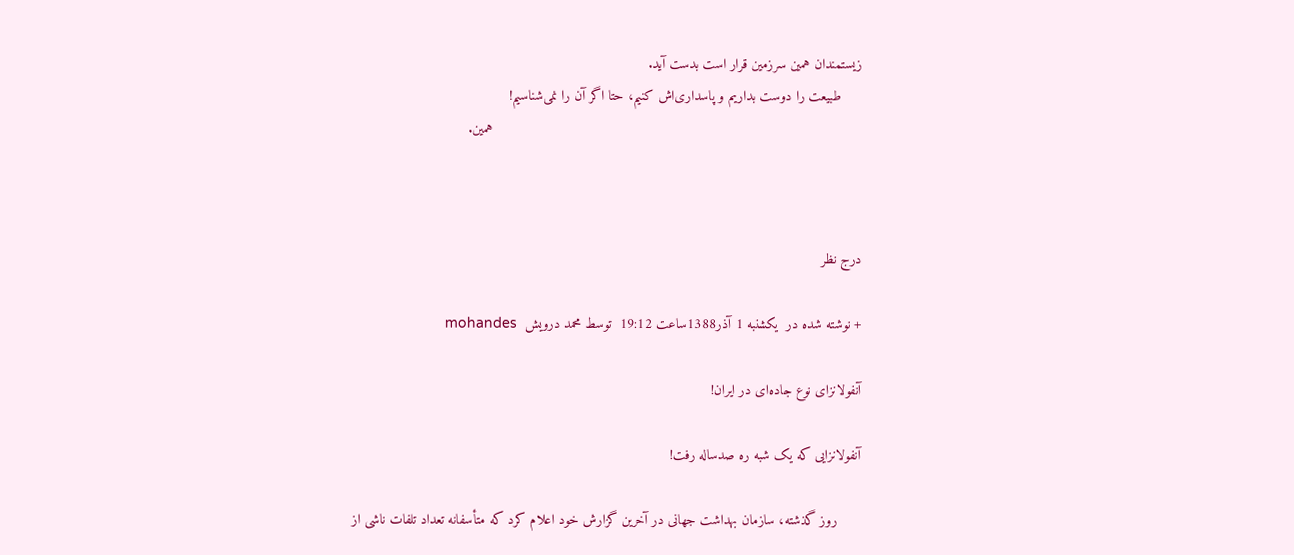زیستمندان همین سرزمین قرار است بدست آید.
     طبیعت را دوست بداریم و پاسداری‌اش کنیم، حتا اگر آن را نمی‌شناسیم!
                                                                                          همین.



درج نظر

+ نوشته شده در  یکشنبه 1 آذر1388ساعت 19:12  توسط محمد درویش  mohandes

آنفولانزای نوع جاده‌ای در ایران!

آنفولانزایی که یک شبه ره صدساله رفت!

      روز گذشته، سازمان بهداشت جهانی در آخرین گزارش خود اعلام کرد که متأسفانه تعداد تلفات ناشی از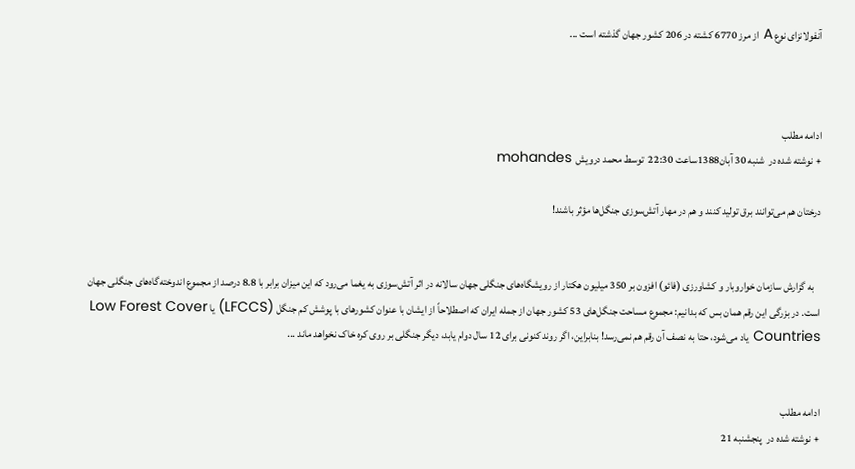آنفولانزای نوع A از مرز 6770 کشته در 206 کشور جهان گذشته است ...



ادامه مطلب
+ نوشته شده در  شنبه 30 آبان1388ساعت 22:30  توسط محمد درویش  mohandes

درختان هم می‌توانند برق تولید کنند و هم در مهار آتش‌سوزی جنگل‌ها مؤثر باشند!


   به گزارش سازمان خواروبار و کشاورزی (فائو) افزون بر 350 میلیون هکتار از رویشگاه‌های جنگلی جهان سالانه در اثر آتش‌سوزی به یغما می‌رود که این میزان برابر با 8.8 درصد از مجموع اندوخته‌گاه‌های جنگلی جهان است. در بزرگی این رقم همان بس که بدانیم: مجموع مساحت جنگل‌های 53 کشور جهان از جمله ایران که اصطلاحاً از ایشان با عنوان کشورهای با پوشش کم جنگل (LFCCS) یا Low Forest Cover Countries یاد می‌شود، حتا به نصف آن رقم هم نمی‌رسد! بنابراین، اگر روند کنونی برای 12 سال دوام یابد، دیگر جنگلی بر روی کره خاک نخواهد ماند ...


ادامه مطلب
+ نوشته شده در  پنجشنبه 21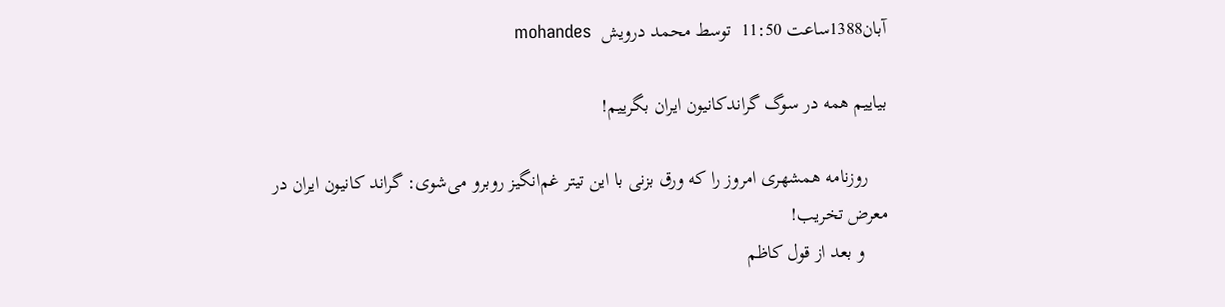آبان1388ساعت 11:50  توسط محمد درویش  mohandes

بیاییم همه در سوگ گراندکانیون ایران بگرییم!

    روزنامه همشهری امروز را که ورق بزنی با این تیتر غم‌انگیز روبرو می‌شوی: گراند كانيون ايران در معرض تخريب!
     و بعد از قول کاظم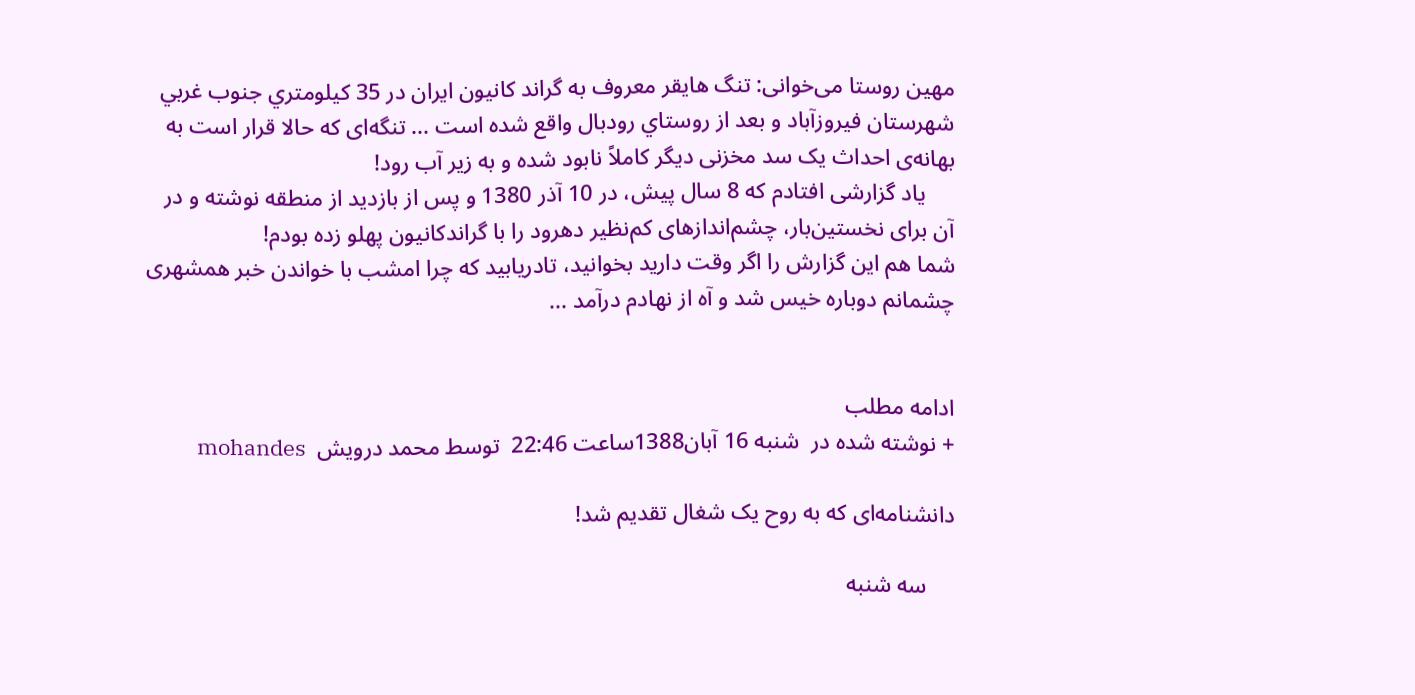مهین روستا می‌خوانی: تنگ هايقر معروف به گراند كانيون ايران در 35 كيلومتري جنوب غربي شهرستان فيروزآباد و بعد از روستاي رودبال واقع شده است ... تنگه‌ای که حالا قرار است به بهانه‌ی احداث یک سد مخزنی دیگر کاملاً نابود شده و به زیر آب رود!
     یاد گزارشی افتادم که 8 سال پیش، در 10 آذر 1380 و پس از بازدید از منطقه نوشته و در آن برای نخستین‌بار، چشم‌اندازهای کم‌نظیر دهرود را با گراندکانیون پهلو زده بودم!
شما هم این گزارش را اگر وقت دارید بخوانید، تادریابید که چرا امشب با خواندن خبر همشهری چشمانم دوباره خیس شد و آه از نهادم درآمد ...


ادامه مطلب
+ نوشته شده در  شنبه 16 آبان1388ساعت 22:46  توسط محمد درویش  mohandes

دانشنامه‌ای که به روح یک شغال تقدیم شد!

     سه شنبه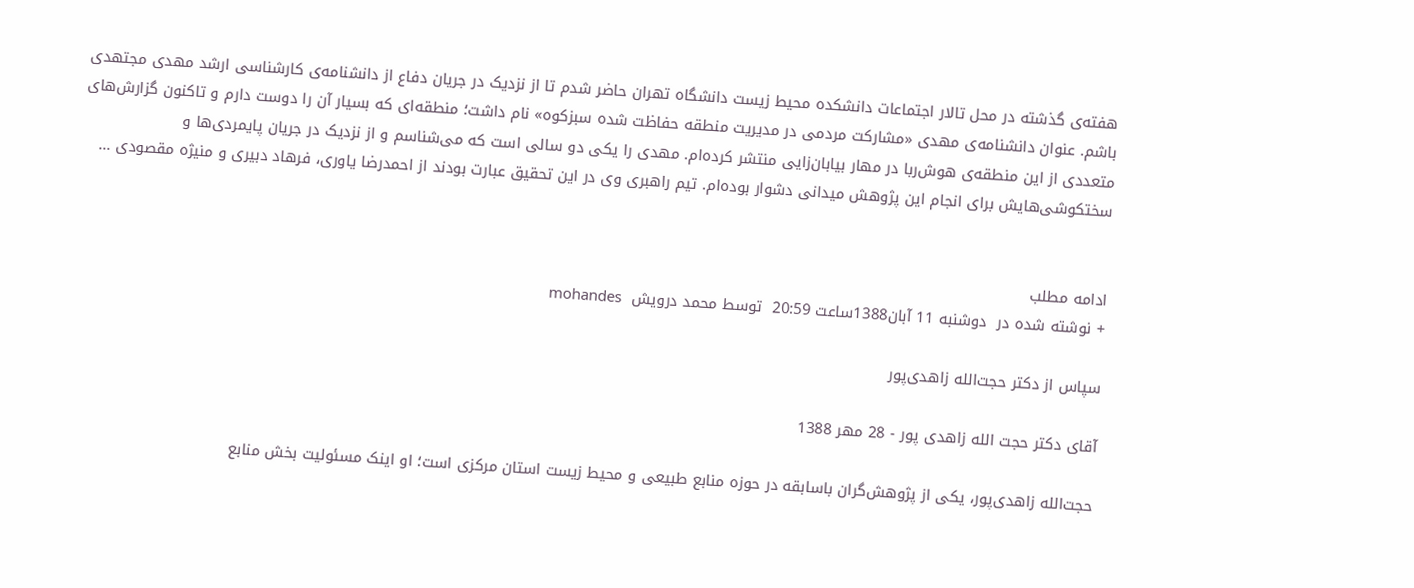هفته‌ی گذشته در محل تالار اجتماعات دانشکده محیط زیست دانشگاه تهران حاضر شدم تا از نزدیک در جریان دفاع از دانشنامه‌ی کارشناسی ارشد مهدی مجتهدی باشم. عنوان دانشنامه‌ی مهدی «مشارکت مردمی در مدیریت منطقه حفاظت شده سبزکوه» نام داشت؛ منطقه‌ای که بسیار آن را دوست دارم و تاکنون گزارش‌های متعددی از این منطقه‌ی هوش‌ربا در مهار بیابان‌زایی منتشر کرده‌ام. مهدی را یکی دو سالی است که می‌شناسم و از نزدیک در جریان پایمردی‌ها و سختکوشی‌هایش برای انجام این پژوهش میدانی دشوار بوده‌ام. تیم راهبری وی در این تحقیق عبارت بودند از احمدرضا یاوری، فرهاد دبیری و منیژه مقصودی ...


ادامه مطلب
+ نوشته شده در  دوشنبه 11 آبان1388ساعت 20:59  توسط محمد درویش  mohandes

سپاس از دکتر حجت‌الله زاهدی‌پور

آقای دکتر حجت الله زاهدی پور - 28 مهر 1388

حجت‌الله زاهدی‌پور، یکی از پژوهش‌گران باسابقه در حوزه منابع طبیعی و محیط زیست استان مرکزی است؛ او اینک مسئولیت بخش منابع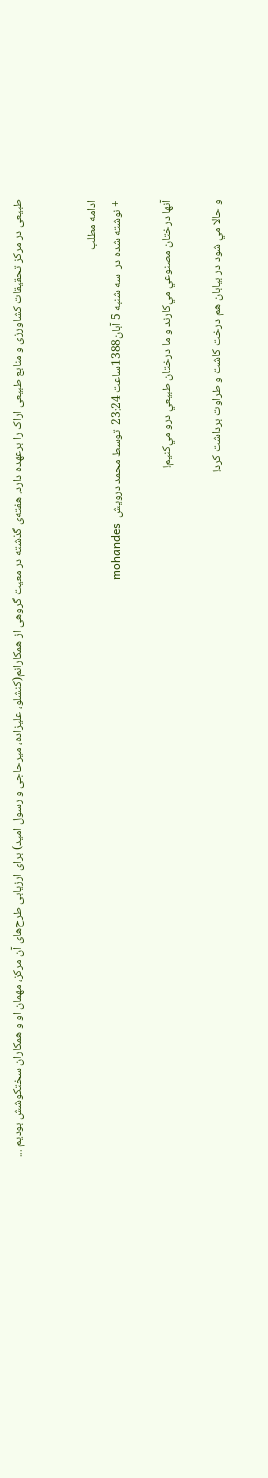طبیعی در مرکز تحقیقات کشاورزی و منابع طبیعی اراک را برعهده دارد. هفته‌ی گذشته در معیت گروهی از همکارانم(کنشلو، علیزاده، میرحاجی و رسول امید) برای ارزیابی طرح‌های آن مرکز، مهمان او و همکاران سختکوشش بودیم ...


ادامه مطلب
+ نوشته شده در  سه شنبه 5 آبان1388ساعت 23:24  توسط محمد درویش  mohandes

آنها درختان مصنوعي مي‌كارند و ما درختان طبيعي درو مي‌كنيم!

و حالا مي شود در بيابان هم درخت كاشت و طراوت برداشت كرد!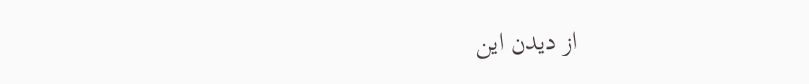از ديدن اين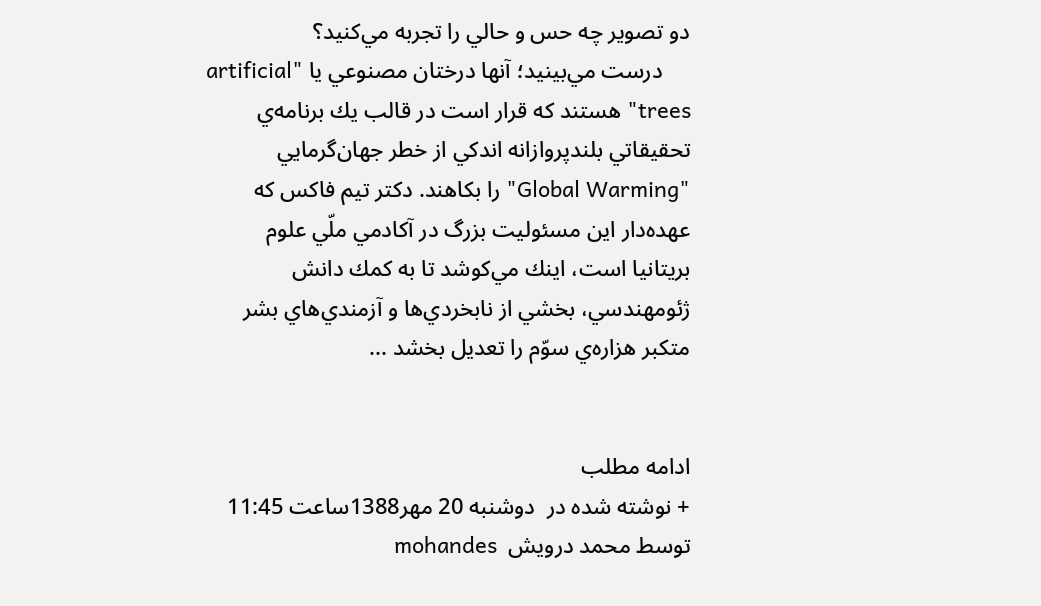دو تصوير چه حس و حالي را تجربه مي‌كنيد؟
     درست مي‌بينيد؛ آنها درختان مصنوعي يا "artificial trees" هستند كه قرار است در قالب يك برنامه‌ي تحقيقاتي بلندپروازانه اندكي از خطر جهان‌گرمايي "Global Warming" را بكاهند. دكتر تيم فاكس كه عهده‌دار اين مسئوليت بزرگ در آكادمي ملّي علوم بريتانيا است، اينك مي‌كوشد تا به كمك دانش ژئومهندسي، بخشي از نابخردي‌ها و آزمندي‌هاي بشر متكبر هزاره‌ي سوّم را تعديل بخشد ...


ادامه مطلب
+ نوشته شده در  دوشنبه 20 مهر1388ساعت 11:45  توسط محمد درویش  mohandes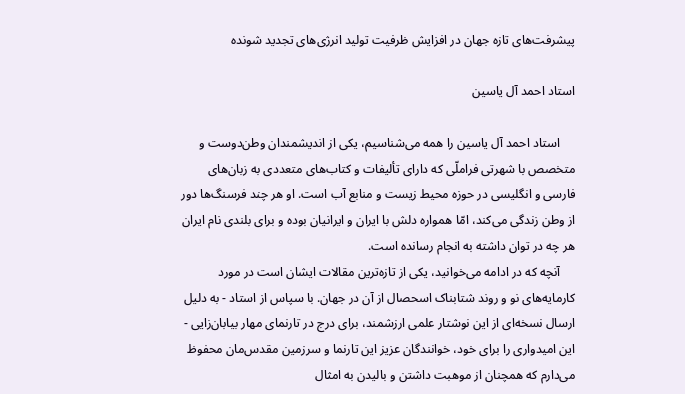پیشرفت‌های تازه جهان در افزایش ظرفیت تولید انرژی‌‌های تجدید شونده

استاد احمد آل یاسین

     استاد احمد آل یاسین را همه می‌شناسیم، یکی از اندیشمندان وطن‌دوست و متخصص با شهرتی فراملّی که دارای تألیفات و کتاب‌های متعددی به زبان‌های فارسی و انگلیسی در حوزه محیط زیست و منابع آب است. او هر چند فرسنگ‌ها دور از وطن زندگی می‌کند، امّا همواره دلش با ایران و ایرانیان بوده و برای بلندی نام ایران هر چه در توان داشته به انجام رسانده است.
     آنچه که در ادامه می‌خوانید، یکی از تازه‌ترین مقالات ایشان است در مورد کارمایه‌های نو و روند شتابناک اسحصال از آن در جهان. با سپاس از استاد - به دلیل ارسال نسخه‌ای از این نوشتار علمی ارزشمند، برای درج در تارنمای مهار بیابان‌زایی - این امیدواری را برای خود، خوانندگان عزیز این تارنما و سرزمین مقدس‌‌مان محفوظ می‌دارم که همچنان از موهبت داشتن و بالیدن به امثال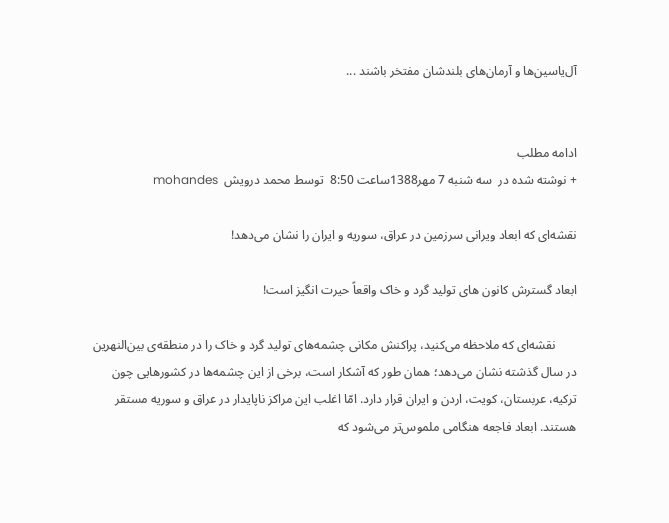آل‌یاسین‌ها و آرمان‌های بلندشان مفتخر باشند ...


ادامه مطلب
+ نوشته شده در  سه شنبه 7 مهر1388ساعت 8:50  توسط محمد درویش  mohandes

نقشه‌ای که ابعاد ویرانی سرزمین در عراق، سوریه و ایران را نشان می‌دهد!

ابعاد گسترش کانون های تولید گرد و خاک واقعاً حیرت انگیز است!

       نقشه‌ای که ملاحظه‌ می‌کنید، پراکنش مکانی چشمه‌های تولید گرد و خاک را در منطقه‌ی بین‌النهرین در سال گذشته نشان می‌دهد؛ همان طور که آشکار است، برخی از این چشمه‌ها در کشورهایی چون ترکیه، عربستان، کویت، اردن و ایران قرار دارد. امّا اغلب این مراکز ناپایدار در عراق و سوریه مستقر هستند. ابعاد فاجعه هنگامی ملموس‌تر می‌شود که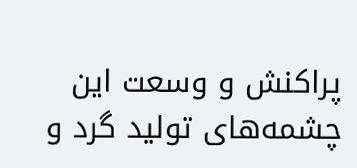پراکنش و وسعت این چشمه‌های تولید گرد و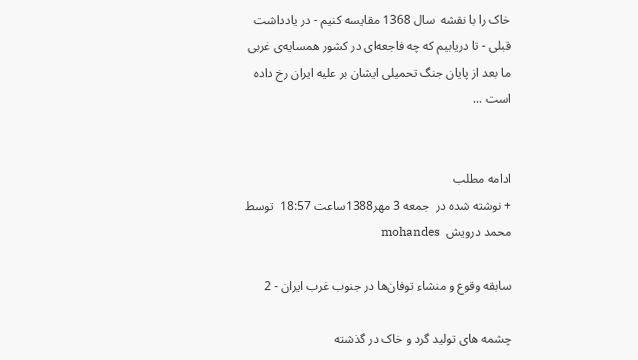خاک را با نقشه  سال 1368 مقایسه کنیم - در یادداشت قبلی - تا دریابیم که چه فاجعه‌ای در کشور همسایه‌ی غربی ما بعد از پایان جنگ تحمیلی ایشان بر علیه ایران رخ داده است ...


ادامه مطلب
+ نوشته شده در  جمعه 3 مهر1388ساعت 18:57  توسط محمد درویش  mohandes

سابقه وقوع و منشاء توفان‌ها در جنوب غرب ايران - 2

چشمه های تولید گرد و خاک در گذشته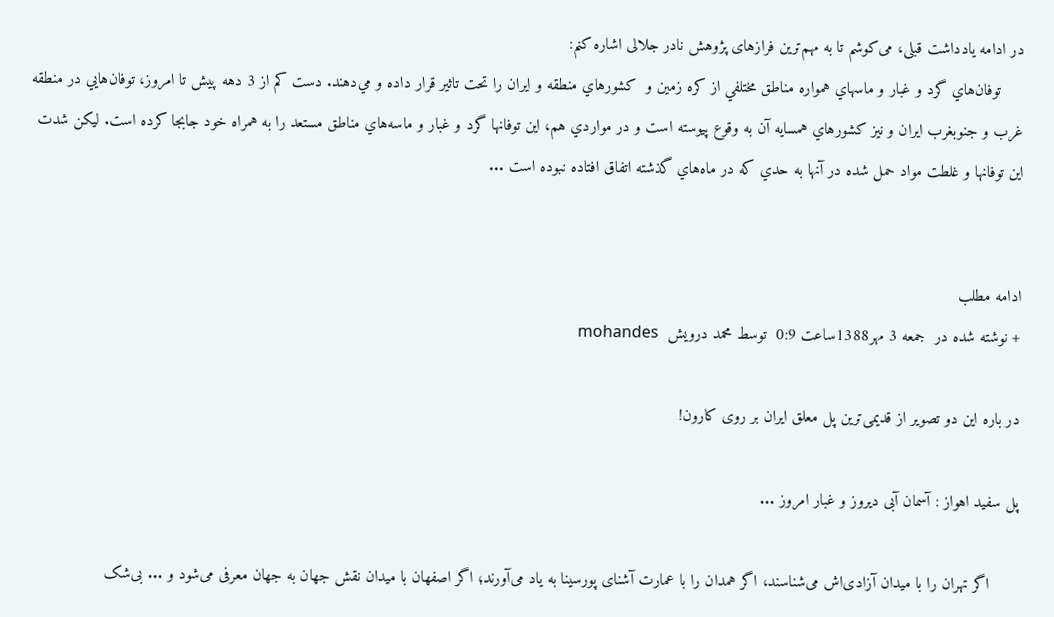در ادامه یادداشت قبلی، می‌کوشم تا به مهم‌ترین فرازهای پژوهش نادر جلالی اشاره کنم:
     توفان‌هاي گرد و غبار و ماسهاي همواره مناطق مختلفي از كره زمين و  كشورهاي منطقه و ايران را تحت تاثير قرار داده و مي‌دهند. دست کم از 3 دهه پیش تا امروز، توفان‌هايي در منطقه غرب و جنوبغرب ايران و نیز كشورهاي همسايه آن به وقوع پيوسته است و در مواردي هم، اين توفانها گرد و غبار و ماسه‌هاي مناطق مستعد را به همراه خود جابجا كرده است. ليكن شدت اين توفانها و غلطت مواد حمل شده در آنها به حدي كه در ماه‌هاي گذشته اتفاق افتاده نبوده است ...


ادامه مطلب
+ نوشته شده در  جمعه 3 مهر1388ساعت 0:9  توسط محمد درویش  mohandes

در باره این دو تصویر از قدیمی‌ترین پل معلق ایران بر روی کارون!

پل سفید اهواز : آسمان آبی دیروز و غبار امروز ...

      اگر تهران را با میدان آزادی‌‌اش می‌شناسند، اگر همدان را با عمارت آشنای پورسینا به یاد می‌آورند؛ اگر اصفهان با میدان نقش جهان به جهان معرفی می‌شود و ... بی‌شک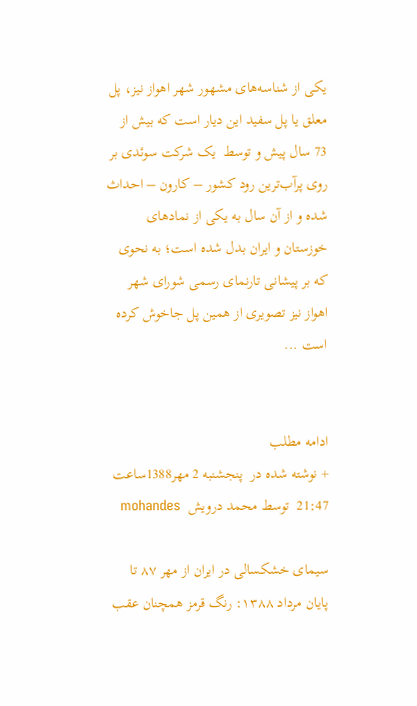یکی از شناسه‌های مشهور شهر اهواز نیز، پل معلق یا پل سفید این دیار است که بیش از 73 سال پیش و توسط  یک شرکت سوئدی بر روی پرآب‌ترین رود کشور – کارون – احداث شده و از آن سال به یکی از نمادهای خوزستان و ایران بدل شده است؛ به نحوی که بر پیشانی تارنمای رسمی شورای شهر اهواز نیز تصویری از همین پل جاخوش کرده است ...


ادامه مطلب
+ نوشته شده در  پنجشنبه 2 مهر1388ساعت 21:47  توسط محمد درویش  mohandes

سیمای خشکسالی در ایران از مهر ۸۷ تا پایان مرداد ۱۳۸۸: رنگ قرمز همچنان عقب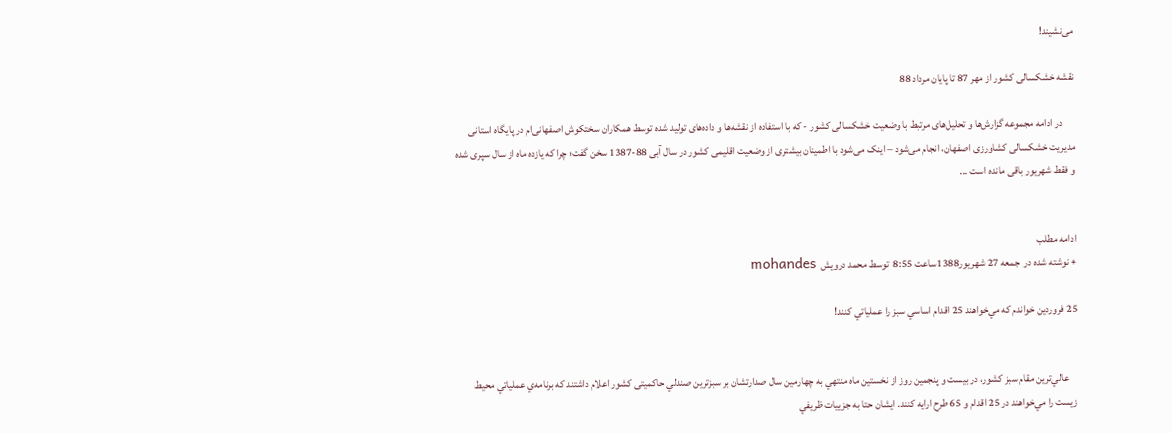می‌نشیند!

نقشه خشکسالی کشور از مهر 87 تا پایان مرداد 88

      در ادامه مجموعه گزارش‌ها و تحلیل‌های مرتبط با وضعیت خشکسالی کشور - که با استفاده از نقشه‌ها و داده‌های تولید شده توسط همکاران سختکوش اصفهانی‌ام در پایگاه استانی مدیریت خشکسالی کشاورزی اصفهان، انجام می‌شود – اینک می‌شود با اطمینان بیشتری از وضعیت اقلیمی کشور در سال آبی 88-1387 سخن گفت؛ چرا که یازده ماه از سال سپری شده و فقط شهریور باقی مانده است ...


ادامه مطلب
+ نوشته شده در  جمعه 27 شهریور1388ساعت 8:55  توسط محمد درویش  mohandes

25 فروردين خواندم كه مي‌خواهند 25 اقدام اساسي سبز را عملياتي كنند!


    عالي‌ترين مقام سبز كشور، در بيست و پنجمين روز از نخستين ماه منتهي به چهارمين سال صدارتشان بر سبزترين صندلي حاکمیتی كشور اعلام داشتند كه برنامه‌ي عملياتي محيط زيست را مي‌خواهند در 25 اقدام و 65 طرح ارايه كنند. ايشان حتا به جزييات ظريفي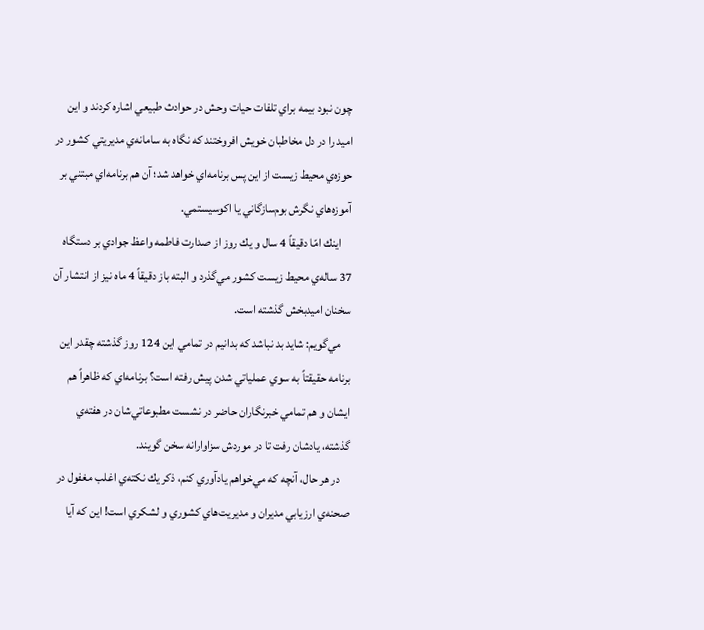چون نبود بيمه براي تلفات حيات وحش در حوادث طبيعي اشاره كردند و اين اميد را در دل مخاطبان خويش افروختند كه نگاه به سامانه‌ي مديريتي كشور در حوزه‌ي محيط زيست از اين پس برنامه‌اي خواهد شد؛ آن هم برنامه‌اي مبتني بر آموزه‌هاي نگرش بوم‌سازگاني يا اكوسيستمي.
    اينك امّا دقيقاً 4 سال و يك روز از صدارت فاطمه واعظ جوادي بر دستگاه 37 ساله‌ي محيط زيست كشور مي‌گذرد و البته باز دقيقاً 4 ماه نيز از انتشار آن سخنان اميدبخش گذشته است.
    مي‌گويم: شايد بد نباشد كه بدانيم در تمامي اين 124 روز گذشته چقدر اين برنامه حقيقتاً به سوي عملياتي شدن پيش رفته است؟ برنامه‌اي كه ظاهراً هم ايشان و هم تمامي خبرنگاران حاضر در نشست مطبوعاتي‌شان در هفته‌ي گذشته، يادشان رفت تا در موردش سزاوارانه سخن گويند.
    در هر حال، آنچه كه مي‌خواهم يادآوري كنم، ذكر يك نكته‌ي اغلب مغفول در صحنه‌ي ارزيابي مديران و مديريت‌هاي كشوري و لشكري است! اين كه آيا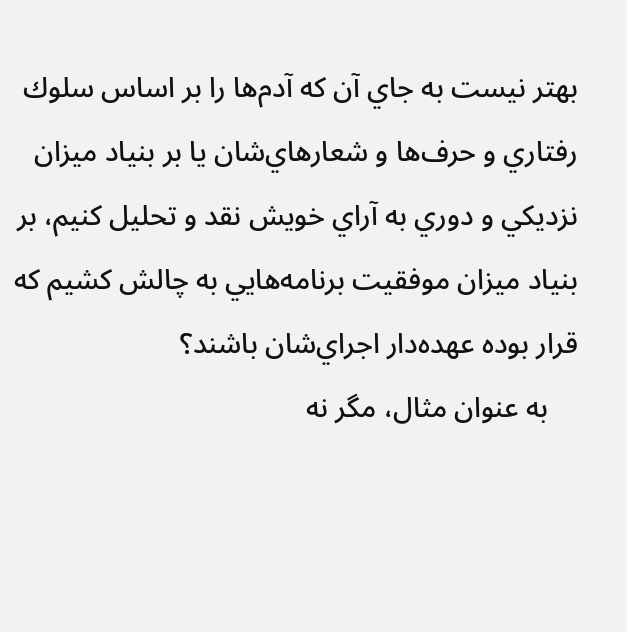بهتر نيست به جاي آن كه آدم‌ها را بر اساس سلوك رفتاري و حرف‌ها و شعارهاي‌شان يا بر بنياد ميزان نزديكي و دوري به آراي خويش نقد و تحليل كنيم، بر بنياد ميزان موفقيت برنامه‌هايي به چالش كشيم كه قرار بوده عهده‌دار اجراي‌شان باشند؟
    به عنوان مثال، مگر نه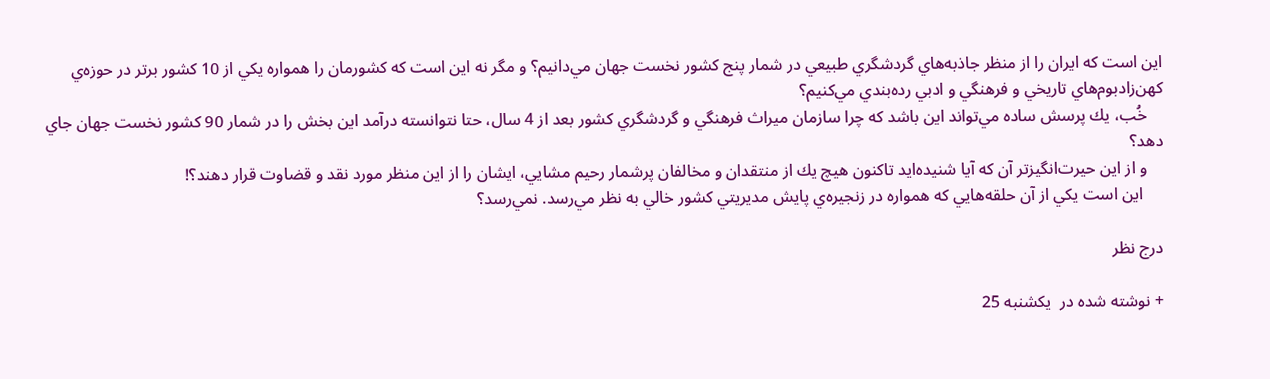اين است كه ايران را از منظر جاذبه‌هاي گردشگري طبيعي در شمار پنج كشور نخست جهان مي‌دانيم؟ و مگر نه اين است كه كشورمان را همواره يكي از 10 كشور برتر در حوزه‌ي كهن‌زادبوم‌هاي تاريخي و فرهنگي و ادبي رده‌بندي مي‌كنيم؟
    خُب، يك پرسش ساده مي‌تواند اين باشد كه چرا سازمان ميراث فرهنگي و گردشگري كشور بعد از 4 سال، حتا نتوانسته درآمد اين بخش را در شمار 90 كشور نخست جهان جاي دهد؟
    و از اين حيرت‌انگيزتر آن كه آيا شنيده‌ايد تاكنون هيچ يك از منتقدان و مخالفان پرشمار رحيم مشايي، ايشان را از اين منظر مورد نقد و قضاوت قرار دهند؟!
     اين است يكي از آن حلقه‌هايي كه همواره در زنجيره‌ي پايش مديريتي كشور خالي به نظر مي‌رسد. نمي‌رسد؟

درج نظر

+ نوشته شده در  یکشنبه 25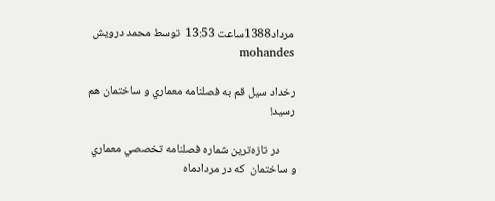مرداد1388ساعت 13:53  توسط محمد درویش  mohandes

رخداد سيل قم به فصلنامه معماري و ساختمان هم رسيد!

      در تازه‌ترين شماره فصلنامه تخصصي معماري و ساختمان  كه در مردادماه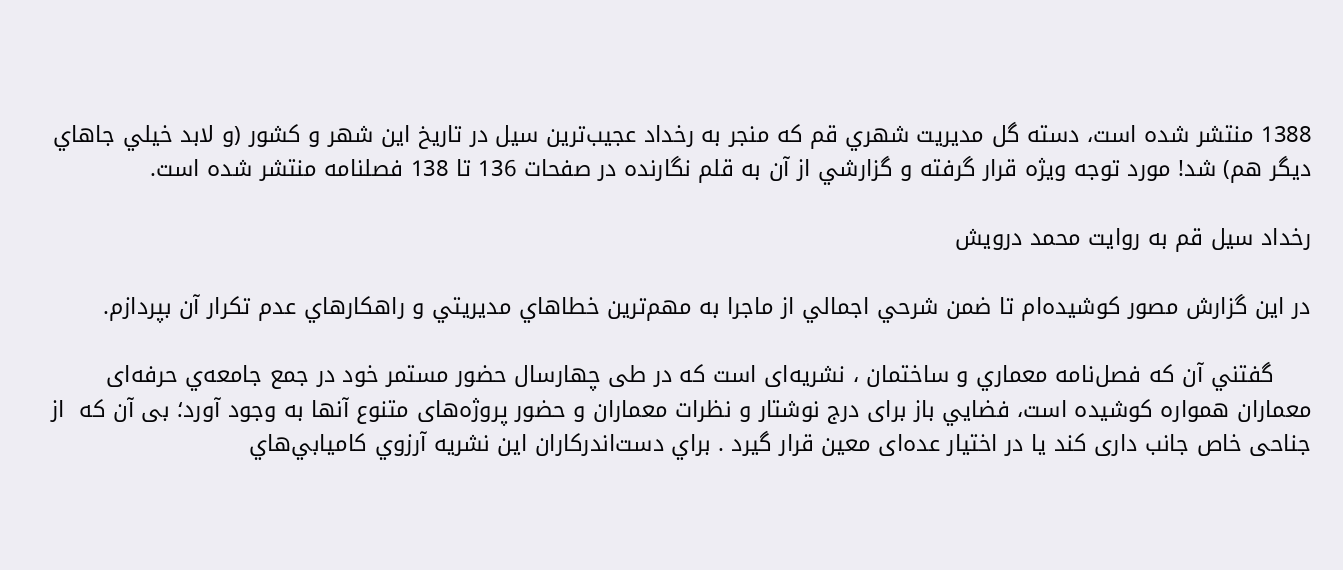1388 منتشر شده است، دسته گل مديريت شهري قم كه منجر به رخداد عجيب‌ترين سيل در تاريخ اين شهر و كشور (و لابد خيلي جاهاي ديگر هم) شد! مورد توجه ويژه قرار گرفته و گزارشي از آن به قلم نگارنده در صفحات 136 تا 138 فصلنامه منتشر شده است.

رخداد سيل قم به روايت محمد درويش

در اين گزارش مصور كوشيده‌ام تا ضمن شرحي اجمالي از ماجرا به مهم‌ترين خطاهاي مديريتي و راهكارهاي عدم تكرار آن بپردازم.

     گفتني آن كه فصل‌نامه معماري و ساختمان ، نشريه‌ای است که در طی چهارسال حضور مستمر خود در جمع جامعه‌ي حرفه‌ای معماران همواره کوشيده است، فضايي باز برای درج نوشتار و نظرات معماران و حضور پروژه‌های متنوع آنها به وجود آورد؛ بی آن که  از جناحی خاص جانب داری کند يا در اختيار عده‌ای معين قرار گيرد . براي دست‌اندركاران اين نشريه آرزوي كاميابي‌هاي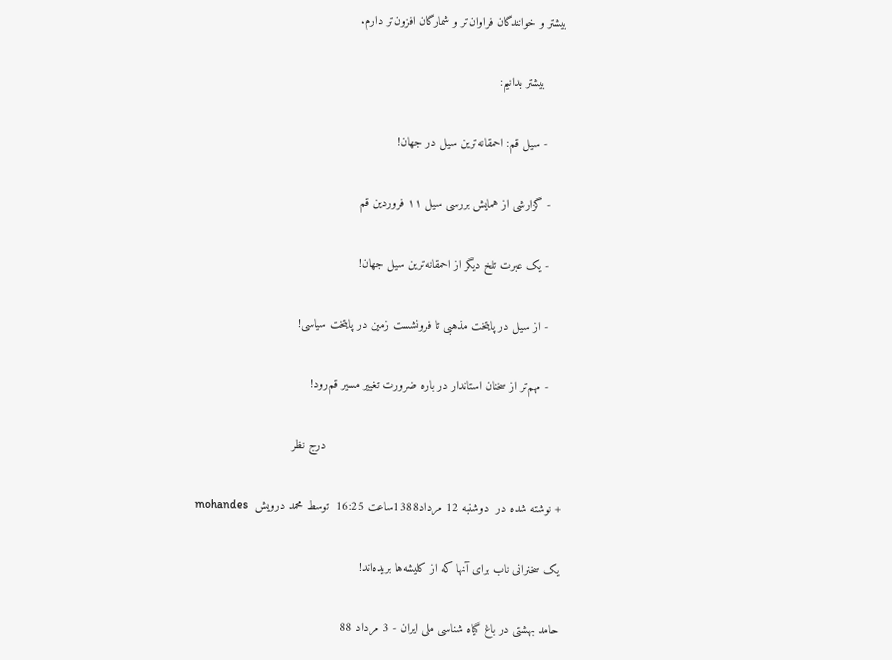بيشتر و خوانندگان فراوان‌تر و شمارگان افزون‌تر دارم.

      بيشتر بدانيم:

     - سیل قم: احمقانه‌ترین سیل در جهان!

    - گزارشی از همایش بررسی سیل ۱۱ فروردین قم

    - یک عبرت تلخ دیگر از احمقانه‌ترین سیل جهان!

    - از سیل در پایتخت مذهبی تا فرونشست زمین در پایتخت سیاسی!

    - مهم‌تر از سخنان استاندار در باره ضرورت تغییر مسیر قم‌رود!

                                                                   درج نظر

+ نوشته شده در  دوشنبه 12 مرداد1388ساعت 16:25  توسط محمد درویش  mohandes

یک سخنرانی ناب برای آنها که از کلیشه‌ها بریده‌اند!

حامد بهشتی در باغ گیاه شناسی ملی ایران - 3 مرداد 88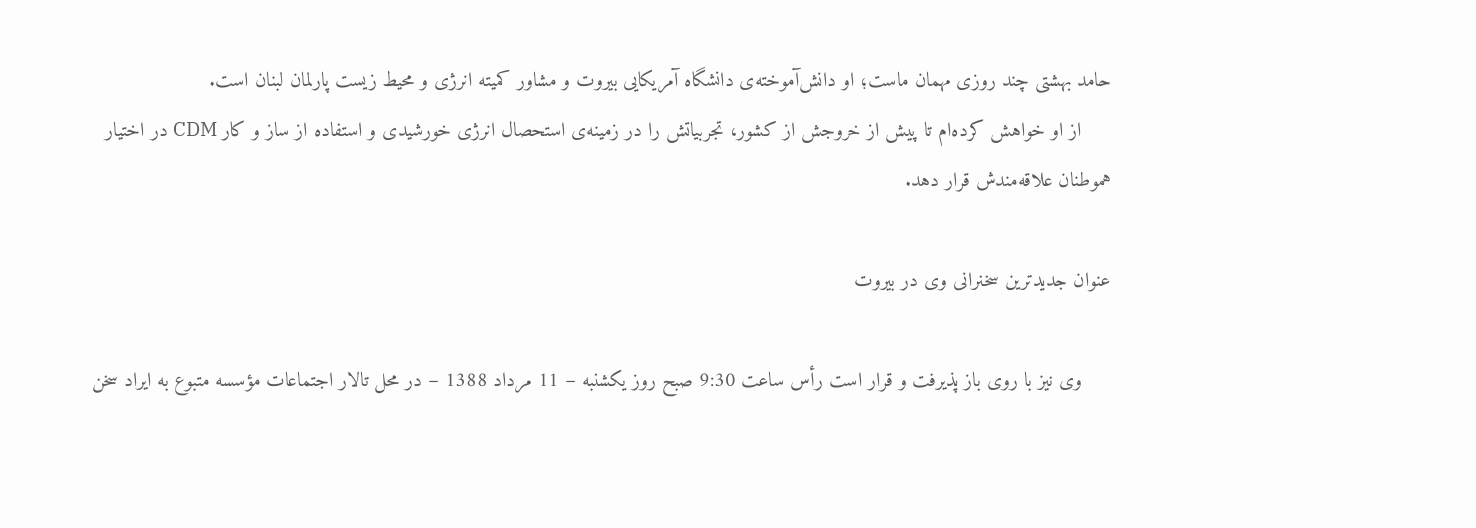حامد بهشتی چند روزی مهمان ماست؛ او دانش‌آموخته‌ی دانشگاه آمریکایی بیروت و مشاور کمیته انرژی و محیط زیست پارلمان لبنان است.
     از او خواهش کرده‌ام تا پیش از خروجش از کشور، تجربیاتش را در زمینه‌ی استحصال انرژی خورشیدی و استفاده از ساز و کار CDM در اختیار هموطنان علاقه‌مندش قرار دهد.

عنوان جدیدترین سخنرانی وی در بیروت

     وی نیز با روی باز پذیرفت و قرار است رأس ساعت 9:30 صبح روز یکشنبه – 11 مرداد 1388 – در محل تالار اجتماعات مؤسسه متبوع به ایراد سخن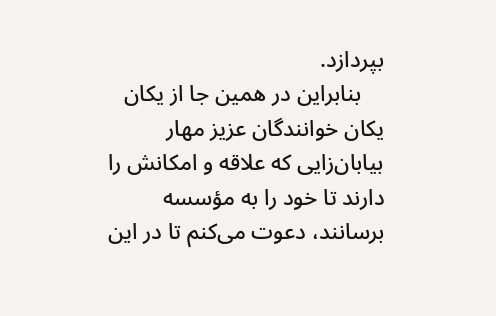بپردازد.
    بنابراین در همین جا از یکان یکان خوانندگان عزیز مهار بیابان‌زایی که علاقه و امکانش را دارند تا خود را به مؤسسه برسانند، دعوت می‌کنم تا در این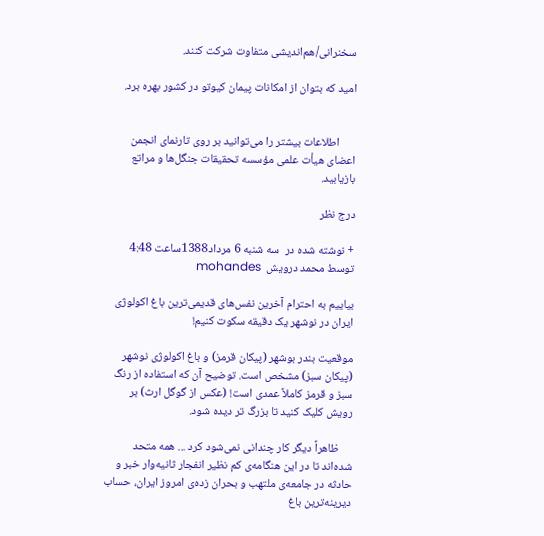سخنرانی/هم‌اندیشی متفاوت شرکت کنند.

امید که بتوان از امکانات پیمان کیوتو در کشور بهره برد.


      اطلاعات بیشتر را می‌توانید بر روی تارنمای انجمن اعضای هیأت علمی مؤسسه تحقیقات جنگل‌ها و مراتع بازیابید.

درج نظر

+ نوشته شده در  سه شنبه 6 مرداد1388ساعت 4:48  توسط محمد درویش  mohandes

بیاییم به احترام آخرین نفس‌های قدیمی‌ترین باغ اکولوژی ایران در نوشهر یک دقیقه سکوت کنیم!

موقعیت بندر بوشهر (پیکان قرمز) و باغ اکولوژی نوشهر (پیکان سبز) مشخص است. توضیح آن که استفاده از رنگ سبز و قرمز کاملاً عمدی است! (عکس از گوگل ارث) بر رویش کلیک کنید تا بزرگ تر دیده شود.

     ظاهراً دیگر کار چندانی نمی‌شود کرد ... همه متحد شده‌اند تا در این هنگامه‌ی کم نظیر انفجار ثانیه‌وار خبر و حادثه در جامعه‌ی ملتهب و بحران زده‌ی امروز ایران، حساب دیرینه‌ترین باغ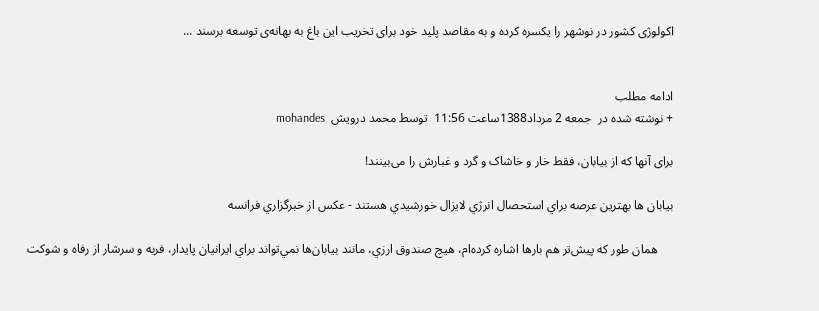اکولوژی کشور در نوشهر را یکسره کرده و به مقاصد پلید خود برای تخریب این باغ به بهانه‌ی توسعه برسند ...


ادامه مطلب
+ نوشته شده در  جمعه 2 مرداد1388ساعت 11:56  توسط محمد درویش  mohandes

برای آنها که از بیابان، فقط خار و خاشاک و گرد و غبارش را می‌بینند!

بيابان ها بهترين عرصه براي استحصال انرژي لايزال خورشيدي هستند - عكس از خبرگزاري فرانسه

     همان طور كه پيش‌تر هم بارها اشاره كرده‌ام، هيچ صندوق ارزي، مانند بيابان‌ها نمي‌تواند براي ايرانيان پايدار، فربه و سرشار از رفاه و شوكت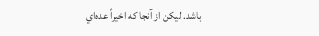باشد. ليكن از آنجا كه اخيراً عده‌اي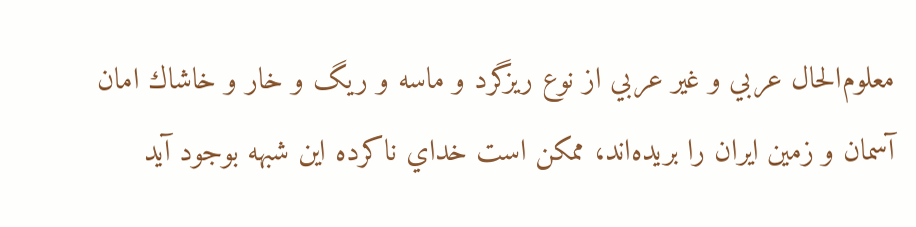معلوم‌الحال عربي و غير عربي از نوع ريزگرد و ماسه و ريگ و خار و خاشاك امان آسمان و زمين ايران را بريده‌اند، ممكن است خداي ناكرده اين شبهه بوجود آيد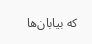كه بيابان‌ها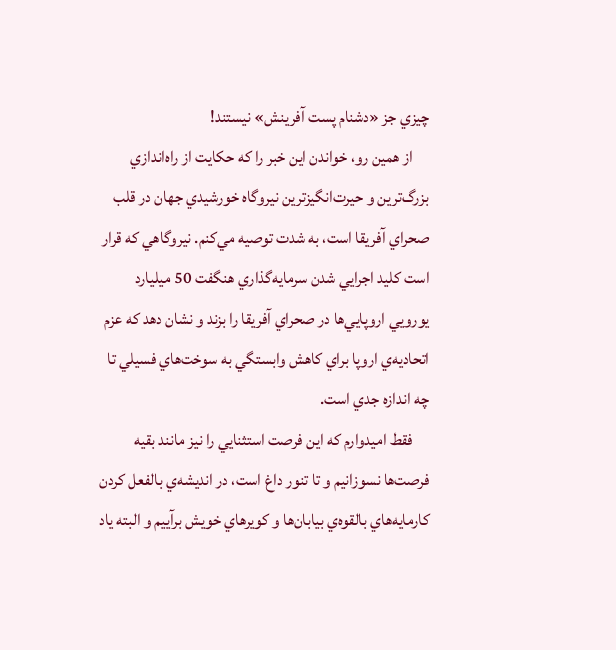چيزي جز «دشنام پست آفرينش» نيستند!
     از همين رو، خواندن اين خبر را كه حكايت از راه‌اندازي بزرگ‌ترين و حيرت‌انگيزترين نيروگاه خورشيدي جهان در قلب صحراي آفريقا است، به شدت توصيه مي‌كنم. نيروگاهي كه قرار است كليد اجرايي شدن سرمايه‌گذاري هنگفت 50 ميليارد يورويي اروپايي‌ها در صحراي آفريقا را بزند و نشان دهد كه عزم اتحاديه‌ي اروپا براي كاهش وابستگي به سوخت‌هاي فسيلي تا چه اندازه جدي است.
     فقط اميدوارم كه اين فرصت استثنايي را نيز مانند بقيه فرصت‌ها نسوزانيم و تا تنور داغ است، در انديشه‌ي بالفعل كردن كارمايه‌هاي بالقوه‌ي بيابان‌ها و كويرهاي خويش برآييم و البته ياد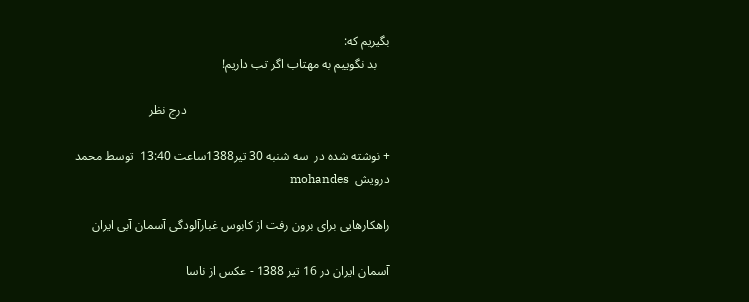بگيريم كه:
    بد نگوييم به مهتاب اگر تب داريم!

                                                                 درج نظر

+ نوشته شده در  سه شنبه 30 تیر1388ساعت 13:40  توسط محمد درویش  mohandes

راهکارهایی برای برون رفت از کابوس غبارآلودگی آسمان آبی ایران

آسمان ایران در 16 تیر 1388 - عکس از ناسا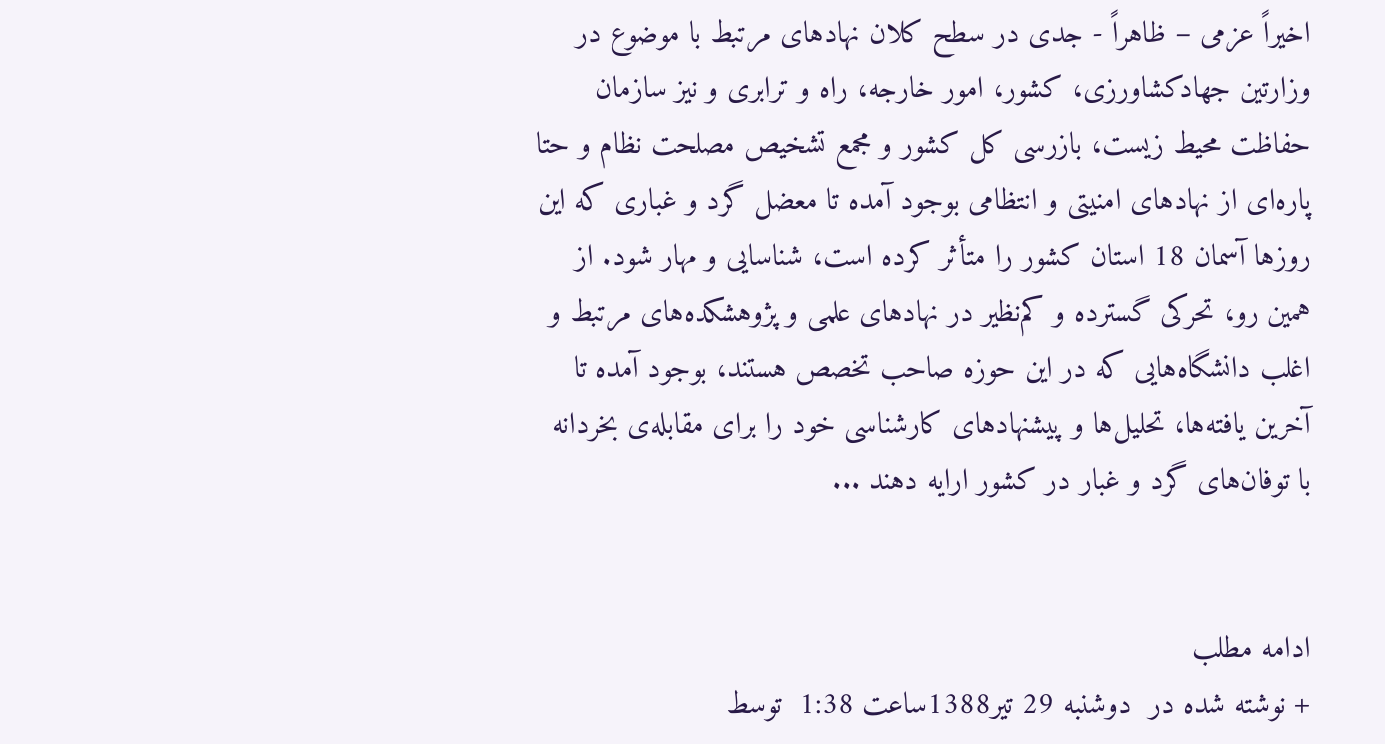اخیراً عزمی – ظاهراً - جدی در سطح کلان نهادهای مرتبط با موضوع در وزارتین جهادکشاورزی، کشور، امور خارجه، راه و ترابری و نیز سازمان حفاظت محیط زیست، بازرسی کل کشور و مجمع تشخیص مصلحت نظام و حتا پاره‌ای از نهادهای امنیتی و انتظامی بوجود آمده تا معضل گرد و غباری که این روزها آسمان 18 استان کشور را متأثر کرده است، شناسایی و مهار شود. از همین رو، تحرکی گسترده و کم‌نظیر در نهادهای علمی و پژوهشکده‌های مرتبط و اغلب دانشگاه‌هایی که در این حوزه صاحب تخصص هستند، بوجود آمده تا آخرین یافته‌ها، تحلیل‌ها و پیشنهادهای کارشناسی خود را برای مقابله‌ی بخردانه با توفان‌های گرد و غبار در کشور ارایه دهند ...


ادامه مطلب
+ نوشته شده در  دوشنبه 29 تیر1388ساعت 1:38  توسط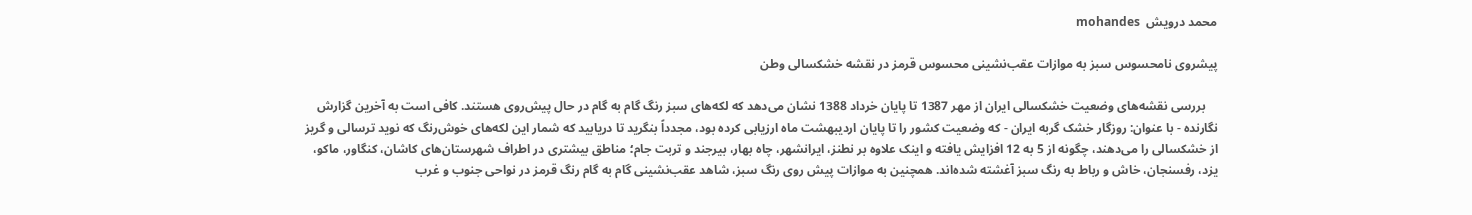محمد درویش  mohandes

پیشروی نامحسوس سبز به موازات عقب‌نشینی محسوس قرمز در نقشه خشکسالی وطن

    بررسی نقشه‌های وضعیت خشکسالی ایران از مهر 1387 تا پایان خرداد 1388 نشان می‌دهد که لکه‌های سبز رنگ گام به گام در حال پیش‌روی هستند. کافی است به آخرین گزارش نگارنده - با عنوان: روزگار خشک گربه ایران - که وضعیت کشور را تا پایان اردیبهشت ماه ارزیابی کرده بود، مجدداً بنگرید تا دریابید که شمار این لکه‌های خوش‌رنگ که نوید ترسالی و گریز از خشکسالی را می‌دهند، چگونه از 5 به 12 افزایش یافته و اینک علاوه بر نطنز، ایرانشهر، چاه بهار، بیرجند و تربت جام؛ مناطق بیشتری در اطراف شهرستان‌های کاشان، کنگاور، ماکو، یزد، رفسنجان، خاش و رباط به رنگ سبز آغشته شده‌اند. همچنین به موازات پیش روی رنگ سبز، شاهد عقب‌نشینی گام به گام رنگ قرمز در نواحی جنوب و غرب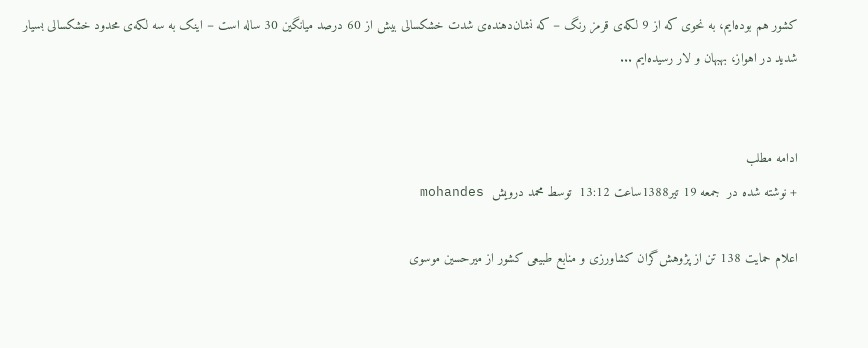کشور هم بوده‌ایم، به نحوی که از 9 لکه‌ی قرمز رنگ – که نشان‌دهنده‌ی شدت خشکسالی بیش از 60 درصد میانگین 30 ساله است – اینک به سه لکه‌ی محدود خشکسالی بسیار شدید در اهواز، بهبهان و لار رسیده‌ایم ...


ادامه مطلب
+ نوشته شده در  جمعه 19 تیر1388ساعت 13:12  توسط محمد درویش  mohandes

اعلام حمایت 138 تن از پژوهش‌گران کشاورزی و منابع طبیعی کشور از میرحسین موسوی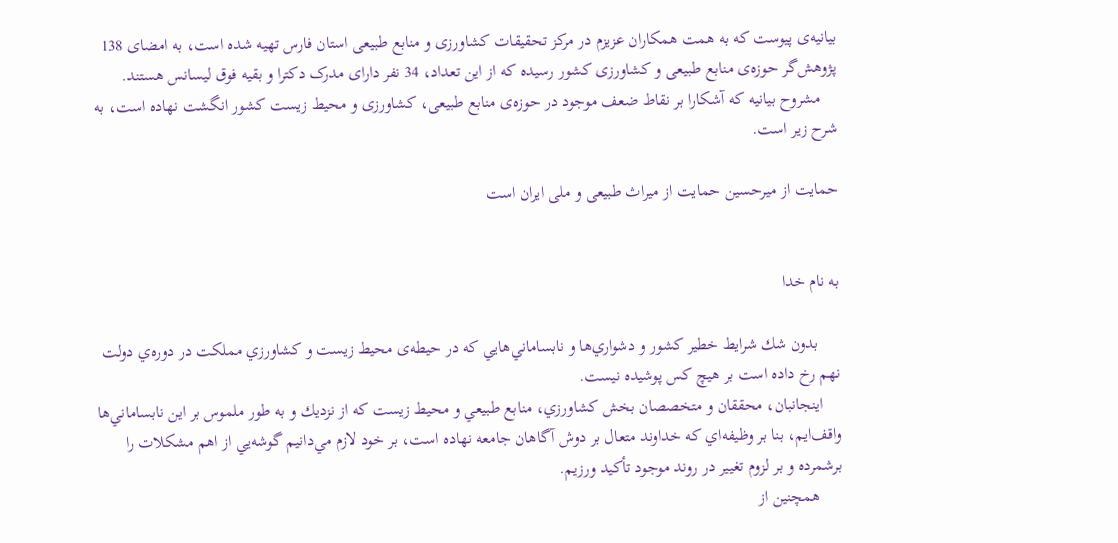بیانیه‌ی پیوست که به همت همکاران عزیزم در مرکز تحقیقات کشاورزی و منابع طبیعی استان فارس تهیه شده است، به امضای 138 پژوهش‌گر حوزه‌ی منابع طبیعی و کشاورزی کشور رسیده که از این تعداد، 34 نفر دارای مدرک دکترا و بقیه فوق لیسانس هستند.
    مشروح بیانیه که آشکارا بر نقاط ضعف موجود در حوزه‌ی منابع طبیعی، کشاورزی و محیط زیست کشور انگشت نهاده است، به شرح زیر است.

حمایت از میرحسین حمایت از میراث طبیعی و ملی ایران است


به نام خدا

     بدون شك شرايط خطير كشور و دشواري‌ها و نابساماني‌هايي كه در حيطه‌ی محيط زيست و كشاورزي مملكت در دوره‌ي دولت نهم رخ داده است بر هيچ كس پوشيده نيست.
    اينجانبان، محققان و متخصصان بخش كشاورزي، منابع طبيعي و محيط زيست كه از نزديك و به طور ملموس بر اين نابساماني‌ها واقف‌ايم، بنا بر وظيفه‌اي كه خداوند متعال بر دوش آگاهان جامعه نهاده است، بر خود لازم مي‌دانيم گوشه‌يي از اهم مشكلات را برشمرده و بر لزوم تغيير در روند موجود تأكيد ورزيم.
     همچنین از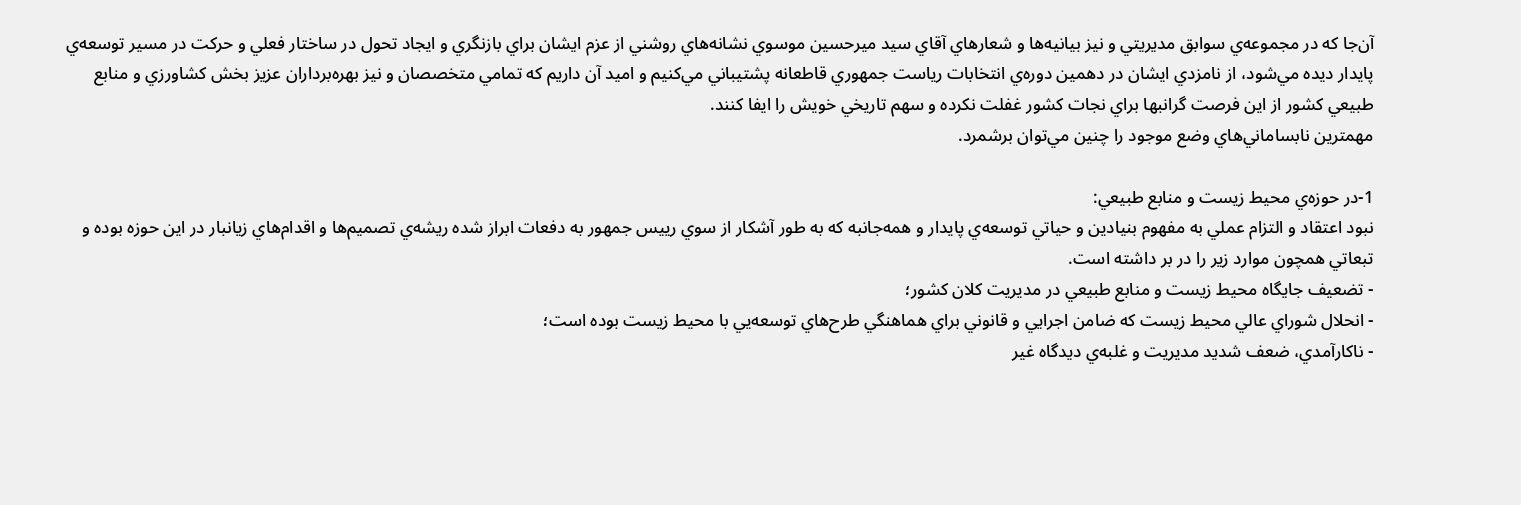آن‌جا كه در مجموعه‌ي سوابق مديريتي و نيز بيانيه‌ها و شعارهاي آقاي سيد ميرحسين موسوي نشانه‌هاي روشني از عزم ايشان براي بازنگري و ايجاد تحول در ساختار فعلي و حرکت در مسیر توسعه‌ي پایدار ديده مي‌شود، از نامزدي ايشان در دهمين دوره‌ي انتخابات رياست جمهوري قاطعانه پشتيباني مي‌كنيم و اميد آن داريم كه تمامي متخصصان و نيز بهره‌برداران عزيز بخش كشاورزي و منابع طبيعي كشور از اين فرصت گرانبها براي نجات كشور غفلت نكرده و سهم تاريخي خويش را ايفا كنند.
مهمترين نابساماني‌هاي وضع موجود را چنين مي‌توان برشمرد.

1-در حوزه‌ي محيط زيست و منابع طبيعي:
نبود اعتقاد و التزام عملي به مفهوم بنيادين و حياتي توسعه‌ي پايدار و همه‌جانبه كه به طور آشكار از سوي رييس جمهور به دفعات ابراز شده ريشه‌ي تصميم‌ها و اقدام‌هاي زيانبار در اين حوزه بوده و  تبعاتي همچون موارد زير را در بر داشته است.
- تضعيف جايگاه محيط زيست و منابع طبيعي در مديريت كلان كشور؛
- انحلال شوراي عالي محيط زيست كه ضامن اجرايي و قانوني براي هماهنگي طرح‌هاي توسعه‌يي با محيط زيست بوده است؛
- ناكارآمدي، ضعف شديد مديريت و غلبه‌ي ديدگاه غير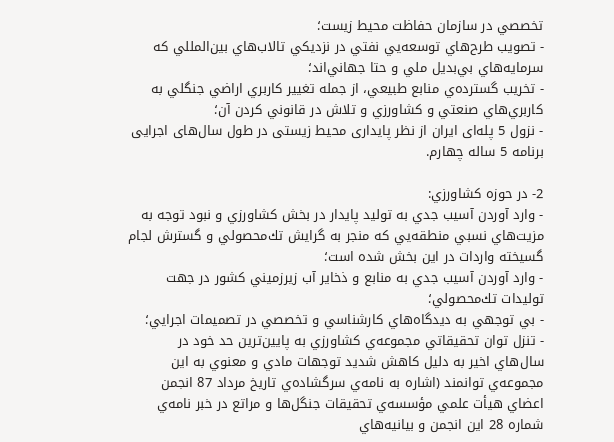تخصصي در سازمان حفاظت محيط زيست؛
- تصويب طرح‌هاي توسعه‌يي نفتي در نزديكي تالاب‌هاي بين‌المللي كه سرمايه‌هاي بي‌بديل ملي و حتا جهاني‌اند؛
- تخريب گسترده‌ي منابع طبيعي، از جمله تغيير كاربري اراضي جنگلي به كاربري‌هاي صنعتي و كشاورزي و تلاش در قانوني كردن آن؛
- نزول 5 پله‌‌ای ایران از نظر پایداری محیط زیستی در طول سال‌های اجرایی برنامه 5 ساله چهارم.

2- در حوزه كشاورزي:
- وارد آوردن آسيب جدي به توليد پايدار در بخش كشاورزي و نبود توجه به مزيت‌هاي نسبي منطقه‌يي كه منجر به گرايش تك‌محصولي و گسترش لجام گسيخته واردات در اين بخش شده است؛
- وارد آوردن آسيب جدي به منابع و ذخاير آب زيرزميني كشور در جهت توليدات تك‌محصولي؛
- بي توجهي به ديدگاه‌هاي كارشناسي و تخصصي در تصميمات اجرايي؛
- تنزل توان تحقيقاتي مجموعه‌ي كشاورزي به پايين‌ترين حد خود در سال‌هاي اخير به دليل كاهش شديد توجهات مادي و معنوي به اين مجموعه‌ي توانمند (اشاره به نامه‌ي سرگشاده‌ي تاريخ مرداد 87 انجمن اعضاي هيأت علمي مؤسسه‌ي تحقيقات جنگل‌ها و مراتع در خبر نامه‌ي شماره 28 اين انجمن و بيانيه‌هاي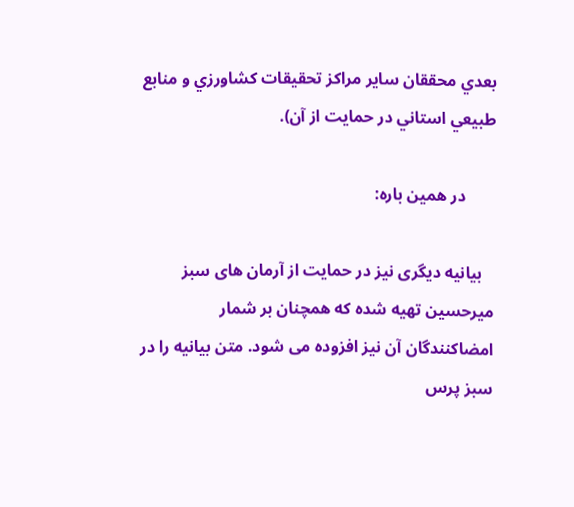بعدي محققان ساير مراكز تحقيقات كشاورزي و منابع طبيعي استاني در حمايت از آن).

       در همین باره:

   بیانیه دیگری نیز در حمایت از آرمان های سبز میرحسین تهیه شده که همچنان بر شمار امضاکنندگان آن نیز افزوده می شود. متن بیانیه را در سبز پرس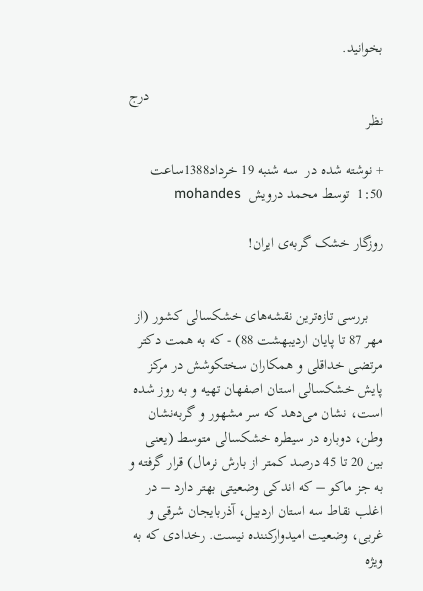بخوانید.

                                                              درج نظر

+ نوشته شده در  سه شنبه 19 خرداد1388ساعت 1:50  توسط محمد درویش  mohandes

روزگار خشک گربه‌ی ایران!


    بررسی تازه‌ترین نقشه‌های خشکسالی کشور (از مهر 87 تا پایان اردیبهشت 88) - که به همت دکتر مرتضی خداقلی و همکاران سختکوشش در مرکز پایش خشکسالی استان اصفهان تهیه و به روز شده است، نشان می‌دهد که سر مشهور و گربه‌نشان وطن، دوباره در سیطره خشکسالی متوسط (یعنی بین 20 تا 45 درصد کمتر از بارش نرمال) قرار گرفته و به جز ماکو – که اندکی وضعیتی بهتر دارد – در اغلب نقاط سه استان اردبیل، آذربایجان شرقی و غربی، وضعیت امیدوارکننده نیست. رخدادی که به ویژه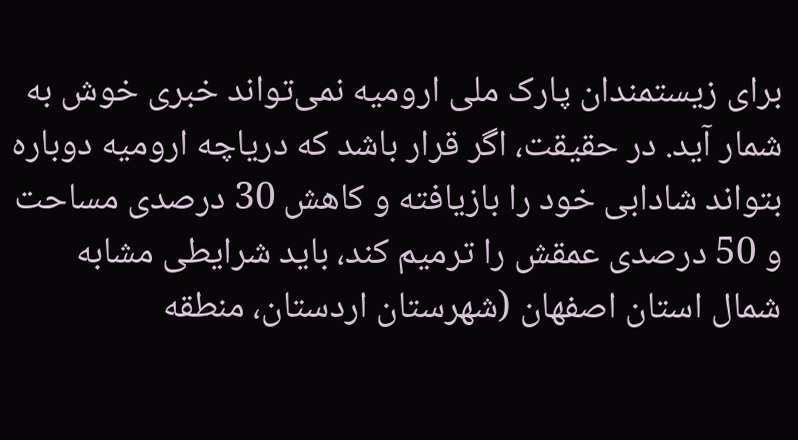برای زیستمندان پارک ملی ارومیه نمی‌تواند خبری خوش به شمار آید. در حقیقت، اگر قرار باشد که دریاچه ارومیه دوباره بتواند شادابی خود را بازیافته و کاهش 30 درصدی مساحت و 50 درصدی عمقش را ترمیم کند، باید شرایطی مشابه شمال استان اصفهان (شهرستان اردستان، منطقه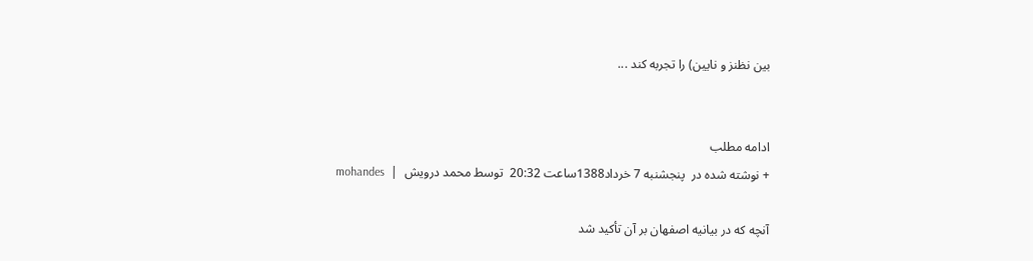بین نظنز و نایین) را تجربه کند ...


ادامه مطلب
+ نوشته شده در  پنجشنبه 7 خرداد1388ساعت 20:32  توسط محمد درویش  |  mohandes

آنچه که در بیانیه اصفهان بر آن تأکید شد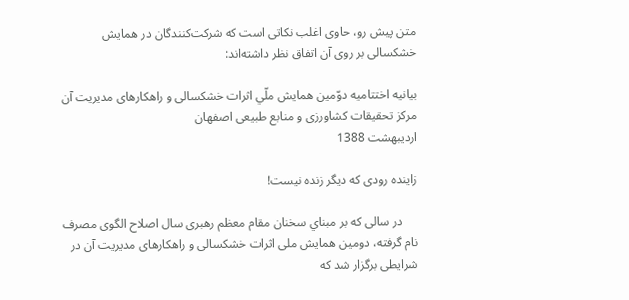متن پیش رو، حاوی اغلب نکاتی است که شرکت‌کنندگان در همایش خشکسالی بر روی آن اتفاق نظر داشته‌اند:

بیانیه اختتامیه دوّمین همایش ملّي اثرات خشکسالی و راهکارهای مدیریت آن
مرکز تحقیقات کشاورزی و منابع طبیعی اصفهان
اردیبهشت 1388

زاینده رودی که دیگر زنده نیست!

     در سالی که بر مبناي سخنان مقام معظم رهبری سال اصلاح الگوی مصرف نام گرفته، دومین همایش ملی اثرات خشکسالی و راهکارهای مدیریت آن در شرایطی برگزار شد که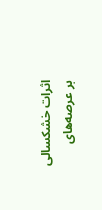اثرات خشکسالی بر عرصه‌های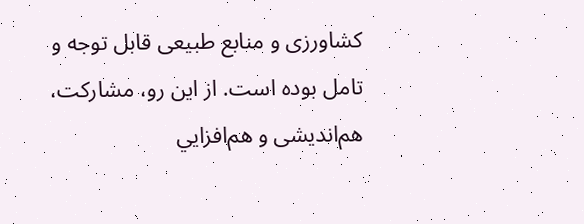کشاورزی و منابع طبیعی قابل توجه و تامل بوده است. از اين رو، مشارکت، هم‌اندیشی و هم‌افزايي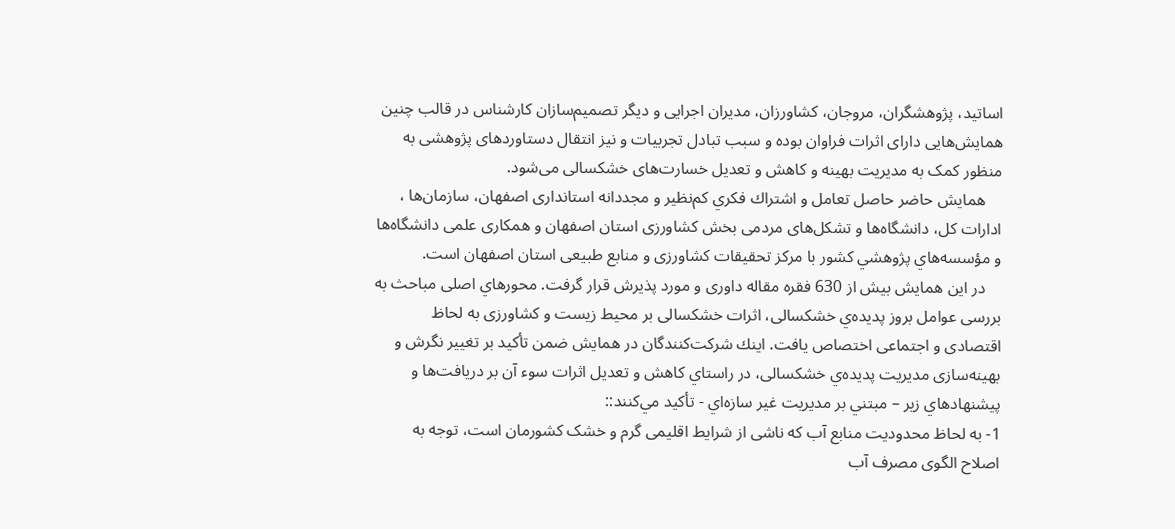اساتید، پژوهشگران، مروجان، کشاورزان، مدیران اجرايی و ديگر تصميم‌سازان كارشناس در قالب چنین همایش‌هايی دارای اثرات فراوان بوده و سبب تبادل تجربیات و نیز انتقال دستاوردهای پژوهشی به منظور کمک به مدیریت بهینه و کاهش و تعدیل خسارت‌های خشکسالی می‌شود.
    همایش حاضر حاصل تعامل و اشتراك فكري كم‌نظير و مجددانه استانداری اصفهان، سازمان‌ها ، ادارات کل، دانشگاه‌ها و تشکل‌های مردمی بخش کشاورزی استان اصفهان و همکاری علمی دانشگاه‌ها و مؤسسه‌هاي پژوهشي کشور با مرکز تحقیقات کشاورزی و منابع طبیعی استان اصفهان است.
    در این همایش بیش از 630 فقره مقاله داوری و مورد پذیرش قرار گرفت. محورهاي اصلی مباحث به بررسی عوامل بروز پدیده‌ي خشکسالی، اثرات خشکسالی بر محیط زیست و کشاورزی به لحاظ اقتصادی و اجتماعی اختصاص يافت. اينك شرکت‌کنندگان در همایش ضمن تأکید بر تغییر نگرش و بهینه‌سازی مدیریت پدیده‌ي خشکسالی، در راستاي کاهش و تعدیل اثرات سوء آن بر دريافت‌ها و پيشنهادهاي زير – مبتني بر مديريت غير سازه‌اي - تأكيد مي‌كنند::
1- به لحاظ محدودیت منابع آب که ناشی از شرایط اقلیمی گرم و خشک کشورمان است، توجه به اصلاح الگوی مصرف آب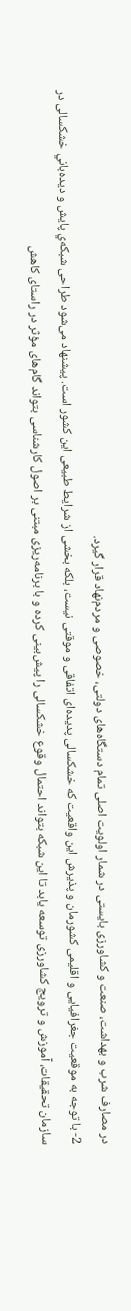در مصارف شرب و بهداشت، صنعت و کشاورزی بایستی در شمار اولویت اصلی تمام دستگاه‌های دولتی، خصوصی و مردم‌نهاد قرار گیرد.
2- با توجه به موقعیت جغرافیایی و اقلیمی کشورمان و پذیرش این واقعیت که خشکسالی پدیده‌ای اتفاقی و موقتی نیست، بلکه بخشی از شرایط طبیعی این کشور است. پیشنهاد می‌شود طراحی شبکه‌ي پایش و ديده‌باني خشکسالی در سازمان تحقیقات، آموزش و ترویج کشاورزی توسعه یابد تا این شبکه بتواند احتمال وقوع خشکسالی را پیش‌بینی كرده و با برنامه‌ریزی مبتنی بر اصول کارشناسی بتواند گام‌های مؤثر در راستای کاهش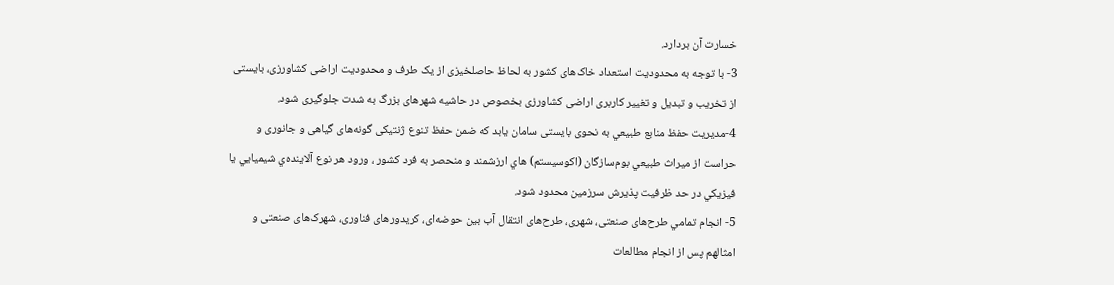خسارت آن بردارد.
3- با توجه به محدودیت استعداد خاک‌های کشور به لحاظ حاصلخیزی از یک طرف و محدودیت اراضی کشاورزی، بایستی از تخریب و تبدیل و تغییر کاربری اراضی کشاورزی بخصوص در حاشیه شهرهای بزرگ به شدت جلوگیری شود.
4-مدیریت حفظ منابع طبيعي به نحوی بایستی سامان يابد که ضمن حفظ تنوع ژنتیکی گونه‌های گیاهی و جانوری و حراست از ميراث طبيعي بوم‌سازگان (اكوسيستم) هاي ارزشمند و منحصر به فرد كشور ، ورود هر نوع آلاینده‌ي شيميايي يا فيزيكي در حد ظرفيت پذيرش سرزمين محدود شود.
5- انجام تمامي طرح‌های صنعتی، شهری، طرح‌های انتقال آب بین حوضه‌ای، کریدورهای فناوری، شهرک‌های صنعتی و امثالهم پس از انجام مطالعات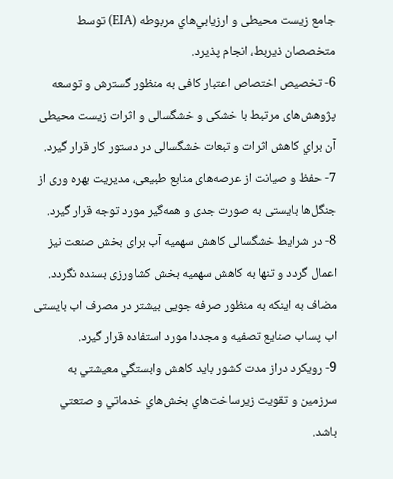جامع زیست محیطی و ارزيابي‌هاي مربوطه (EIA) توسط متخصصان ذیربط، انجام پذیرد.
6- تخصیص اختصاص اعتبار کافی به منظور گسترش و توسعه پژوهش‌های مرتبط با خشكی و خشگسالی و اثرات زیست محیطی آن براي کاهش اثرات و تبعات خشگسالی در دستور کار قرار گیرد.
7- حفظ و صیانت از عرصه‌های منابع طبیعی، مدیریت بهره وری از جنگل‌ها بایستی به صورت جدی و همه‌گیر مورد توجه قرار گیرد.
8- در شرایط خشگسالی کاهش سهمیه آب برای بخش صنعت نیز اعمال گردد و تنها به کاهش سهمیه بخش کشاورزی بسنده نگردد. مضاف به اینکه به منظور صرفه جويی بیشتر در مصرف اب بایستی اب پساب صنایع تصفیه و مجددا مورد استفاده قرار گیرد.
9- رويكرد دراز مدت كشور بايد كاهش وابستگي معيشتي به سرزمين و تقويت زيرساخت‌هاي بخش‌هاي خدماتي و صتعتي باشد.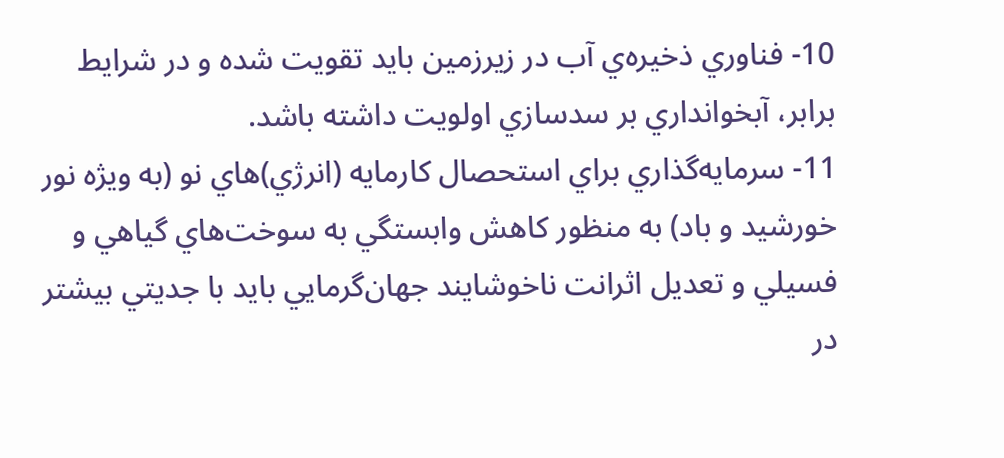10- فناوري ذخيره‌ي آب در زيرزمين بايد تقويت شده و در شرايط برابر، آبخوانداري بر سدسازي اولويت داشته باشد.
11- سرمايه‌گذاري براي استحصال كارمايه (انرژي)هاي نو (به ويژه نور خورشيد و باد) به منظور كاهش وابستگي به سوخت‌هاي گياهي و فسيلي و تعديل اثرانت ناخوشايند جهان‌گرمايي بايد با جديتي بيشتر در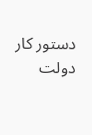دستور كار دولت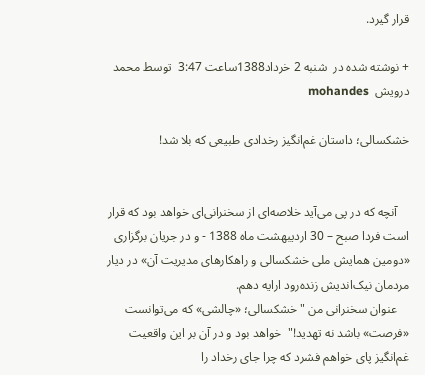قرار گيرد.

+ نوشته شده در  شنبه 2 خرداد1388ساعت 3:47  توسط محمد درویش  mohandes

خشکسالی؛ داستان غم‌انگیز رخدادی طبیعی که بلا شد!


    آنچه که در پی می‌آید خلاصه‌ای از سخنرانی‌ای خواهد بود که قرار است فردا صبح – 30 اردیبهشت ماه 1388 - و در جریان برگزاری «دومین همایش ملی خشکسالی و راهکارهای مدیریت آن» در دیار مردمان نیک‌اندیش زنده‌رود ارایه دهم.
    عنوان سخنرانی من " خشکسالی؛ «چالشی» که می‌توانست «فرصت» باشد نه تهدید!"  خواهد بود و در آن بر این واقعیت غم‌انگیز پای خواهم فشرد که چرا جای رخداد را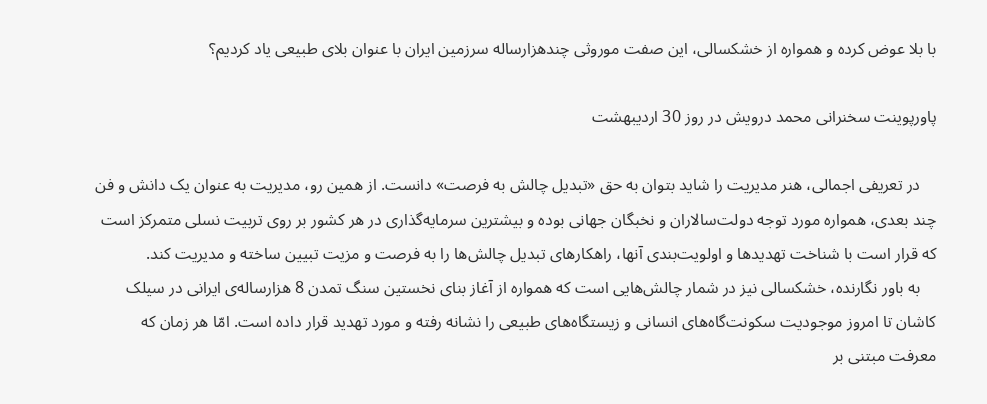با بلا عوض کرده و همواره از خشکسالی، این صفت موروثی چندهزارساله سرزمین ایران با عنوان بلای طبیعی یاد کردیم؟

پاورپوینت سخنرانی محمد درویش در روز 30 اردیبهشت

    در تعریفی اجمالی، هنر مدیریت را شاید بتوان به حق «تبدیل چالش به فرصت» دانست. از همین رو، مدیریت به عنوان یک دانش و فن چند بعدی، همواره مورد توجه دولت‌سالاران و نخبگان جهانی بوده و بیشترین سرمایه‌گذاری در هر کشور بر روی تربیت نسلی متمرکز است که قرار است با شناخت تهدیدها و اولویت‌بندی آنها، راهکارهای تبدیل چالش‌ها را به فرصت و مزیت تبیین ساخته و مدیریت کند.
    به باور نگارنده، خشکسالی نیز در شمار چالش‌هایی است که همواره از آغاز بنای نخستین سنگ تمدن 8 هزارساله‌ی ایرانی در سیلک کاشان تا امروز موجودیت سکونت‌گاه‌های انسانی و زیستگاه‌های طبیعی را نشانه رفته و مورد تهدید قرار داده است. امّا هر زمان که معرفت مبتنی بر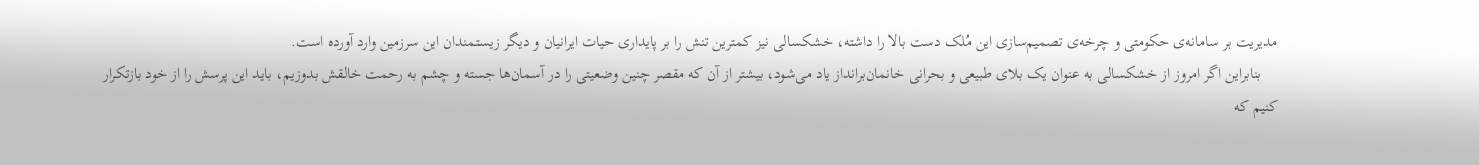مدیریت بر سامانه‌ی حکومتی و چرخه‌ی تصمیم‌سازی این مُلک دست بالا را داشته، خشکسالی نیز کمترین تنش را بر پایداری حیات ایرانیان و دیگر زیستمندان این سرزمین وارد آورده است.
    بنابراین اگر امروز از خشکسالی به عنوان یک بلای طبیعی و بحرانی خانمان‌برانداز یاد می‌شود، بیشتر از آن که مقصر چنین وضعیتی را در آسمان‌ها جسته و چشم به رحمت خالقش بدوزیم، باید این پرسش را از خود بازتکرار کنیم که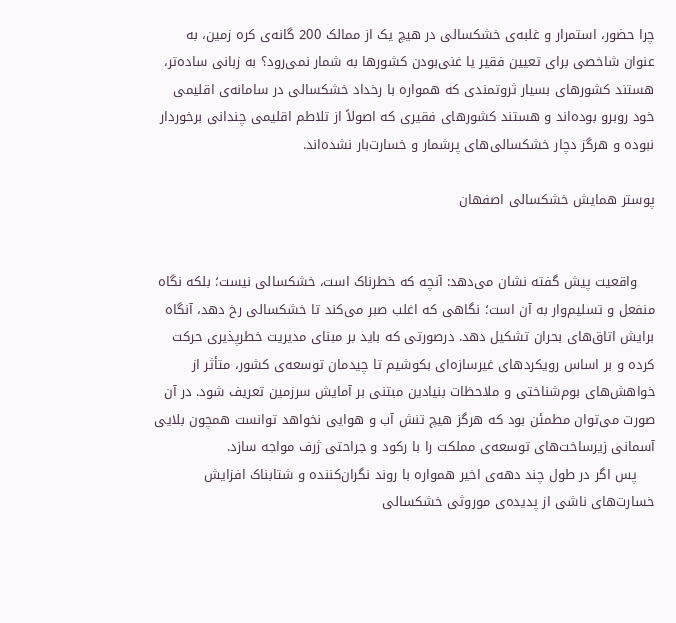چرا حضور، استمرار و غلبه‌ی خشکسالی در هیچ یک از ممالک 200 گانه‌ی کره‌ زمین، به عنوان شاخصی برای تعیین فقیر یا غنی‌بودن کشورها به شمار نمی‌رود؟ به زبانی ساده‌تر، هستند کشورهای بسیار ثروتمندی که همواره با رخداد خشکسالی در سامانه‌ی اقلیمی خود روبرو بوده‌اند و هستند کشورهای فقیری که اصولاً از تلاطم اقلیمی چندانی برخوردار نبوده و هرگز دچار خشکسالی‌های پرشمار و خسارت‌بار نشده‌اند.

پوستر همایش خشکسالی اصفهان


    واقعیت پیش گفته نشان می‌دهد: آنچه که خطرناک است، خشکسالی نیست؛ بلکه نگاه منفعل و تسلیم‌وار به آن است؛ نگاهی که اغلب صبر می‌کند تا خشکسالی رخ دهد، آنگاه برایش اتاق‌های بحران تشکیل دهد. درصورتی که باید بر مبنای مدیریت خطرپذیری حرکت کرده و بر اساس رویکردهای غیرسازه‌ای بکوشیم تا چیدمان توسعه‌ی کشور، متأثر از خواهش‌های بوم‌شناختی و ملاحظات بنیادین مبتنی بر آمایش سرزمین تعریف شود. در آن صورت می‌توان مطمئن بود که هرگز هیچ تنش آب و هوایی نخواهد توانست همچون بلایی آسمانی زیرساخت‌های توسعه‌ی مملکت را با رکود و جراحتی ژرف مواجه سازد.
    پس اگر در طول چند دهه‌ی اخیر همواره با روند نگران‌کننده و شتابناک افزایش خسارت‌های ناشی از پدیده‌ی موروثی خشکسالی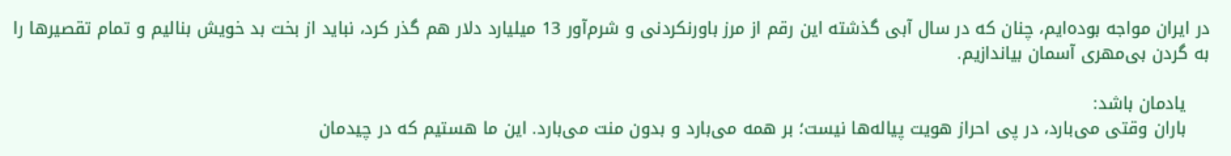در ایران مواجه بوده‌ایم، چنان که در سال آبی گذشته این رقم از مرز باورنکردنی و شرم‌آور 13 میلیارد دلار هم گذر کرد، نباید از بخت بد خویش بنالیم و تمام تقصیرها را به گردن بی‌مهری آسمان بیاندازیم.

    یادمان باشد:
    باران وقتی می‌بارد، در پی احراز هویت پیاله‌ها نیست؛ بر همه می‌بارد و بدون منت می‌بارد. این ما هستیم که در چیدمان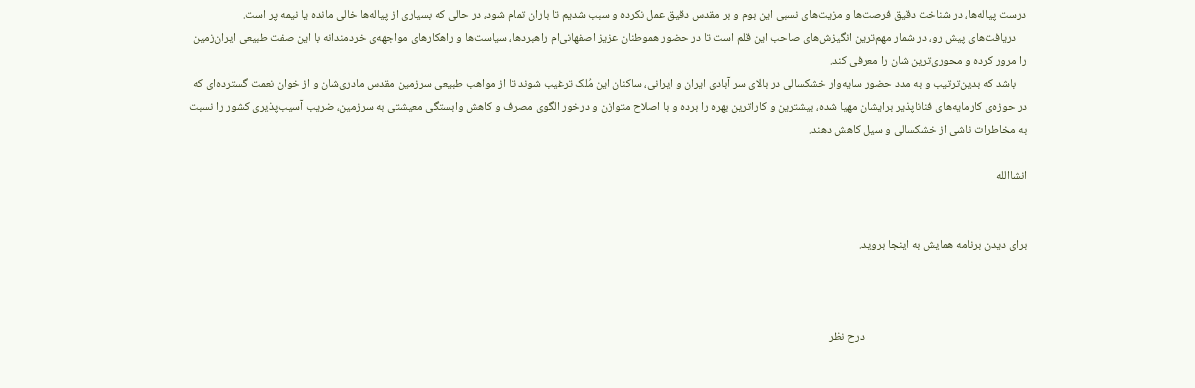درست پیاله‌ها، در شناخت دقیق فرصت‌ها و مزیت‌های نسبی این بوم و بر مقدس دقیق عمل نکرده و سبب شدیم تا باران تمام شود، در حالی که بسیاری از پیاله‌ها خالی مانده یا نیمه پر است.
    دریافت‌های پیش رو، در شمار مهم‌ترین انگیزش‌های صاحب این قلم است تا در حضور هموطنان عزیز اصفهانی‌ام راهبردها، سیاست‌ها و راهکارهای مواجهه‌ی خردمندانه با این صفت طبیعی ایران‌زمین را مرور کرده و محوری‌‌ترین شان را معرفی کند.
    باشد که بدین‌ترتیب و به مدد حضور سایه‌وار خشکسالی در بالای سر آبادی ایران و ایرانی، ساکنان این مُلک ترغیب شوند تا از مواهب طبیعی سرزمین مقدس مادری‌شان و از خوان نعمت گسترده‌ای که در حوزه‌ی کارمایه‌های فناناپذیر برایشان مهیا شده، بیشترین و کاراترین بهره را برده و با اصلاح متوازن و درخور الگوی مصرف و کاهش وابستگی معیشتی به سرزمین، ضریب آسیب‌پذیری کشور را نسبت به مخاطرات ناشی از خشکسالی و سیل کاهش دهند.

انشاالله


برای دیدن برنامه همایش به اینجا بروید.



                                                             درح نظر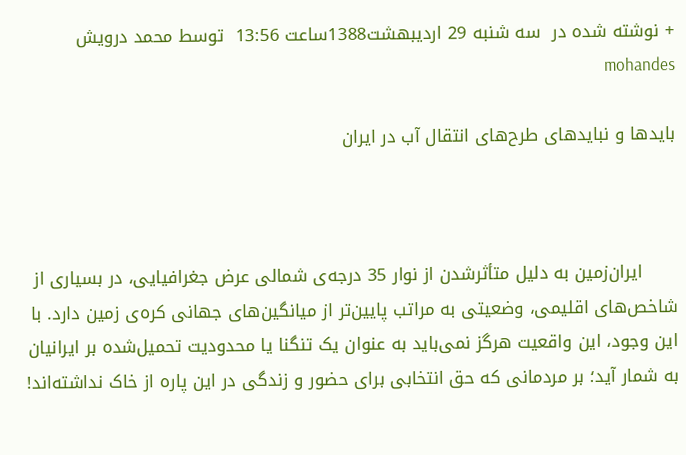+ نوشته شده در  سه شنبه 29 اردیبهشت1388ساعت 13:56  توسط محمد درویش  mohandes

بایدها و نبایدهای طرح‌های انتقال آب در ایران



      ایران‌زمین به دلیل متأثرشدن از نوار 35 درجه‌ی شمالی عرض جغرافیایی، در بسیاری از شاخص‌های اقلیمی، وضعیتی به مراتب پایین‌تر از میانگین‌های جهانی کره‌ی زمین دارد. با این وجود، این واقعیت هرگز نمی‌باید به عنوان یک تنگنا یا محدودیت تحمیل‌شده بر ایرانیان به شمار آید؛ بر مردمانی که حق انتخابی برای حضور و زندگی در این پاره از خاک نداشته‌اند!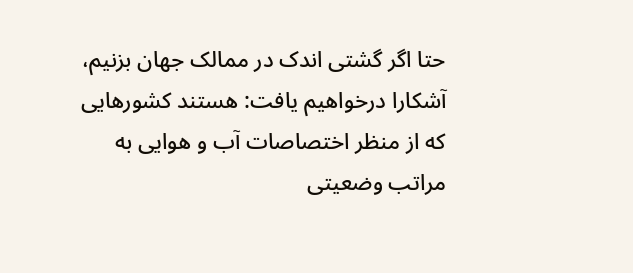حتا اگر گشتی اندک در ممالک جهان بزنیم، آشکارا درخواهیم یافت: هستند کشورهایی که از منظر اختصاصات آب و هوایی به مراتب وضعیتی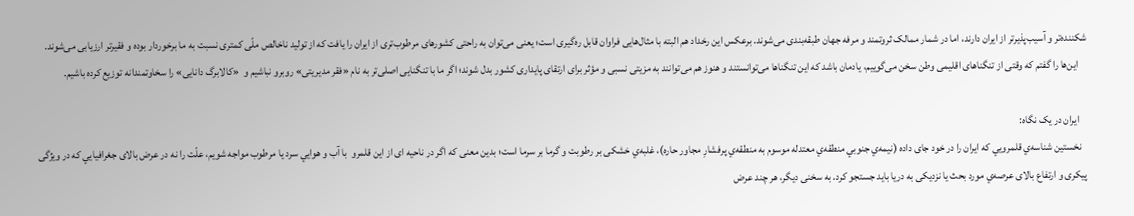شکننده‌تر و آسیب‌پذیرتر از ایران دارند، اما در شمار ممالک ثروتمند و مرفه جهان طبقه‌بندی می‌شوند. برعکس این رخداد هم البته با مثال‌هایی فراوان قابل ره‌گیری است؛ یعنی می‌‌توان به راحتی کشورهای مرطوب‌تری از ایران را یافت که از تولید ناخالص ملّی کمتری نسبت به ما برخوردار بوده و فقیرتر ارزیابی می‌شوند.
    این‌ها را گفتم که وقتی از تنگناهای اقلیمی وطن سخن می‌گوییم، یادمان باشد که این تنگناها می‌توانستند و هنوز هم می‌توانند به مزیتی نسبی و مؤثر برای ارتقای پایداری کشور بدل شوند؛ اگر ما با تنگنایی اصلی‌تر به نام «فقر مدیریتی» روبرو نباشیم و  «کالابرگ دانایی» را سخاوتمندانه توزیع کرده باشیم.

    ایران در یک نگاه:
   نخستين شناسه‌ي قلمرويي که ايران را در خود جای داده (نيمه‌ي جنوبي منطقه‌ي معتدله موسوم به منطقه‌ي پرفشارِ مجاور حاره)، غلبه‌ي خشکی بر رطوبت و گرما بر سرما است؛ بدين معنی که اگر در ناحيه ای از اين قلمرو  با آب و هوايي سرد يا مرطوب مواجه شويم، علّت را نه در عرض بالای جغرافيايي که در ويژگی پيکری و ارتفاع بالای عرصه‌ي مورد بحث يا نزديکی به دريا بايد جستجو کرد. به سخنی ديگر، هر چند عرض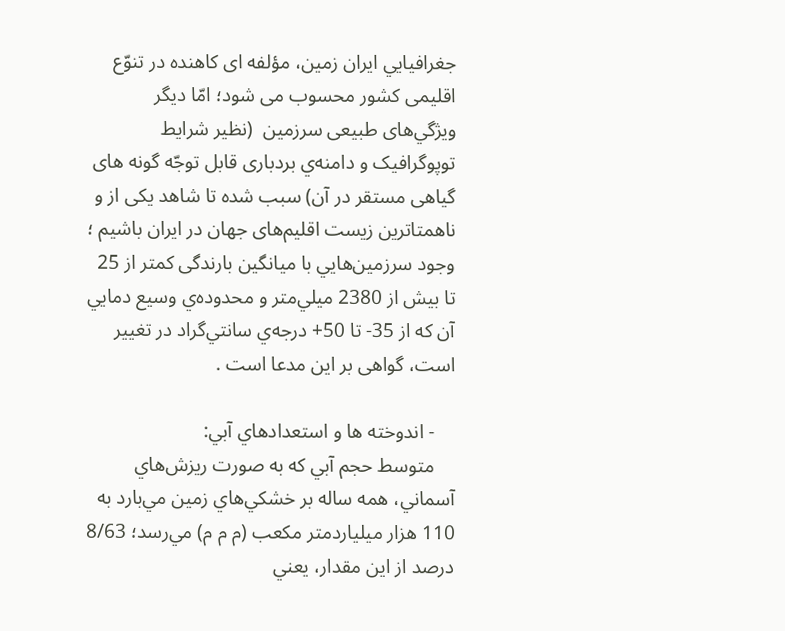جغرافيايي ايران زمين، مؤلفه ای کاهنده در تنوّع اقليمی کشور محسوب می شود؛ امّا ديگر ويژگي‌های طبيعی سرزمين  (نظير شرايط توپوگرافيک و دامنه‌ي بردباری قابل توجّه گونه های گياهی مستقر در آن) سبب شده تا شاهد يکی از و ناهمتاترين زيست اقليم‌های جهان در ايران باشيم ؛ وجود سرزمين‌هایي با ميانگين بارندگی کمتر از 25 تا بيش از 2380 ميلي‌متر و محدوده‌ي وسيع دمايي آن كه از 35- تا 50+ درجه‌ي سانتي‌گراد در تغيير است، گواهی بر اين مدعا است .

    - اندوخته ها و استعدادهاي آبي:
    متوسط حجم آبي كه به صورت ريزش‌هاي آسماني، همه ساله بر خشكي‌هاي زمين مي‌بارد به 110 هزار ميليارد‌متر مكعب (م م م) مي‌رسد؛ 8/63 درصد از اين مقدار، يعني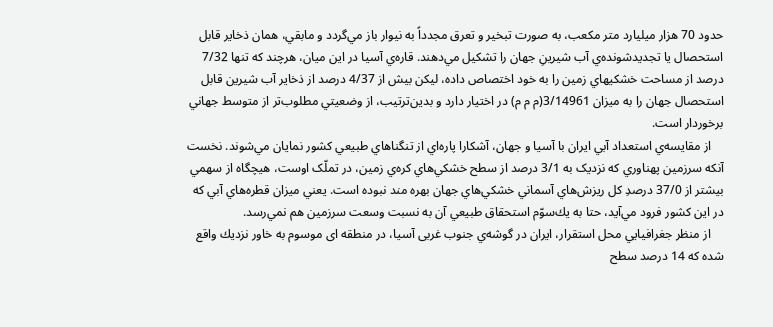حدود 70 هزار ميليارد متر مكعب، به صورت تبخير و تعرق مجدداً به نيوار باز مي‌گردد و مابقي، همان ذخاير قابل استحصال يا تجديدشونده‌ي آب شيرينِ جهان را تشكيل مي‌دهند. قاره‌ي آسيا در اين ميان، هرچند كه تنها 7/32 درصد از مساحت خشكيهاي زمين را به خود اختصاص داده، ليكن بيش از 4/37 درصد از ذخاير آب شيرين قابل استحصال جهان را به ميزان 3/14961(م م م) در اختيار دارد و بدين‌ترتيب، از وضعيتي مطلوب‌تر از متوسط جهاني برخوردار است.
    از مقايسه‌ي استعداد آبي ايران با آسيا و جهان، آشكارا پاره‌اي از تنگناهاي طبيعي كشور نمايان مي‌شوند. نخست آنكه سرزمين پهناوري كه نزديک به 3/1 درصد از سطح خشكي‌هاي كره‌ي زمين، در تملّک اوست، هيچگاه از سهمي بيشتر از 37/0 درصدِ كل ريزش‌هاي آسماني خشكي‌هاي جهان بهره مند نبوده است. يعني ميزان قطره‌هاي آبي كه در اين كشور فرود مي‌آيد، حتا به يك‌سوّم استحقاق طبيعي آن به نسبت وسعت سرزمين هم نمي‌رسد.
    از منظر جغرافيايي محل استقرار، ايران در گوشه‌ي جنوب غربی آسيا، در منطقه ای موسوم به خاور نزديك واقع شده که 14 درصد سطح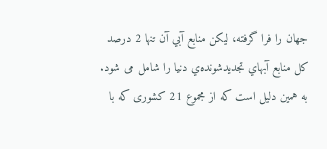جهان را فرا گرفته، ليکن منابع آبي آن تنها 2 درصد كل منابع آبهاي تجديدشونده‌ي دنيا را شامل می شود. به همين دليل است که از مجموع 21 کشوری که با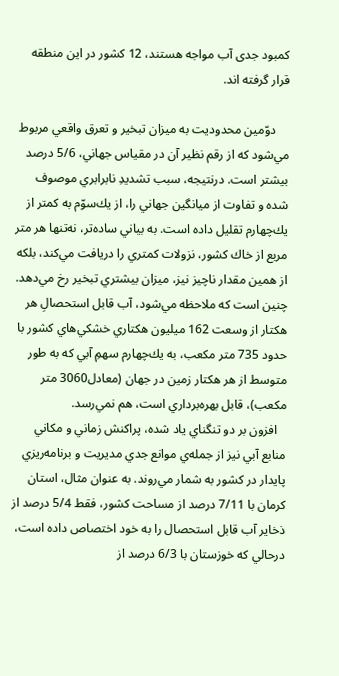کمبود جدی آب مواجه هستند، 12 کشور در اين منطقه قرار گرفته اند.

    دوّمين محدوديت به ميزان تبخير و تعرق واقعي مربوط مي‌شود كه از رقم نظير آن در مقياس جهاني، 5/6 درصد بيشتر است. درنتيجه، سبب تشديدِ نابرابري موصوف شده و تفاوت از ميانگين جهاني را، از يك‌سوّم به كمتر از يك‌چهارم تقليل داده است. به بياني ساده‌تر، نه‌تنها هر متر مربع از خاك كشور، نزولات كمتري را دريافت مي‌كند، بلكه از همين مقدار ناچيز نيز، ميزان بيشتري تبخير رخ مي‌دهد. چنين است كه ملاحظه مي‌شود، آب قابل استحصالِ هر هكتار از وسعت 162 ميليون هكتاري خشكي‌هاي كشور با حدود 735 متر مكعب، به يك‌چهارم سهمِ آبي كه به طور متوسط از هر هكتار زمين در جهان (معادل3060 متر مكعب)، قابل بهره‌برداري است، هم نمي‌رسد.
   افزون بر دو تنگناي ياد شده، پراكنش زماني و مكاني منابع آبي نيز از جمله‌ي موانع جدي مديريت و برنامه‌ريزي پايدار در كشور به شمار مي‌روند. به عنوان مثال، استان كرمان با 7/11 درصد از مساحت كشور، فقط 5/4 درصد از ذخاير آب قابل استحصال را به خود اختصاص داده است، درحالي كه خوزستان با 6/3 درصد از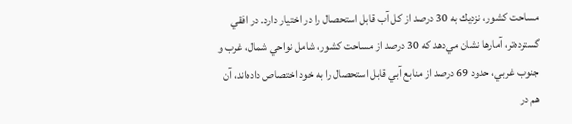مساحت كشور، نزديك به 30 درصد از كل آب قابل استحصال را در اختيار دارد. در افقي گسترده‌تر، آمارها نشان مي‌دهد كه 30 درصد از مساحت كشور، شامل نواحي شمال، غرب و جنوب غربي، حدود 69 درصد از منابع آبي قابل استحصال را به خود اختصاص داده‌اند، آن هم در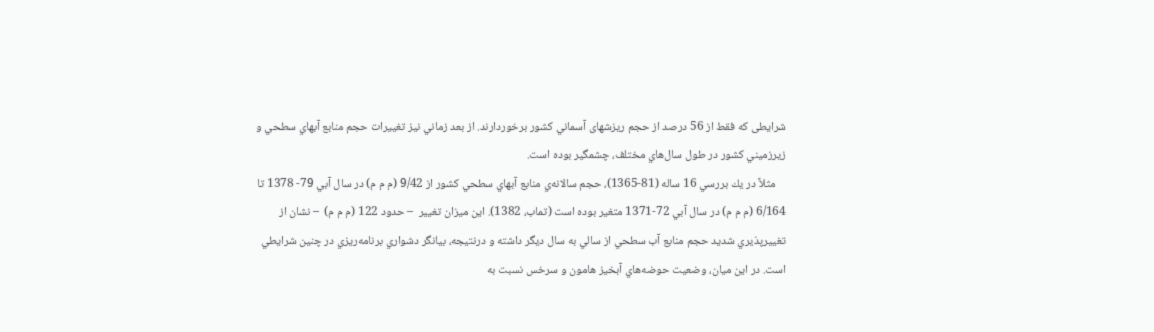شرایطی که فقط از 56 درصد از حجم ریزشهای آسماني كشور برخوردارند. از بعد زماني نيز تغييرات حجم منابع آبهاي سطحي و زيرزميني كشور در طول سال‌هاي مختلف، چشمگير بوده است.
    مثلاً در يك بررسي 16 ساله (81-1365)، حجم سالانه‌ي منابع آبهاي سطحي كشور از 9/42 (م م م) در سال آبي 79- 1378 تا 6/164 (م م م) در سال آبي 72-1371 متغير بوده است (تماب، 1382). اين ميزان تغيير  – حدود 122 (م م م)  – نشان از تغيير‌پذيري شديد حجم منابع آب سطحي از سالي به سال ديگر داشته و درنتيجه، بيانگر دشواري برنامه‌ريزي در چنين شرايطي است. در اين ميان، وضعيت حوضه‌هاي آبخيز هامون و سرخس نسبت به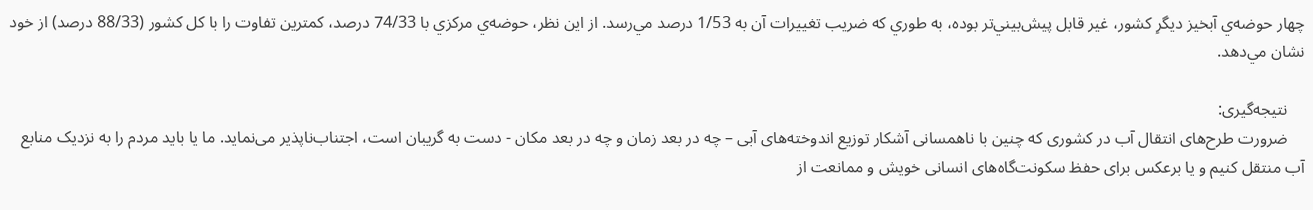چهار حوضه‌ي آبخيز ديگرِ كشور، غير قابل پيش‌بيني‌تر بوده، به طوري كه ضريب تغييرات آن به 1/53 درصد مي‌رسد. از اين نظر، حوضه‌ي مركزي با 74/33 درصد، كمترين تفاوت را با كل كشور (88/33 درصد) از خود نشان مي‌دهد.

    نتیجه‌گیری:
    ضرورت طرح‌های انتقال آب در کشوری که چنین با ناهمسانی آشکار توزیع اندوخته‌های آبی – چه در بعد زمان و چه در بعد مکان - دست به گریبان است، اجتناب‌ناپذیر می‌نماید. ما یا باید مردم را به نزدیک منابع آب منتقل کنیم و یا برعکس برای حفظ سکونت‌گاه‌های انسانی خویش و ممانعت از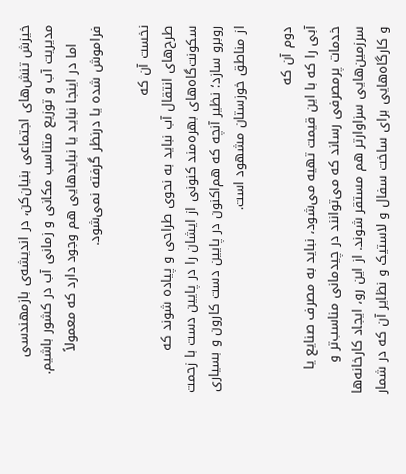خیزش تنش‌های اجتماعی بنیان‌کن، در اندیشه‌ی بازمهندسی مدیریت آب و توزیع متناسب مکانی و زمانی آب در کشور باشیم.
    اما در اینجا نباید یا نبایدهایی هم وجود دارد که معمولاً فراموش شده یا درنظر گرفته نمی‌شود.

نخست آن که
طرح‌های انتقال آب نباید به نحوی طراحی و پیاده شوند که سکونت‌گاه‌های بهره‌مند کنونی از ایشان را در پایین دست با زحمت روبرو سازد؛ نظیر آنچه که هم‌اکنون در پایین دست کارون و بسیاری از مناطق خوزستان مشهود است.

دوم آن که
آبی را که با این قیمت تهیه می‌شود، نباید به مصرف صنایع یا خدمات پرمصرفی رساند که می‌توانند در چیدمانی مناسب‌تر و سرزمین‌هایی سزاوارتر هم مستقر شوند. از این رو، ایجاد کارخانه‌ها و کارگاه‌هایی برای ساخت سفال و لاستیک و نظایر آن که در شمار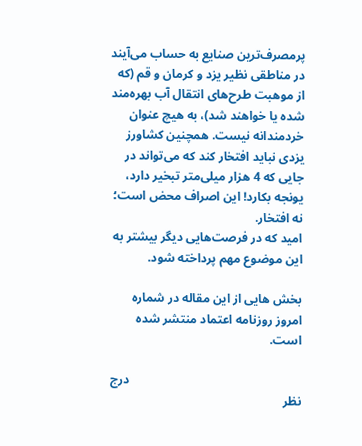پرمصرف‌ترین صنایع به حساب می‌آیند در مناطقی نظیر یزد و کرمان و قم (که از موهبت طرح‌های انتقال آب بهره‌مند شده یا خواهند شد)، به هیچ عنوان خردمندانه نیست. همچنین کشاورز یزدی نباید افتخار کند که می‌تواند در جایی که 4 هزار میلی‌متر تبخیر دارد، یونجه بکارد! این اصراف محض است؛ نه افتخار.
امید که در فرصت‌هایی دیگر بیشتر به این موضوع مهم پرداخته شود.

بخش هایی از این مقاله در شماره امروز روزنامه اعتماد منتشر شده است.

                                                       درج نظر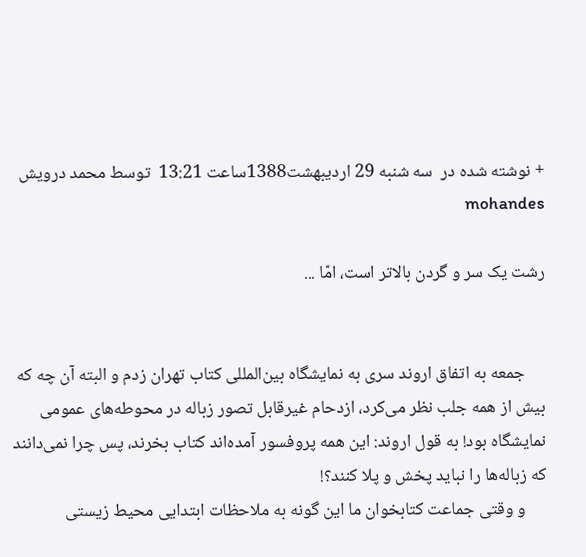+ نوشته شده در  سه شنبه 29 اردیبهشت1388ساعت 13:21  توسط محمد درویش  mohandes

رشت یک سر و گردن بالاتر است، امّا ...


     جمعه به اتفاق اروند سری به نمایشگاه بین‌المللی کتاب تهران زدم و البته آن چه که بیش از همه جلب نظر می‌کرد، ازدحام غیرقابل تصور زباله در محوطه‌های عمومی نمایشگاه بود! به قول اروند: این همه پروفسور آمده‌اند کتاب بخرند، پس چرا نمی‌دانند که زباله‌ها را نباید پخش و پلا کنند؟!
     و وقتی جماعت کتابخوان ما این گونه به ملاحظات ابتدایی محیط زیستی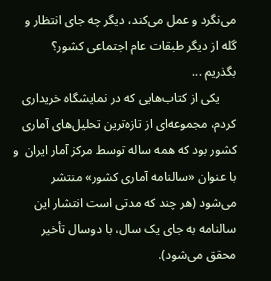می‌نگرد و عمل می‌کند، دیگر چه جای انتظار و گله از دیگر طبقات عام اجتماعی کشور؟
بگذریم ...
     یکی از کتاب‌هایی که در نمایشگاه خریداری کردم، مجموعه‌ای از تازه‌ترین تحلیل‌های آماری کشور بود که همه ساله توسط مرکز آمار ایران  و با عنوان «سالنامه آماری کشور» منتشر می‌شود (هر چند که مدتی است انتشار این سالنامه به جای یک سال، با دوسال تأخیر محقق می‌شود).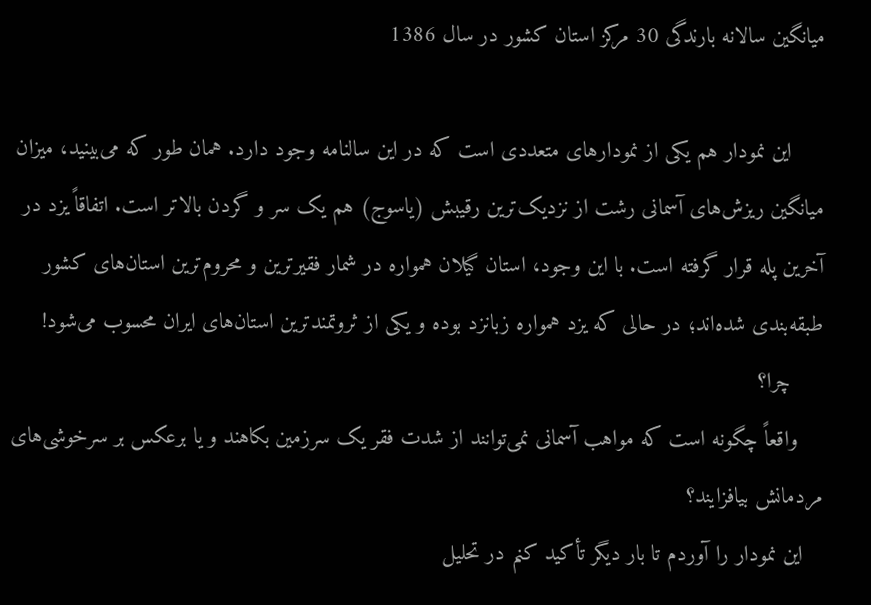میانگین سالانه بارندگی 30 مرکز استان کشور در سال 1386

     این نمودار هم یکی از نمودارهای متعددی است که در این سالنامه وجود دارد. همان طور که می‌بینید، میزان میانگین ریزش‌های آسمانی رشت از نزدیک‌ترین رقیبش (یاسوج) هم یک سر و گردن بالاتر است. اتفاقاً یزد در آخرین پله قرار گرفته است. با این وجود، استان گیلان همواره در شمار فقیرترین و محروم‌ترین استان‌های کشور طبقه‌بندی شده‌اند؛ در حالی که یزد همواره زبانزد بوده و یکی از ثروتمندترین استان‌های ایران محسوب می‌شود!
     چرا؟
    واقعاً چگونه است که مواهب آسمانی نمی‌توانند از شدت فقر یک سرزمین بکاهند و یا برعکس بر سرخوشی‌های مردمانش بیافزایند؟
   این نمودار را آوردم تا بار دیگر تأکید کنم در تحلیل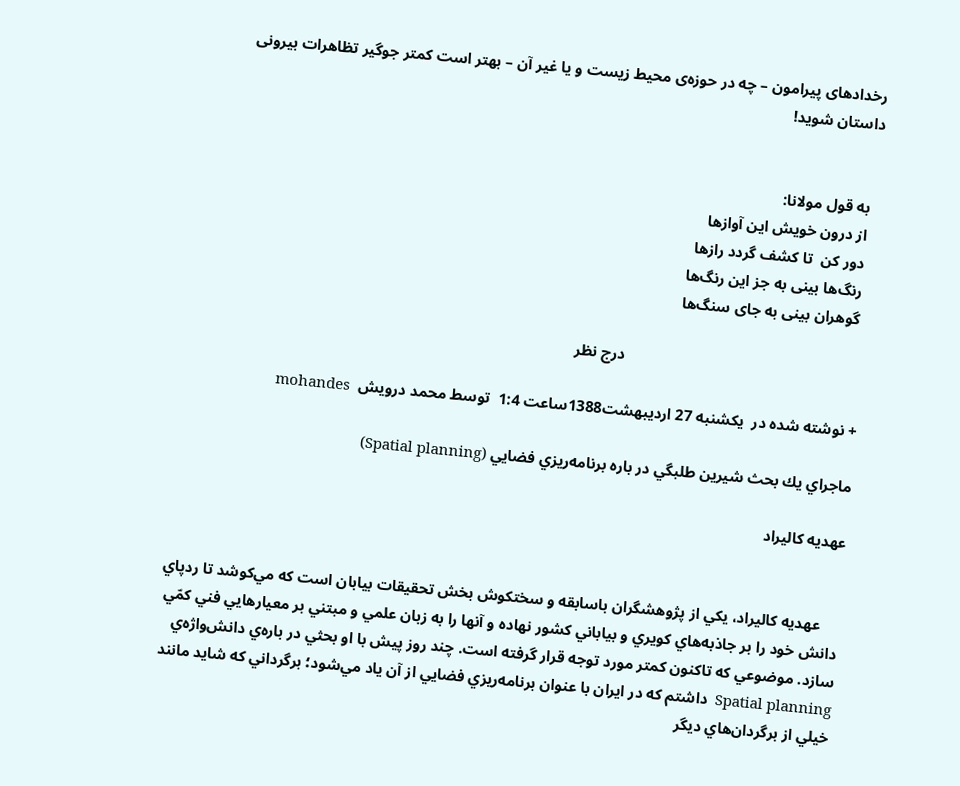رخدادهای پیرامون – چه در حوزه‌ی محیط زیست و یا غیر آن – بهتر است کمتر جوگیر تظاهرات بیرونی داستان شوید!


  به قول مولانا:
  از درون خویش این آوازها
  دور کن  تا کشف گردد رازها
  رنگ‌ها بینی به جز این رنگ‌ها
  گوهران بینی به جای سنگ‌ها

                                                             درج نظر

+ نوشته شده در  یکشنبه 27 اردیبهشت1388ساعت 1:4  توسط محمد درویش  mohandes

ماجراي يك بحث شيرين طلبگي در باره برنامه‌ريزي فضايي (Spatial planning)

عهدیه کالیراد


     عهديه كاليراد، يكي از پژوهشگران باسابقه و سختكوش بخش تحقيقات بيابان است كه مي‌كوشد تا ردپاي دانش خود را بر جاذبه‌هاي كويري و بياباني كشور نهاده و آنها را به زبان علمي و مبتني بر معيارهايي فني كمّي سازد. موضوعي كه تاكنون كمتر مورد توجه قرار گرفته است. چند روز پيش با او بحثي در باره‌ي دانش‌واژه‌ي Spatial planning  داشتم كه در ايران با عنوان برنامه‌ريزي فضايي از آن ياد مي‌شود؛ برگرداني كه شايد مانند خيلي از برگردان‌هاي ديگر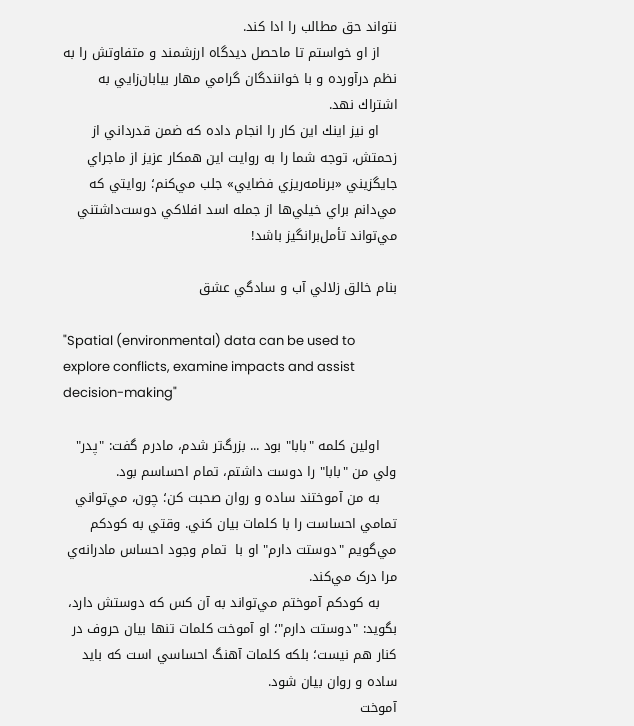نتواند حق مطالب را ادا كند.
    از او خواستم تا ماحصل ديدگاه ارزشمند و متفاوتش را به نظم درآورده و با خوانندگان گرامي مهار بيابان‌زايي به اشتراك نهد.
    او نيز اينك اين كار را انجام داده كه ضمن قدرداني از زحمتش، توجه شما را به روايت اين همكار عزيز از ماجراي جايگزيني «برنامه‌ريزي فضايي» جلب مي‌كنم؛ روايتي كه مي‌دانم براي خيلي‌ها از جمله اسد افلاكي دوست‌داشتني مي‌تواند تأمل‌برانگيز باشد!

بنام خالق زلالي آب و سادگي عشق

"Spatial (environmental) data can be used to explore conflicts, examine impacts and assist decision-making"

    اولين کلمه "بابا" بود ... بزرگ‌تر شدم، مادرم گفت: "پدر" ولي من "بابا" را دوست داشتم، تمام احساسم بود.
    به من آموختند ساده و روان صحبت کن؛ چون، مي‌تواني تمامي احساست را با کلمات بيان کني. وقتي به کودکم مي‌گويم "دوستت دارم" او با  تمام وجود احساس مادرانه‌ي مرا درک مي‌کند.
    به کودکم آموختم مي‌تواند به آن کس که دوستش دارد، بگويد: "دوستت دارم"؛ او آموخت کلمات تنها بيان حروف در کنار هم نيست؛ بلکه کلمات آهنگ احساسي است که بايد ساده و روان بيان شود.
آموخت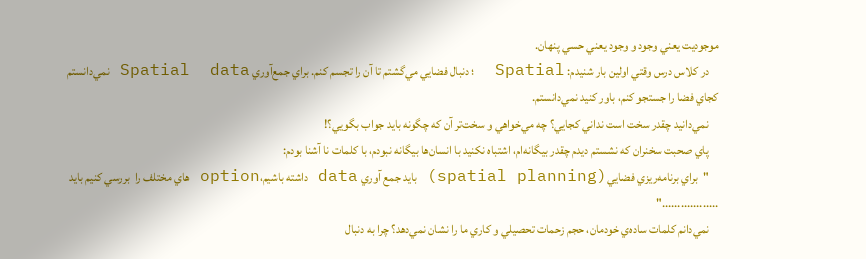موجوديت يعني وجود و وجود يعني حسي پنهان.
    در کلاس درس وقتي اولين بار شنيدم: Spatial  ؛ دنبال فضايي مي‌گشتم تا آن را تجسم کنم. براي جمع‌آوري Spatial  data نمي‌دانستم کجاي فضا را جستجو کنم، باور کنيد نمي‌دانستم.
    نمي‌دانيد چقدر سخت است نداني کجايي؟ چه مي‌خواهي و سخت‌تر آن که چگونه بايد جواب بگويي؟!
    پاي صحبت سخنران که نشستم ديدم چقدر بيگانه‌ام، اشتباه نکنيد با انسان‌ها بيگانه نبودم، با کلمات نا آشنا بودم:
    "براي برنامه‌ريزي فضايي(spatial planning) بايد جمع آوري data داشته باشيم،option هاي مختلف را  بررسي کنيم بايد .................."
    نمي‌دانم کلمات ساده‌ي خودمان، حجم زحمات تحصيلي و کاري ما را نشان نمي‌دهد؟ چرا به دنبال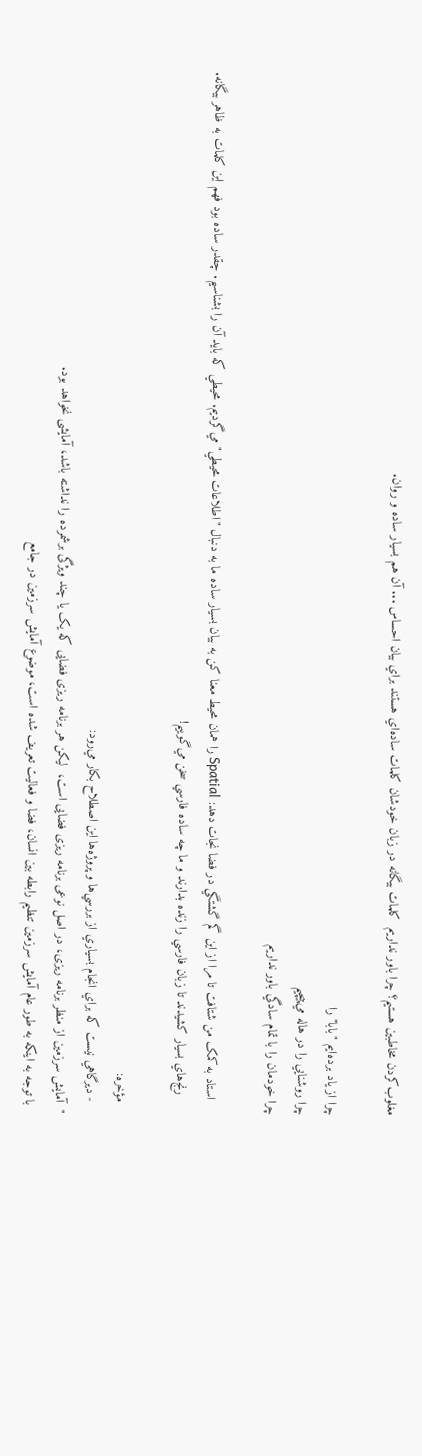مغلوب‌کردن مخاطبين هستيم؟ چرا باور نداريم  کلمات بيگانه در زبان خودشان کلمات ساده‌اي هستند براي بيان احساس ... آن هم بسيار ساده و روان.

چرا از ياد برده‌ايم "بابا" را
چرا روشنايي را در هاله مي‌پيچيم
چرا خودمان را با تمام سادگي باور نداريم

    استاد به کمک من شتافت تا مرا از اين گم گشتگي در فضا نجات دهد: Spatial را همان محيط معنا کن به بيان بسيار ساده ما به دنبال "اطلاعات محيطي" مي‌گرديم. محيطي که بايد آن را بشناسيم. چقدر ساده بود فهم اين کلمات به ظاهر بيگانه.
     رنج‌هاي بسيار کشيدند تا زبان فارسي را زنده بدارند و ما چه ساده فارسي سخن مي‌گوييم!

   مؤخره:
   - ديرگاهي نيست که براي انجام بسياري از بررسي‌ها و پروژه‌ها اين اصطلاح بکار مي‌رود:
"  آمایش سرزمین از منظر برنامه ریزی، در اصل نوعی برنامه ریزی فضایی است،  لیکن هر برنامه ریزی فضایی که یک یا چند ویژگی برشمرده را نداشته باشد، آمایشی نخواهد بود.
  با توجه به اینکه به طور عام آمایش سرزمین تنظیم رابطه بین انسان، فضا و فعالیت تعریف شده است، موضوع آمایش سرزمین در جامع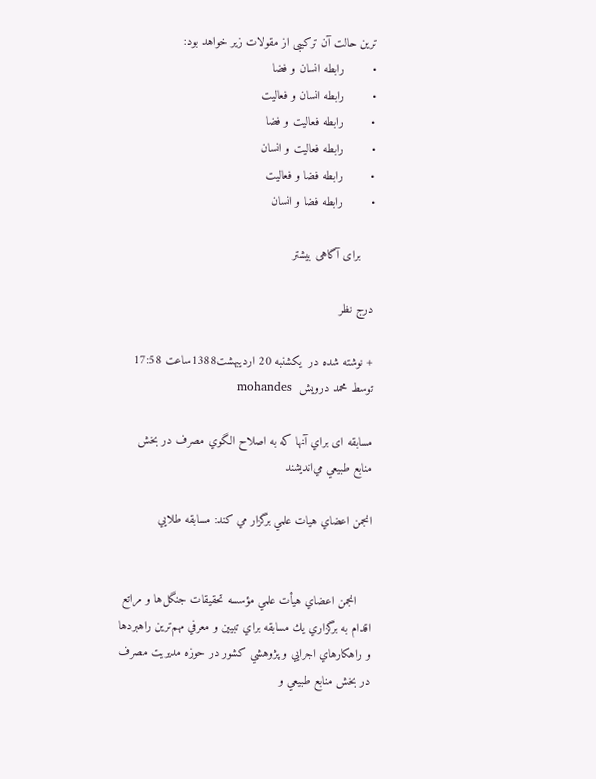ترین حالت آن ترکیبی از مقولات زیر خواهد بود:
•        رابطه انسان و فضا
•        رابطه انسان و فعالیت
•        رابطه فعالیت و فضا
•        رابطه فعالیت و انسان
•        رابطه فضا و فعالیت
•        رابطه فضا و انسان

    برای آگاهی بیشتر

درج نظر

+ نوشته شده در  یکشنبه 20 اردیبهشت1388ساعت 17:58  توسط محمد درویش  mohandes

مسابقه ای براي آنها كه به اصلاح الگوي مصرف در بخش منابع طبيعي مي‌انديشند

انجمن اعضاي هيات علمي برگزار مي كند: مسابقه طلايي


    انجمن اعضاي هيأت علمي مؤسسه تحقيقات جنگل‌ها و مراتع اقدام به برگزاري يك مسابقه براي تبيين و معرفي مهم‌ترين راهبردها و راهكارهاي اجرايي و پژوهشي كشور در حوزه مديريت مصرف در بخش منابع طبيعي و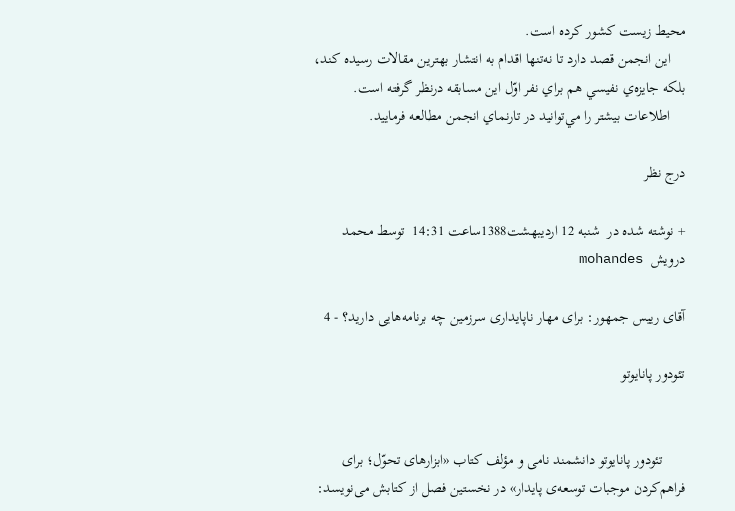محيط زيست كشور كرده است.
    اين انجمن قصد دارد تا نه‌تنها اقدام به انتشار بهترين مقالات رسيده كند، بلكه جايزه‌ي نفيسي هم براي نفر اوّل اين مسابقه درنظر گرفته است.
    اطلاعات بيشتر را مي‌توانيد در تارنماي انجمن مطالعه فرماييد.

درج نظر

+ نوشته شده در  شنبه 12 اردیبهشت1388ساعت 14:31  توسط محمد درویش  mohandes

آقای رییس جمهور: برای مهار ناپایداری سرزمین چه برنامه‌هایی دارید؟ - 4

تئودور پانايوتو


      تئودور پانايوتو دانشمند نامی و مؤلف کتاب «ابزارهای تحوّل؛ برای فراهم‌کردن موجبات توسعه‌ی پايدار» در نخستين فصل از کتابش می‌نویسد: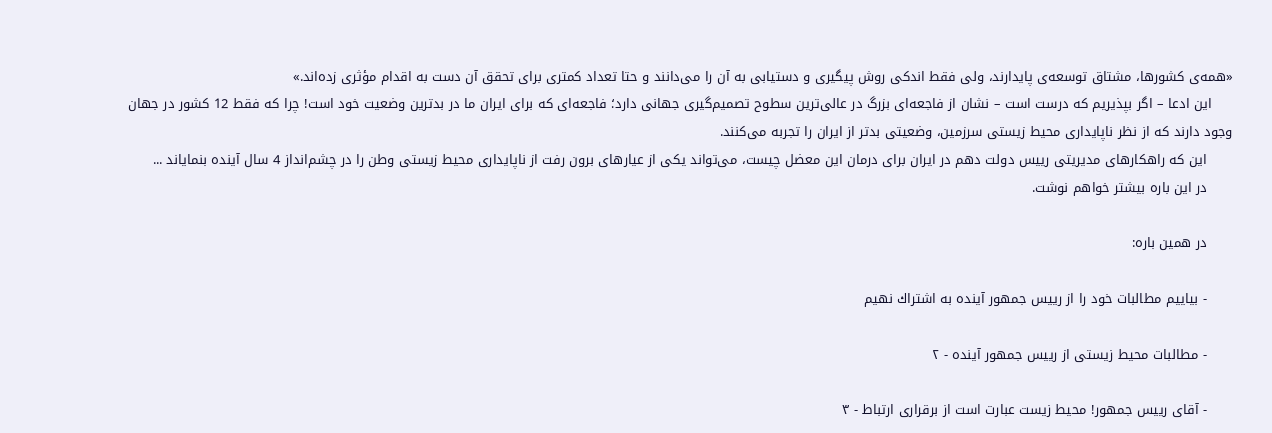«همه‌ی کشورها، مشتاق توسعه‌ی پايدارند، ولی فقط اندکی روش پيگيری و دستيابی به آن را می‌دانند و حتا تعداد کمتری برای تحقق آن دست به اقدام مؤثری زده‌اند.»
     این ادعا – اگر بپذیریم که درست است – نشان از فاجعه‌ای بزرگ در عالی‌ترین سطوح تصمیم‌گیری جهانی دارد؛ فاجعه‌ای که برای ایران ما در بدترین وضعیت خود است! چرا که فقط 12 کشور در جهان وجود دارند که از نظر ناپایداری محیط زیستی سرزمین، وضعیتی بدتر از ایران را تجربه می‌کنند.
      این که راهکارهای مدیریتی رییس دولت دهم در ایران برای درمان این معضل چیست، می‌تواند یکی از عیارهای برون رفت از ناپایداری محیط زیستی وطن را در چشم‌انداز 4 سال آینده بنمایاند ...
      در این باره بیشتر خواهم نوشت.

      در همین باره:

      - بياييم مطالبات خود را از رييس جمهور آينده به اشتراك نهيم

      - مطالبات محیط زیستی از رییس جمهور آینده - ۲

      - آقای رییس جمهور! محیط زیست عبارت است از برقراری ارتباط - ۳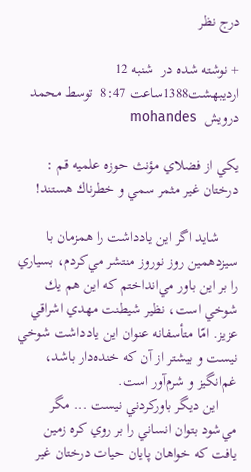درج نظر

+ نوشته شده در  شنبه 12 اردیبهشت1388ساعت 8:47  توسط محمد درویش  mohandes

يكي از فضلاي مؤنث حوزه علميه قم : درختان غير مثمر سمي و خطرناك هستند!

     شايد اگر اين يادداشت را همزمان با سيزدهمين روز نوروز منتشر مي‌كردم، بسياري را بر اين باور مي‌انداختم كه اين هم يك شوخي است، نظير شيطنت مهدي اشراقي عزيز. امّا متأسفانه عنوان اين يادداشت شوخي نيست و بيشتر از آن كه خنده‌دار باشد، غم‌انگيز و شرم‌آور است.
     اين ديگر باوركردني نيست ... مگر مي‌شود بتوان انساني را بر روي كره زمين يافت كه خواهان پايان حيات درختان غير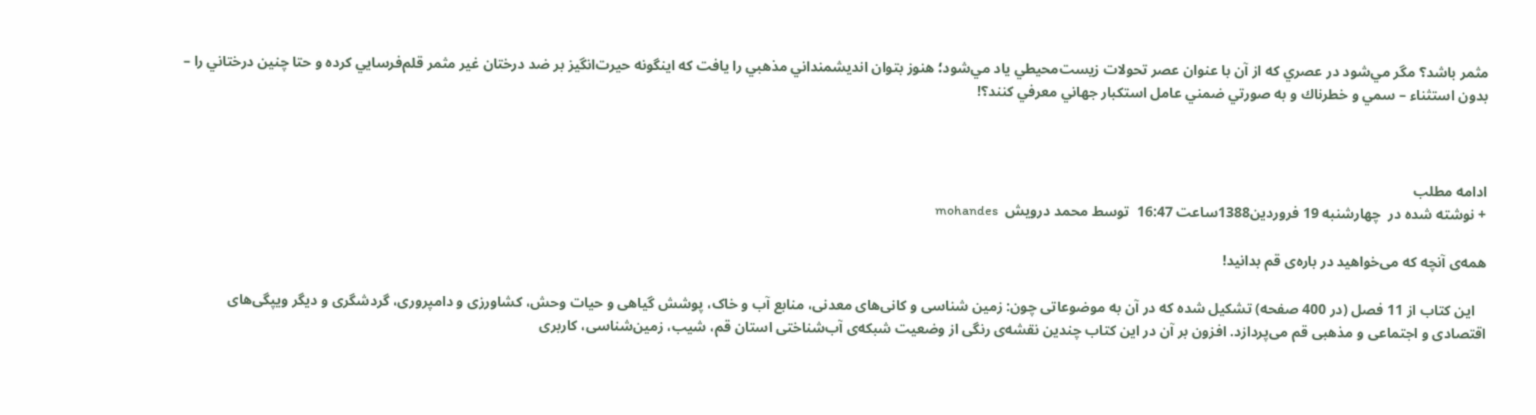مثمر باشد؟ مگر مي‌شود در عصري كه از آن با عنوان عصر تحولات زيست‌محيطي ياد مي‌شود؛ هنوز بتوان انديشمنداني مذهبي را يافت كه اينگونه حيرت‌انگيز بر ضد درختان غير مثمر قلم‌فرسايي كرده و حتا چنين درختاني را – بدون استثناء – سمي و خطرناك و به صورتي ضمني عامل استكبار جهاني معرفي كنند؟!



ادامه مطلب
+ نوشته شده در  چهارشنبه 19 فروردین1388ساعت 16:47  توسط محمد درویش  mohandes

همه‌ی آنچه که می‌خواهید در باره‌ی قم بدانید!

   این کتاب از 11 فصل (در 400 صفحه) تشکیل شده که در آن به موضوعاتی چون: زمین شناسی و کانی‌های معدنی، منابع آب و خاک، پوشش گیاهی و حیات وحش، کشاورزی و دامپروری، گردشگری و دیگر ویپگی‌های اقتصادی و اجتماعی و مذهبی قم می‌پردازد. افزون بر آن در این کتاب چندین نقشه‌ی رنگی از وضعیت شبکه‌ی آب‌شناختی استان قم، شیب، زمین‌شناسی، کاربری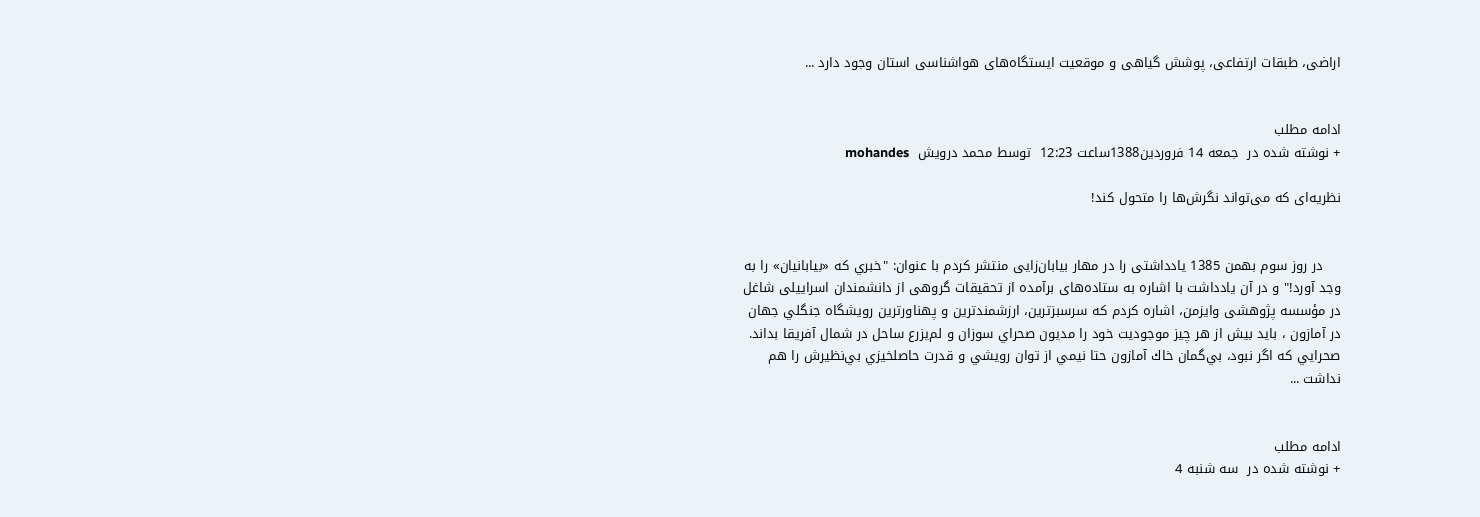اراضی، طبقات ارتفاعی، پوشش گیاهی و موقعیت ایستگاه‌های هواشناسی استان وجود دارد ...


ادامه مطلب
+ نوشته شده در  جمعه 14 فروردین1388ساعت 12:23  توسط محمد درویش  mohandes

نظریه‌ای که می‌تواند نگرش‌ها را متحول کند!


    در روز سوم بهمن 1385 یادداشتی را در مهار بیابان‌زایی منتشر کردم با عنوان: "خبري كه «بيابانيان» را به وجد آورد!" و در آن یادداشت با اشاره به ستاده‌های برآمده از تحقیقات گروهی از دانشمندان اسراییلی شاغل در مؤسسه پژوهشی وایزمن، اشاره کردم که سرسبز‌ترين، ارزشمندترين و پهناورترين رويشگاه جنگلي جهان در آمازون ، بايد بيش از هر چيز موجوديت خود را مديون صحراي سوزان و لم‌يزرع ساحل در شمال آفريقا بداند. صحرايي كه اگر نبود، بي‌گمان خاك آمازون حتا نيمي از توان رويشي و قدرت حاصلخيزي بي‌نظيرش را هم نداشت ...


ادامه مطلب
+ نوشته شده در  سه شنبه 4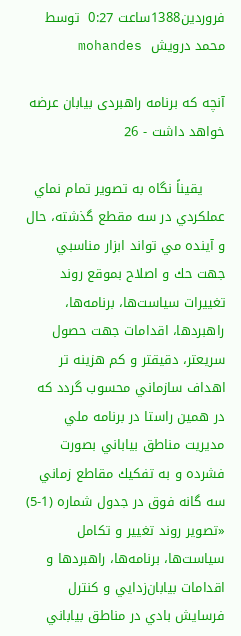فروردین1388ساعت 0:27  توسط محمد درویش  mohandes

آنچه که برنامه راهبردی بیابان عرضه خواهد داشت - 26

     يقيناً نگاه به تصوير تمام نماي عملكردي در سه مقطع گذشته‌، حال و آينده مي تواند ابزار مناسبي جهت حك و اصلاح بموقع روند تغييرات سياست‌ها، برنامه‌ها‌، راهبردها‌، اقدامات جهت حصول سريعتر‌، دقيقتر و كم هزينه تر اهداف سازماني محسوب گردد كه در همين راستا در برنامه ملي مديريت مناطق بياباني بصورت فشرده و به تفكيك مقاطع زماني سه گانه فوق در جدول شماره (1-5) «تصوير روند تغيير و تكامل سياست‌ها‌، برنامه‌ها‌، راهبردها و اقدامات بيابان‌زدايي و كنترل فرسايش بادي در مناطق بياباني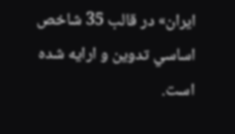ايران» در قالب 35 شاخص اساسي تدوين و ارايه شده است‌.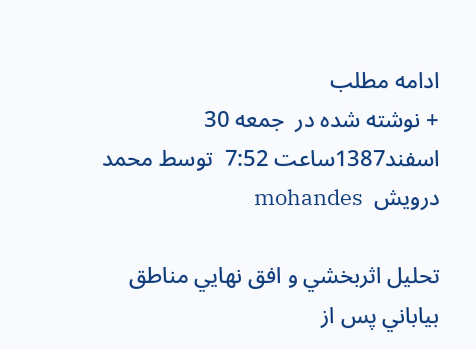ادامه مطلب
+ نوشته شده در  جمعه 30 اسفند1387ساعت 7:52  توسط محمد درویش  mohandes

تحليل اثربخشي و افق نهايي مناطق بياباني پس از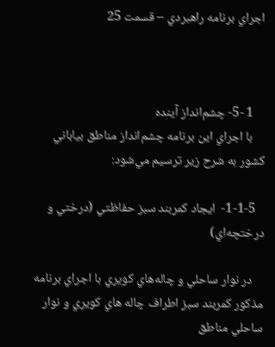اجراي برنامه راهبردي – قسمت 25



    1 -5- چشم‌انداز آينده
    با اجراي اين برنامه چشم‌انداز مناطق بياباني كشور به شرح زير ترسيم مي‌شود:

   1-1-5-  ايجاد كمربند سبز حفاظتي (درختي و درختچه‌اي)

    در نوار ساحلي و چاله‌هاي كويري با اجراي برنامه مذكور كمربند سبز اطراف چاله هاي كويري و نوار ساحلي مناطق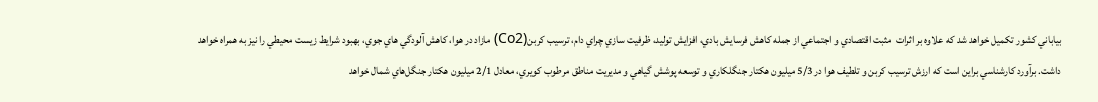بياباني كشور تكميل خواهد شد كه علاوه بر اثرات  مثبت اقتصادي و اجتماعي از جمله كاهش فرسايش بادي‌، افزايش توليد‌، ظرفيت سازي چراي دام‌، ترسيب كربن(Co2) مازاد در هوا‌، كاهش آلودگي هاي جوي‌، بهبود شرايط زيست محيطي را نيز به همراه خواهد داشت‌. برآورد كارشناسي براين است كه ارزش ترسيب كربن و تلطيف هوا در 5/3 ميليون هكتار جنگلكاري و توسعه پوشش گياهي و مديريت مناطق مرطوب كويري‌، معادل 2/1 ميليون هكتار جنگل‌هاي شمال خواهد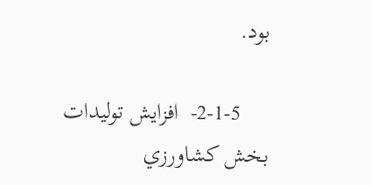بود‌.

     2-1-5-  افزايش توليدات بخش كشاورزي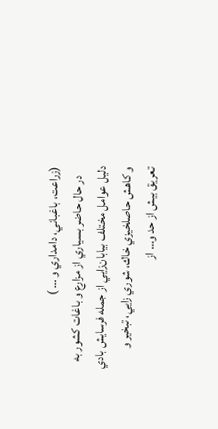(زراعت‌، باغباني‌، دامداري و … )
    در حال حاضر بسياري از مزارع و باغات كشور به دليل عوامل مختلف بيابان‌زايي از جمله فرسايش بادي و كاهش حاصلخيزي خاك‌، شوري زايي‌، تبخير و تعريق بيش از حد و… از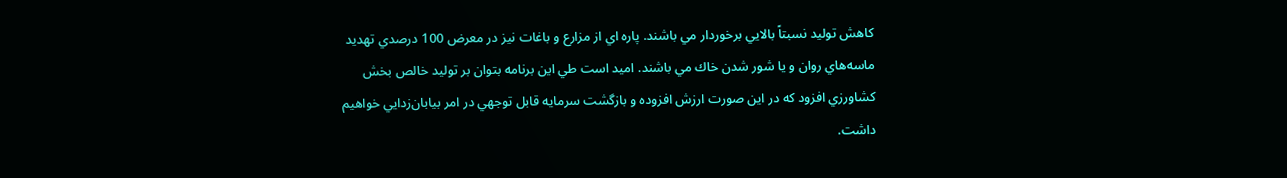كاهش توليد نسبتاً بالايي برخوردار مي باشند‌. پاره اي از مزارع و باغات نيز در معرض 100 درصدي تهديد ماسه‌هاي روان و يا شور شدن خاك مي باشند‌. اميد است طي اين برنامه بتوان بر توليد خالص بخش كشاورزي افزود كه در اين صورت ارزش افزوده و بازگشت سرمايه قابل توجهي در امر بيابان‌زدايي خواهيم داشت‌.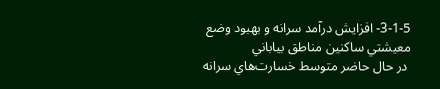3-1-5- افزايش درآمد سرانه و بهبود وضع معيشتي ساكنين مناطق بياباني
 در حال حاضر متوسط خسارت‌هاي سرانه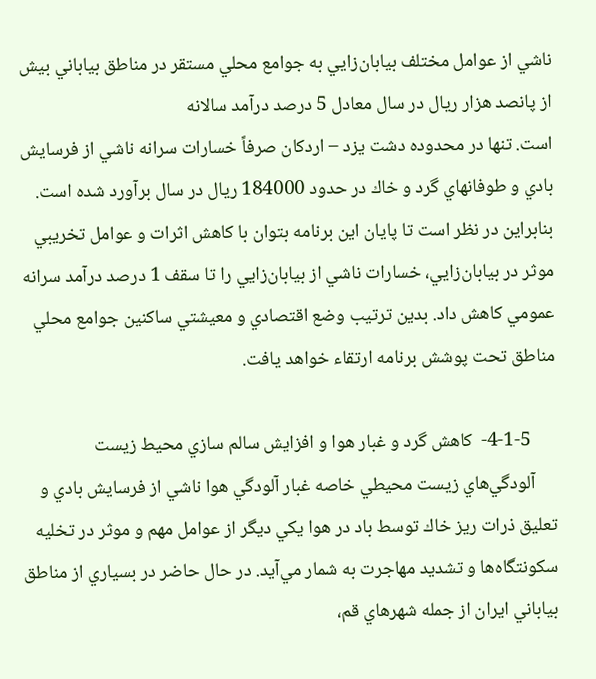ناشي از عوامل مختلف بيابان‌زايي به جوامع محلي مستقر در مناطق بياباني بيش از پانصد هزار ريال در سال معادل 5 درصد درآمد سالانه
است‌. تنها در محدوده دشت يزد – اردكان صرفاً خسارات سرانه ناشي از فرسايش بادي و طوفانهاي گرد و خاك در حدود 184000 ريال در سال برآورد شده است‌. بنابراين در نظر است تا پايان اين برنامه بتوان با كاهش اثرات و عوامل تخريبي موثر در بيابان‌زايي‌، خسارات ناشي از بيابان‌زايي را تا سقف 1 درصد درآمد سرانه عمومي كاهش داد‌. بدين ترتيب وضع اقتصادي و معيشتي ساكنين جوامع محلي مناطق تحت پوشش برنامه ارتقاء خواهد يافت‌.

      4-1-5-  كاهش گرد و غبار هوا و افزايش سالم سازي محيط زيست
     آلودگي‌هاي زيست محيطي خاصه غبار آلودگي هوا ناشي از فرسايش بادي و تعليق ذرات ريز خاك توسط باد در هوا يكي ديگر از عوامل مهم و موثر در تخليه سكونتگاه‌ها و تشديد مهاجرت به شمار مي‌آيد‌. در حال حاضر در بسياري از مناطق بياباني ايران از جمله شهرهاي قم‌،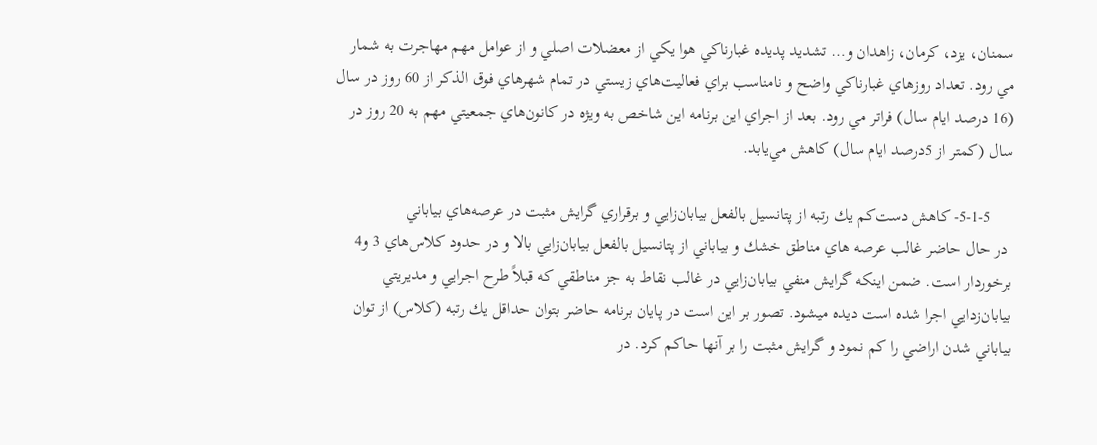سمنان‌، يزد، كرمان‌، زاهدان و… تشديد پديده غبارناكي هوا يكي از معضلات اصلي و از عوامل مهم مهاجرت به شمار مي رود‌. تعداد روزهاي غبارناكي واضح و نامناسب براي فعاليت‌هاي زيستي در تمام شهرهاي فوق الذكر از 60 روز در سال (16 درصد ايام سال) فراتر مي رود‌. بعد از اجراي اين برنامه اين شاخص به ويژه در كانون‌هاي جمعيتي مهم به 20 روز در سال (كمتر از 5درصد ايام سال) كاهش مي‌يابد‌.

     5-1-5- كاهش دست‌كم يك رتبه از پتانسيل بالفعل بيابان‌زايي و برقراري گرايش مثبت در عرصه‌هاي بياباني
 در حال حاضر غالب عرصه هاي مناطق خشك و بياباني از پتانسيل بالفعل بيابان‌زايي بالا و در حدود كلاس‌هاي 3 و4 برخوردار است‌. ضمن اينكه گرايش منفي بيابان‌زايي در غالب نقاط به جز مناطقي كه قبلاً طرح اجرايي و مديريتي بيابان‌زدايي اجرا شده است ديده ميشود‌. تصور بر اين است در پايان برنامه حاضر بتوان حداقل يك رتبه (كلاس) از توان بياباني شدن اراضي را كم نمود و گرايش مثبت را بر آنها حاكم كرد‌. در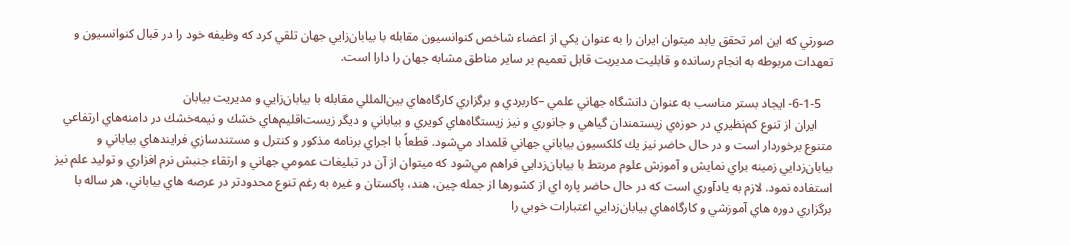صورتي كه اين امر تحقق يابد ميتوان ايران را به عنوان يكي از اعضاء شاخص كنوانسيون مقابله با بيابان‌زايي جهان تلقي كرد كه وظيفه خود را در قبال كنوانسيون و تعهدات مربوطه به انجام رسانده و قابليت مديريت قابل تعميم بر ساير مناطق مشابه جهان را دارا است‌.

    6-1-5- ايجاد بستر مناسب به عنوان دانشگاه جهاني علمي –كاربردي و برگزاري كارگاه‌هاي بين‌المللي مقابله با بيابان‌زايي و مديريت بيابان
     ايران از تنوع كم‌نظيري در حوزه‌ي زيستمندان گياهي و جانوري و نيز زيستگاه‌هاي كويري و بياباني و ديگر زيست‌اقليم‌هاي خشك و نيمه‌خشك در دامنه‌هاي ارتفاعي متنوع برخوردار است و در حال حاضر نيز يك كلكسيون بياباني جهاني قلمداد مي‌شود‌. قطعاً با اجراي برنامه مذكور و كنترل و مستندسازي فرايندهاي بياباني و بيابان‌زدايي زمينه براي نمايش و آموزش علوم مربتط با بيابان‌زدايي فراهم مي‌شود كه ميتوان از آن در تبليغات عمومي جهاني و ارتقاء جنبش نرم افزاري و توليد علم نيز استفاده نمود‌. لازم به يادآوري است كه در حال حاضر پاره اي از كشورها از جمله چين‌، هند‌، پاكستان و غيره به رغم تنوع محدودتر در عرصه هاي بياباني‌، هر ساله با برگزاري دوره هاي آموزشي و كارگاه‌هاي بيابان‌زدايي اعتبارات خوبي را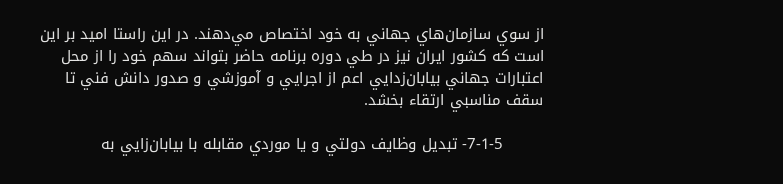از سوي سازمان‌هاي جهاني به خود اختصاص مي‌دهند‌. در اين راستا اميد بر اين است كه كشور ايران نيز در طي دوره برنامه حاضر بتواند سهم خود را از محل اعتبارات جهاني بيابان‌زدايي اعم از اجرايي و آموزشي و صدور دانش فني تا سقف مناسبي ارتقاء بخشد.

        7-1-5- تبديل وظايف دولتي و يا موردي مقابله با بيابان‌زايي به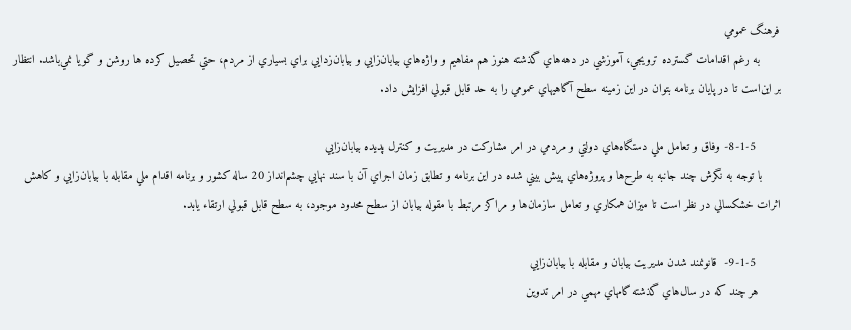فرهنگ عمومي
      به رغم اقدامات گسترده ترويجي‌، آموزشي در دهه‌هاي گذشته هنوز هم مفاهيم و واژه‌هاي بيابان‌زايي و بيابان‌زدايي براي بسياري از مردم‌، حتي تحصيل كرده ها روشن و گويا نمي‌باشد‌. انتظار بر اين‌است تا در پايان برنامه بتوان در اين زمينه سطح آگاهيهاي عمومي را به حد قابل قبولي افزايش داد.

       8-1-5- وفاق و تعامل ملي دستگاه‌هاي دولتي و مردمي در امر مشاركت در مديريت و كنترل پديده بيابان‌زايي
     با توجه به نگرش چند جانبه به طرح‌ها و پروژه‌هاي پيش بيني شده در اين برنامه و تطابق زمان اجراي آن با سند نهايي چشم‌انداز 20 ساله كشور و برنامه اقدام ملي مقابله با بيابان‌زايي و كاهش اثرات خشكسالي در نظر است تا ميزان همكاري و تعامل سازمان‌ها و مراكز مرتبط با مقوله بيابان از سطح محدود موجود‌، به سطح قابل قبولي ارتقاء يابد‌.

       9-1-5-  قانونمند شدن مديريت بيابان و مقابله با بيابان‌زايي
      هر چند كه در سال‌هاي گذشته گامهاي مهمي در امر تدوين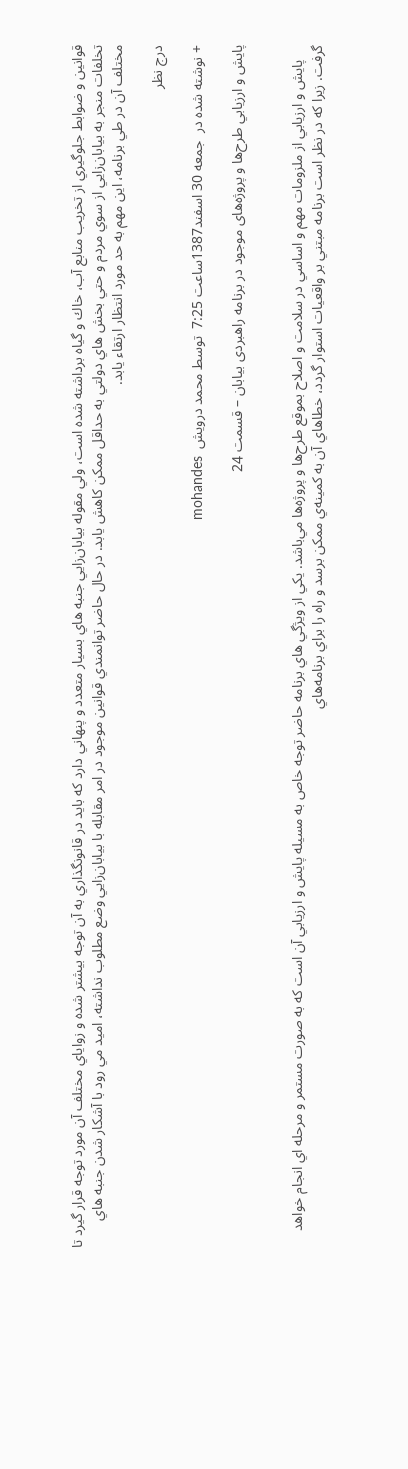قوانين و ضوابط جلوگيري از تخريب منابع آب‌، خاك و گياه برداشته شده است‌، ولي مقوله بيابان‌زايي جنبه هاي بسيار متعدد و پنهاني دارد كه بايد در قانونگذاري به آن توجه بيشتر شده و زواياي مختلف آن مورد توجه قرار گيرد تا تخلفات منجر به بيابان‌زايي از سوي مردم و حتي بخش هاي دولتي به حداقل ممكن كاهش يابد‌. در حال حاضر توانمندي قوانين موجود در امر مقابله با بيابان‌زايي وضع مطلوب نداشته‌، اميد مي رود با آشكار شدن جنبه هاي مختلف آن در طي برنامه‌، اين مهم به حد مورد انتظار ارتقاء يابد‌.

درج نظر

+ نوشته شده در  جمعه 30 اسفند1387ساعت 7:25  توسط محمد درویش  mohandes

پايش و ارزيابي طرح‌ها و پروژه‌های موجود در برنامه راهبردی بیابان – قسمت 24


    پايش و ارزيابي از ملزومات مهم و اساسي در سلامت و اصلاح بموقع طرح‌ها و پروژه‌ها مي‌باشد‌. يكي از ويژگي هاي برنامه حاضر توجه خاص به مسيله پايش و ارزيابي آن است كه به صورت مستمر و مرحله اي انجام خواهد گرفت‌. زيرا كه در نظر است برنامه مبتني بر واقعيات استوار گردد‌، خطاهاي آن به كمينه‌ي ممكن برسد و راه را براي برنامه‌هاي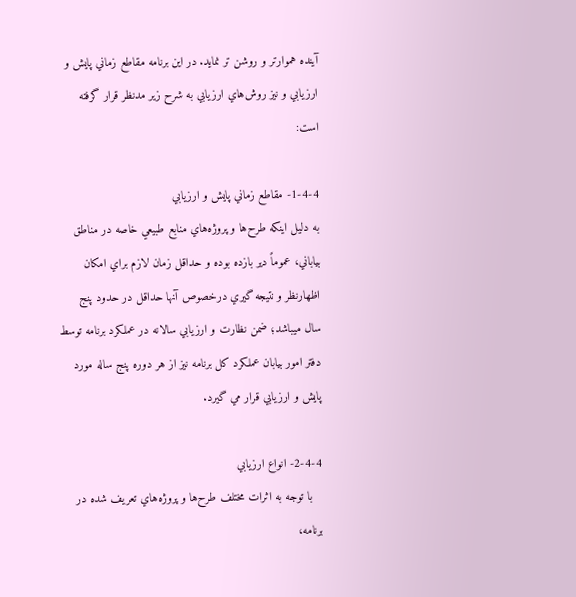آينده هموارتر و روشن تر نمايد‌. در اين برنامه مقاطع زماني پايش و ارزيابي و نيز روش‌هاي ارزيابي به شرح زير مدنظر قرار گرفته است:

1-4-4- مقاطع زماني پايش و ارزيابي
به دليل اينكه طرح‌ها و پروژه‌هاي منابع طبيعي خاصه در مناطق بياباني‌، عموماً دير بازده بوده و حداقل زمان لازم براي امكان اظهارنظر و نتيجه گيري درخصوص آنها حداقل در حدود پنج سال ميباشد‌؛ ضمن نظارت و ارزيابي سالانه در عملكرد برنامه توسط دفتر امور بيابان عملكرد كل برنامه نيز از هر دوره پنج ساله مورد پايش و ارزيابي قرار مي گيرد‌.

2-4-4- انواع ارزيابي
   با توجه به اثرات مختلف طرح‌ها و پروژه‌هاي تعريف شده در برنامه‌،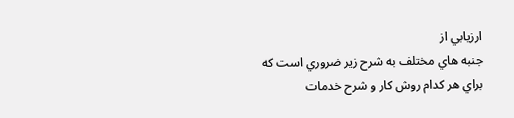ارزيابي از
جنبه هاي مختلف به شرح زير ضروري است كه براي هر كدام روش كار و شرح خدمات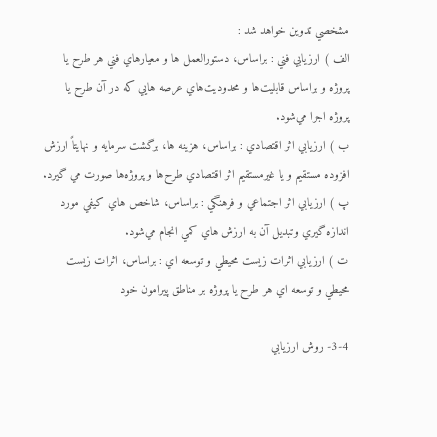مشخصي تدوين خواهد شد :
الف ) ارزيابي فني : براساس‌، دستورالعمل ها و معيارهاي فني هر طرح يا پروژه و براساس قابليت‌ها و محدوديت‌هاي عرصه هايي كه در آن طرح يا پروژه اجرا مي‌شود‌.
ب ) ارزيابي اثر اقتصادي : براساس‌، هزينه ها‌، برگشت سرمايه و نهايتاً ارزش افزوده مستقيم و يا غيرمستقيم اثر اقتصادي طرح‌ها و پروژه‌ها صورت مي گيرد‌.
پ ) ارزيابي اثر اجتماعي و فرهنگي : براساس‌، شاخص هاي كيفي مورد اندازه گيري وتبديل آن به ارزش هاي كمي انجام مي‌شود‌.
ت ) ارزيابي اثرات زيست محيطي و توسعه اي : براساس‌، اثرات زيست محيطي و توسعه اي هر طرح يا پروژه بر مناطق پيرامون خود

3-4- روش ارزيابي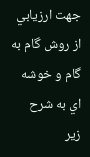جهت ارزيابي از روش گام به گام و خوشه اي به شرح زير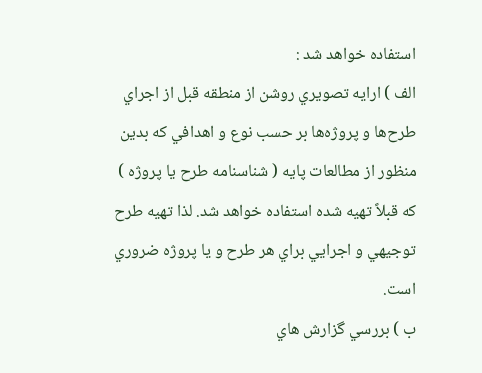استفاده خواهد شد :
الف ) ارايه تصويري روشن از منطقه قبل از اجراي طرح‌ها و پروژه‌ها بر حسب نوع و اهدافي كه بدين منظور از مطالعات پايه ( شناسنامه طرح يا پروژه ) كه قبلاً تهيه شده استفاده خواهد شد‌. لذا تهيه طرح توجيهي و اجرايي براي هر طرح و يا پروژه ضروري است‌.
ب ) بررسي گزارش هاي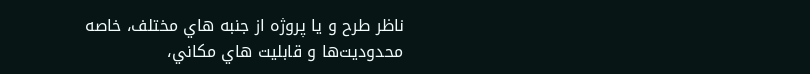ناظر طرح و يا پروژه از جنبه هاي مختلف‌، خاصه محدوديت‌ها و قابليت هاي مكاني‌،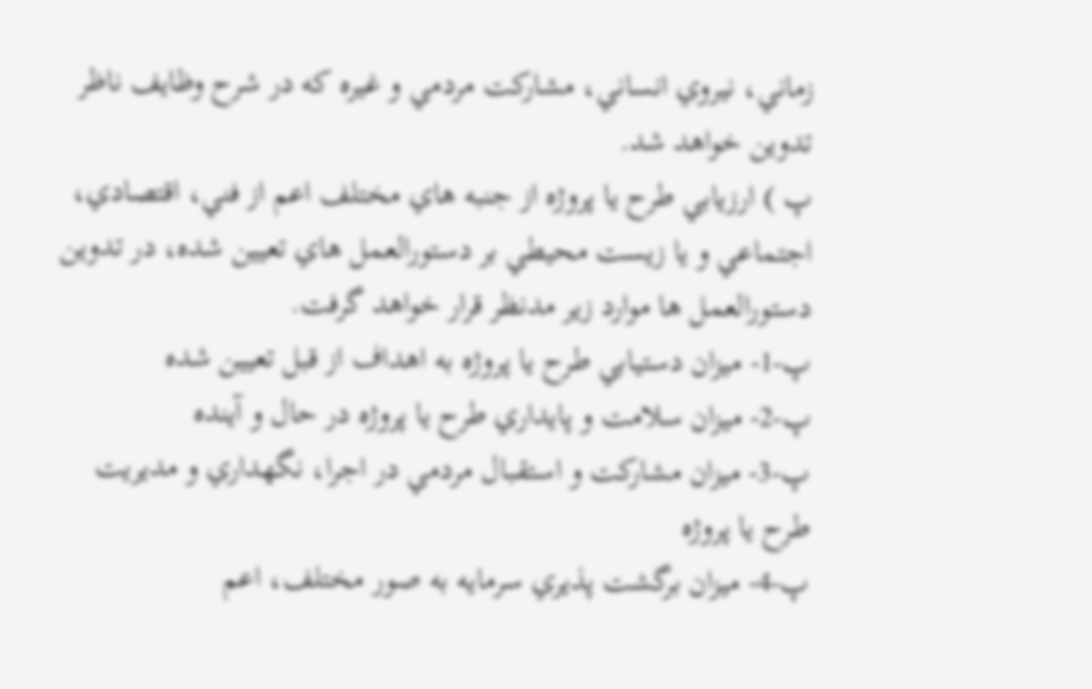زماني‌، نيروي انساني‌، مشاركت مردمي و غيره كه در شرح وظايف ناظر تدوين خواهد شد‌.
پ ) ارزيابي طرح يا پروژه از جنبه هاي مختلف اعم از فني‌، اقتصادي‌، اجتماعي و يا زيست محيطي بر دستورالعمل هاي تعيين شده‌، در تدوين دستورالعمل ها موارد زير مدنظر قرار خواهد گرفت‌.
پ-1- ميزان دستيابي طرح يا پروژه به اهداف از قبل تعيين شده
پ-2- ميزان سلامت و پايداري طرح يا پروژه در حال و آينده
پ-3- ميزان مشاركت و استقبال مردمي در اجرا‌، نگهداري و مديريت طرح يا پروژه
پ-4- ميزان برگشت پذيري سرمايه به صور مختلف‌، اعم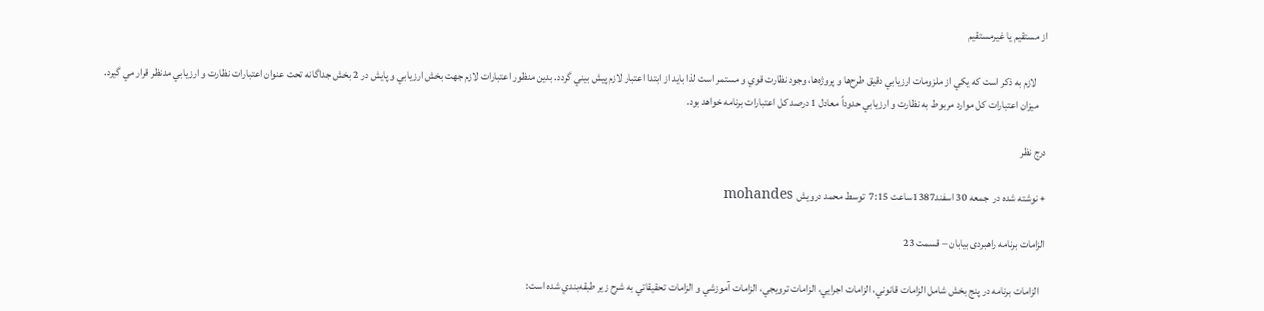از مستقيم يا غيرمستقيم

     لازم به ذكر است كه يكي از ملزومات ارزيابي دقيق طرح‌ها و پروژه‌ها‌، وجود نظارت قوي و مستمر است لذا بايد از ابتدا اعتبار لازم پيش بيني گردد‌. بدين منظور اعتبارات لازم جهت بخش ارزيابي و پايش در 2 بخش جداگانه تحت عنوان اعتبارات نظارت و ارزيابي مدنظر قرار مي گيرد‌.
    ميزان اعتبارات كل موارد مربوط به نظارت و ارزيابي حدوداً معادل 1 درصد كل اعتبارات برنامه خواهد بود‌.

درج نظر

+ نوشته شده در  جمعه 30 اسفند1387ساعت 7:15  توسط محمد درویش  mohandes

الزامات برنامه راهبردی بیابان – قسمت 23

   الزامات برنامه در پنج بخش شامل الزامات قانوني، الزامات اجرايي، الزامات ترويجي، الزامات آموزشي و الزامات تحقيقاتي به شرح زير طبقه‌بندي شده است: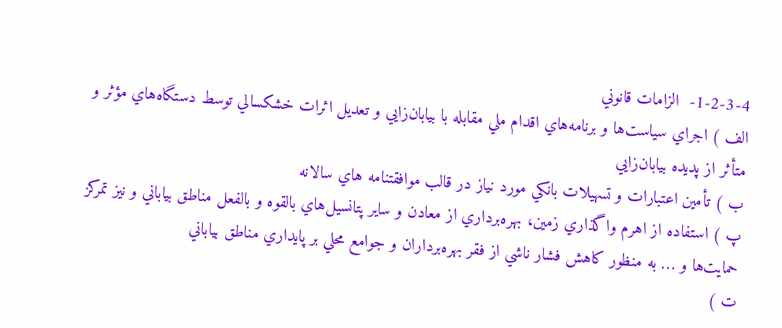1-2-3-4-  الزامات قانوني
الف ) اجراي سياست‌ها و برنامه‌هاي اقدام ملي مقابله با بيابان‌زايي و تعديل اثرات خشكسالي توسط دستگاه‌هاي مؤثر و متأثر از پديده بيابان‌زايي
ب ) تأمين اعتبارات و تسهيلات بانكي مورد نياز در قالب موافقتنامه هاي سالانه
پ ) استفاده از اهرم واگذاري زمين‌، بهره‌برداري از معادن و ساير پتانسيل‌هاي بالقوه و بالفعل مناطق بياباني و نيز تمركز حمايت‌ها و … به منظور كاهش فشار ناشي از فقر بهره‌برداران و جوامع محلي بر پايداري مناطق بياباني
ت )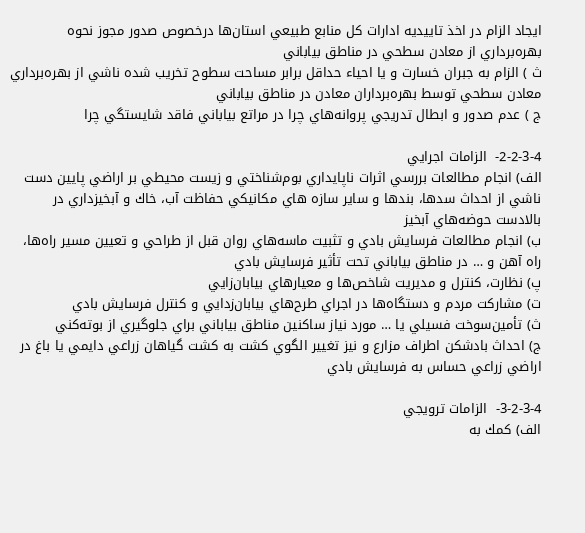ايجاد الزام در اخذ تاييديه ادارات كل منابع طبيعي استان‌ها درخصوص صدور مجوز نحوه بهره‌برداري از معادن سطحي در مناطق بياباني
ث ) الزام به جبران خسارت و يا احياء حداقل برابر مساحت سطوح تخريب شده ناشي از بهره‌برداري معادن سطحي توسط بهره‌برداران معادن در مناطق بياباني
ج ) عدم صدور و ابطال تدريجي پروانه‌هاي چرا در مراتع بياباني فاقد شايستگي چرا

2-2-3-4-  الزامات اجرايي
الف) انجام مطالعات بررسي اثرات ناپايداري بوم‌شناختي و زيست محيطي بر اراضي پايين دست ناشي از احداث سدها‌، بندها و ساير سازه هاي مكانيكي حفاظت آب، خاك و آبخيزداري در بالادست حوضه‌هاي آبخيز
ب) انجام مطالعات فرسايش بادي و تثبيت ماسه‌هاي روان قبل از طراحي و تعيين مسير راه‌ها‌، راه آهن و … در مناطق بياباني تحت تأثير فرسايش بادي
پ) نظارت‌، كنترل و مديريت شاخص‌ها و معيارهاي بيابان‌زايي
ت) مشاركت مردم و دستگاه‌ها در اجراي طرح‌هاي بيابان‌زدايي و كنترل فرسايش بادي
ث) تأمين‌سوخت فسيلي يا … مورد نياز ساكنين مناطق بياباني براي جلوگيري از بوته‌كني
ج) احداث بادشكن اطراف مزارع و نيز تغيير الگوي كشت به كشت گياهان زراعي دايمي يا باغ در اراضي زراعي حساس به فرسايش بادي

3-2-3-4-  الزامات ترويجي
الف) كمك به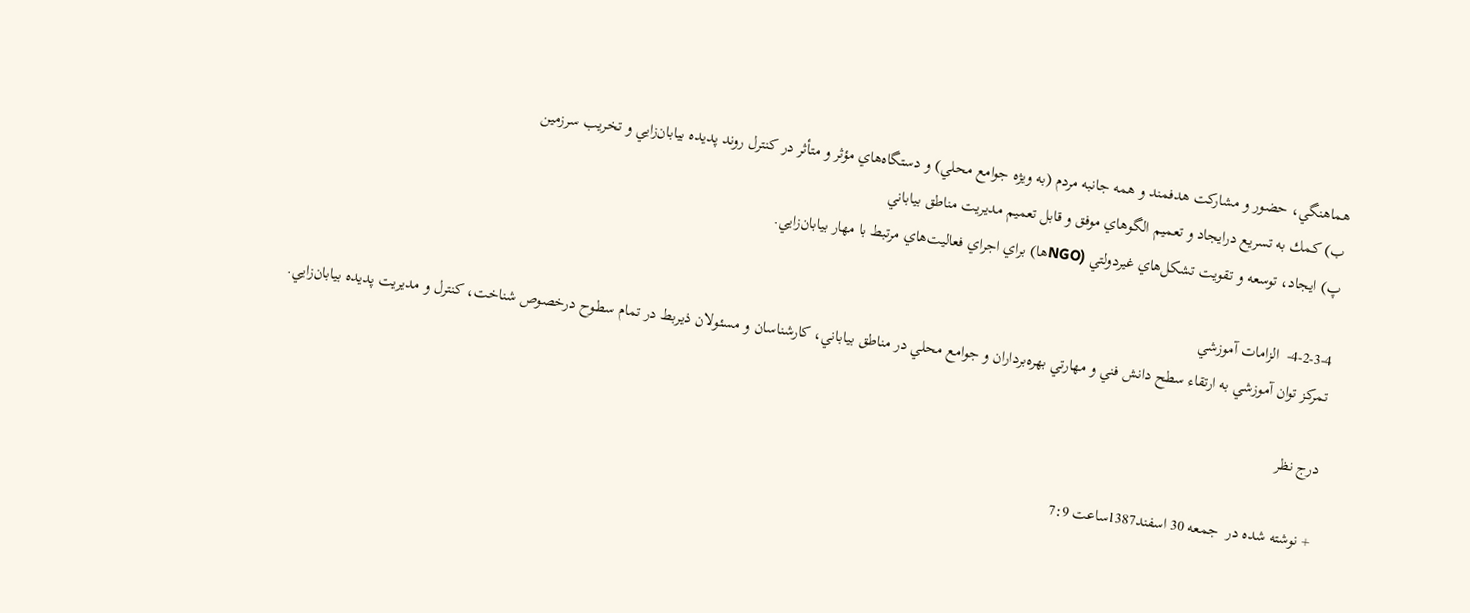هماهنگي، حضور و مشاركت هدفمند و همه جانبه مردم (به ويژه جوامع محلي) و دستگاه‌هاي مؤثر و متأثر در كنترل روند پديده بيابان‌زايي و تخريب سرزمين
ب) كمك ‌به تسريع درايجاد و تعميم الگوهاي موفق و قابل تعميم ‌مديريت مناطق‌ بياباني
پ) ايجاد، توسعه و تقويت تشكل‌هاي غيردولتي (NGOها) براي اجراي فعاليت‌هاي مرتبط با مهار بيابان‌زايي.

4-2-3-4-  الزامات آموزشي
تمركز توان آموزشي به ارتقاء سطح دانش فني و مهارتي بهره‌برداران و جوامع محلي در مناطق بياباني، كارشناسان و مسئولان ذيربط در تمام سطوح درخصوص شناخت، كنترل و مديريت پديده بيابان‌زايي.

درج نظر

+ نوشته شده در  جمعه 30 اسفند1387ساعت 7:9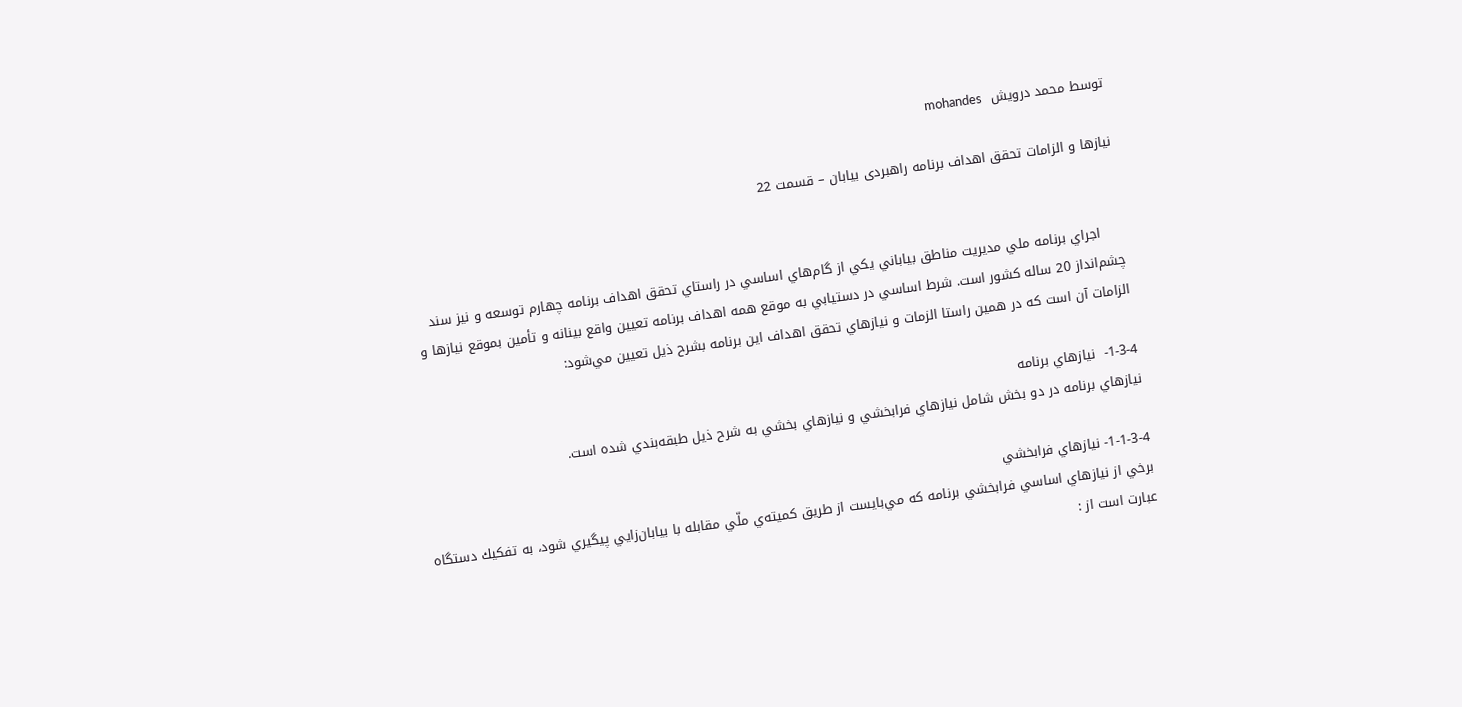توسط محمد درویش  mohandes

نيازها و الزامات تحقق اهداف برنامه راهبردی بیابان – قسمت 22


     اجراي برنامه ملي مديريت مناطق بياباني يكي از گام‌هاي اساسي در راستاي تحقق اهداف برنامه چهارم توسعه و نيز سند چشم‌انداز 20 ساله كشور است‌. شرط اساسي در دستيابي به موقع همه اهداف برنامه تعيين واقع بينانه و تأمين بموقع نيازها و الزامات آن است كه در همين راستا الزمات و نيازهاي تحقق اهداف اين برنامه بشرح ذيل تعيين مي‌شود:

1-3-4-  نيازهاي برنامه
نيازهاي برنامه در دو بخش شامل نيازهاي فرابخشي و نيازهاي بخشي به شرح ذيل طبقه‌بندي شده است.

1-1-3-4- نيازهاي فرابخشي
برخي از نيازهاي اساسي فرابخشي برنامه كه مي‌بايست از طريق كميته‌ي ملّي مقابله با بيابان‌زايي پيگيري شود، به تفكيك دستگاه عبارت است از :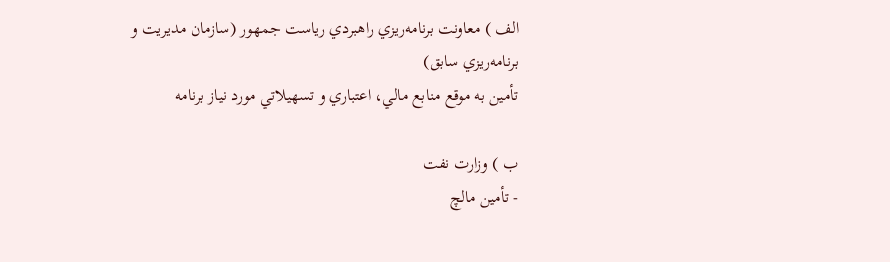الف ) معاونت برنامه‌ريزي راهبردي رياست جمهور (سازمان مديريت و برنامه‌ريزي سابق)
تأمين به موقع منابع مالي‌، اعتباري و تسهيلاتي مورد نياز برنامه

ب ) وزارت نفت
- تأمين مالچ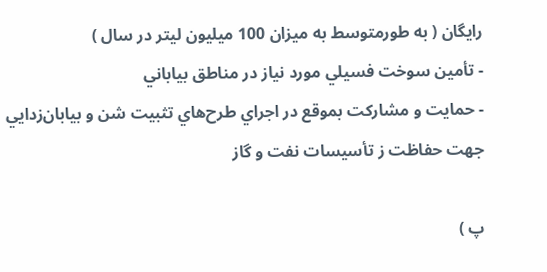رايگان ( به طورمتوسط به ميزان 100 ميليون ليتر در سال )
- تأمين سوخت فسيلي مورد نياز در مناطق بياباني
- حمايت و مشاركت بموقع در اجراي طرح‌هاي تثبيت شن و بيابان‌زدايي جهت حفاظت ز تأسيسات نفت و گاز

پ )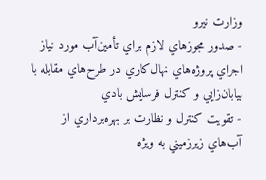وزارت نيرو
- صدور مجوزهاي لازم براي تأمين‌آب ‌مورد نياز اجراي پروژه‌هاي نهال‌كاري در طرح‌هاي مقابله با بيابان‌زايي و كنترل فرسايش بادي
- تقويت كنترل و نظارت بر بهره‌برداري از آب‌هاي زيرزميني به ويژه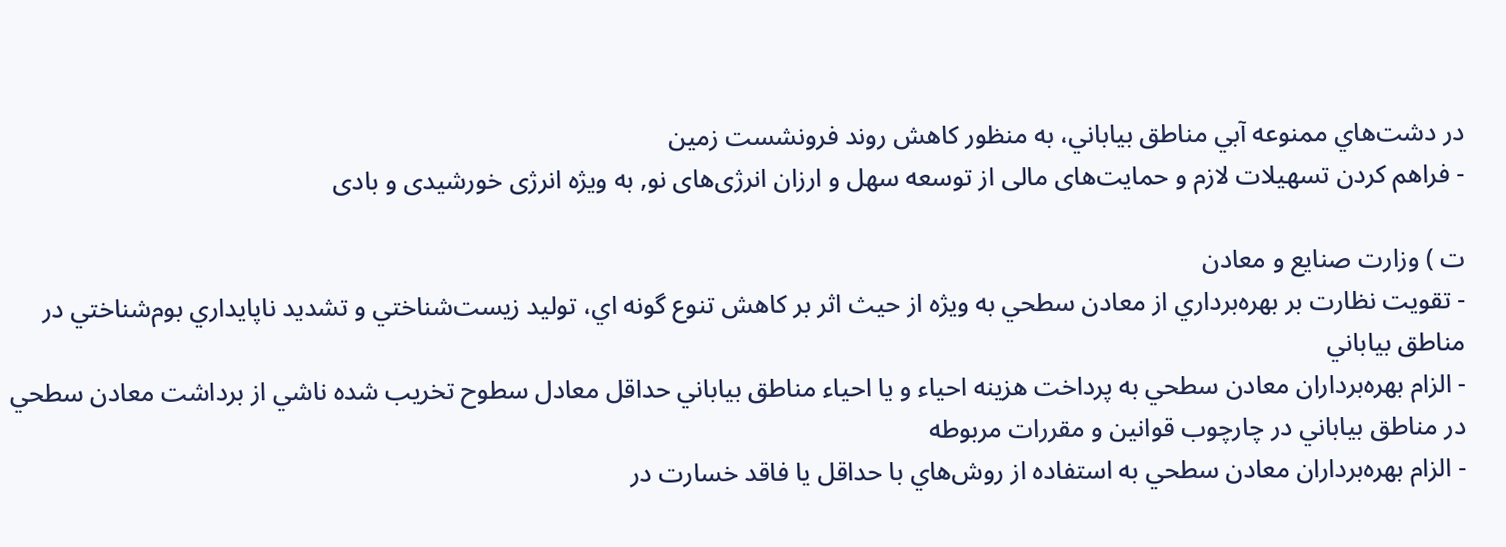در دشت‌هاي ممنوعه آبي مناطق بياباني، به منظور كاهش روند فرونشست زمين
- فراهم کردن تسهیلات لازم و حمایت‌های مالی از توسعه سهل و ارزان انرژی‌های نو, به ویژه انرژی خورشیدی و بادی

ت ) وزارت صنايع و معادن
- تقويت نظارت بر بهره‌برداري از معادن سطحي به ويژه از حيث اثر بر كاهش تنوع گونه اي‌، توليد زيست‌شناختي و تشديد ناپايداري بوم‌شناختي در مناطق بياباني
- الزام بهره‌برداران معادن سطحي به پرداخت هزينه احياء و يا احياء مناطق بياباني حداقل معادل سطوح تخريب شده ناشي از برداشت معادن سطحي در مناطق بياباني در چارچوب قوانين و مقررات مربوطه
- الزام بهره‌برداران معادن سطحي به استفاده از روش‌هاي با حداقل يا فاقد خسارت در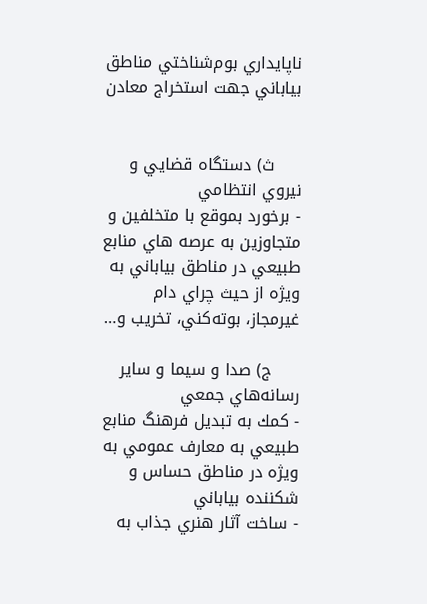ناپايداري بوم‌شناختي مناطق بياباني جهت استخراج معادن


     ث) دستگاه قضايي و نيروي انتظامي
- برخورد بموقع با متخلفين و متجاوزين به عرصه هاي منابع طبيعي در مناطق بياباني به ويژه از حيث چراي دام غيرمجاز‌، بوته‌كني‌، تخريب و…

     ج) صدا و سيما و ساير رسانه‌هاي جمعي
- كمك به تبديل فرهنگ منابع طبيعي به معارف عمومي به ويژه در مناطق حساس و شكننده بياباني
- ساخت آثار هنري جذاب به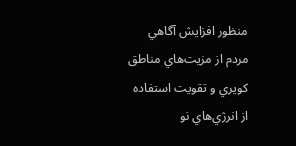منظور افزايش آگاهي مردم از مزيت‌هاي مناطق كويري و تقويت استفاده از انرژي‌هاي نو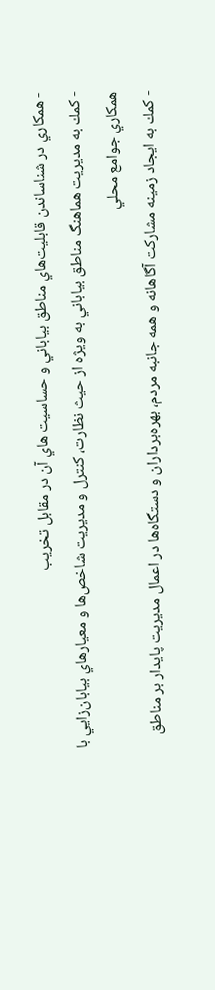- همكاري در شناساندن قابليت‌هاي مناطق بياباني و حساسيت هاي آن در مقابل تخريب
- كمك به مديريت هماهنگ مناطق بياباني به ويژه از حيث نظارت‌، كنترل و مديريت شاخص‌ها و معيارهاي بيابان‌زايي با همكاري جوامع محلي
- كمك به ايجاد زمينه مشاركت آگاهانه و همه جانبه مردم‌، بهره‌برداران و دستگاه‌ها در اعمال مديريت پايدار بر مناطق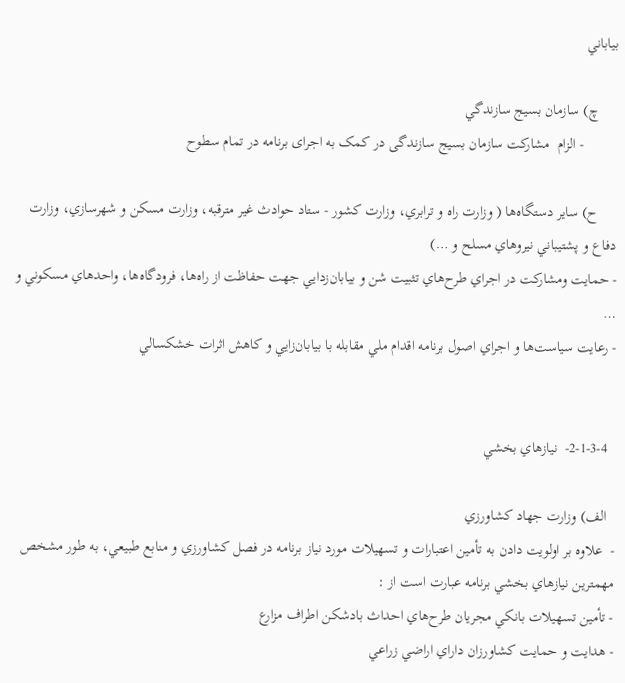بياباني

     چ) سازمان بسيج سازندگي
         - الزام  مشارکت سازمان بسیج سازندگی در کمک به اجرای برنامه در تمام سطوح

     ح) ساير دستگاه‌ها ( وزارت راه و ترابري‌، وزارت كشور - ستاد حوادث غير مترقبه، وزارت مسكن و شهرسازي، وزارت دفاع و پشتيباني نيروهاي مسلح و …)
- حمايت ومشاركت در اجراي طرح‌هاي تثبيت شن و بيابان‌زدايي جهت حفاظت از راه‌ها‌، فرودگاه‌ها‌، واحدهاي مسكوني و …
- رعايت سياست‌ها و اجراي اصول برنامه اقدام ملي مقابله با بيابان‌زايي و كاهش اثرات خشكسالي


  2-1-3-4-  نيازهاي بخشي

  الف) وزارت جهاد كشاورزي
-  علاوه بر اولويت دادن به تأمين اعتبارات و تسهيلات مورد نياز برنامه در فصل كشاورزي و منابع طبيعي‌، به طور مشخص مهمترين نيازهاي بخشي برنامه عبارت است از :
- تأمين تسهيلات بانكي مجريان طرح‌هاي احداث بادشكن اطراف مزارع
- هدايت و حمايت كشاورزان داراي اراضي زراعي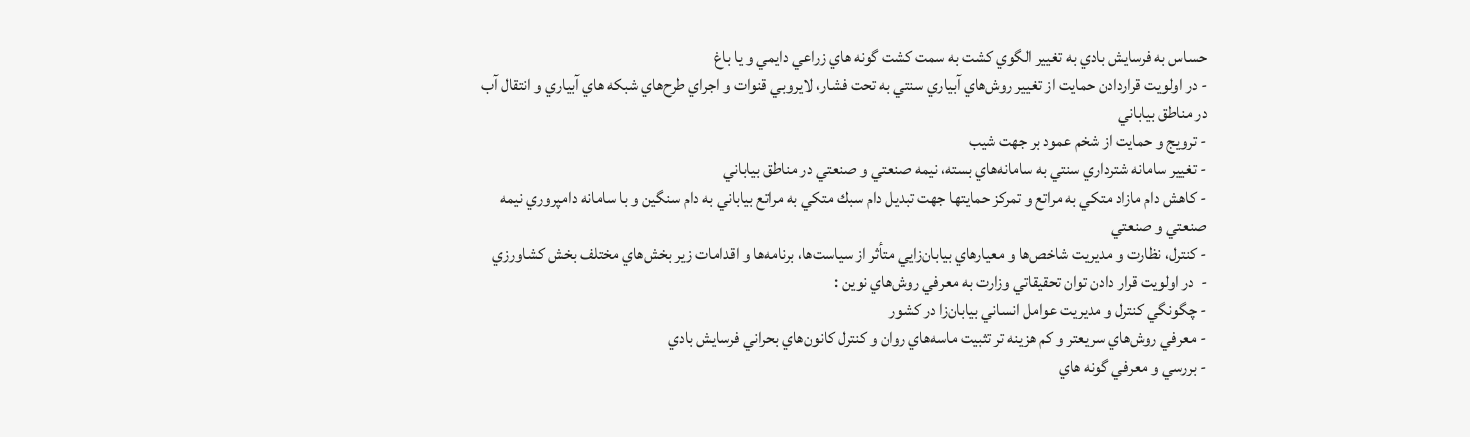حساس به فرسايش بادي به تغيير الگوي كشت به سمت كشت گونه هاي زراعي دايمي و يا باغ
- در اولويت قراردادن حمايت از تغيير روش‌هاي آبياري سنتي به تحت فشار‌، لايروبي قنوات و اجراي طرح‌هاي شبكه هاي آبياري و انتقال آب در مناطق بياباني
- ترويج و حمايت از شخم عمود بر جهت شيب
- تغيير سامانه شترداري سنتي به سامانه‌هاي بسته‌، نيمه صنعتي و صنعتي در مناطق بياباني
- كاهش دام مازاد متكي به مراتع و تمركز حمايتها جهت تبديل دام سبك متكي به مراتع بياباني به دام سنگين و با سامانه دامپروري نيمه صنعتي و صنعتي
- كنترل‌، نظارت و مديريت شاخص‌ها و معيارهاي بيابان‌زايي متأثر از سياست‌ها، برنامه‌ها و اقدامات زير بخش‌هاي مختلف بخش كشاورزي
-  در اولويت قرار دادن توان تحقيقاتي وزارت به معرفي روش‌هاي نوين :
- چگونگي كنترل و مديريت عوامل انساني بيابان‌زا در كشور
- معرفي روش‌هاي سريعتر و كم هزينه تر تثبيت ماسه‌هاي روان و كنترل كانون‌هاي بحراني فرسايش بادي
- بررسي و معرفي گونه هاي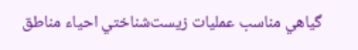گياهي مناسب عمليات زيست‌شناختي احياء مناطق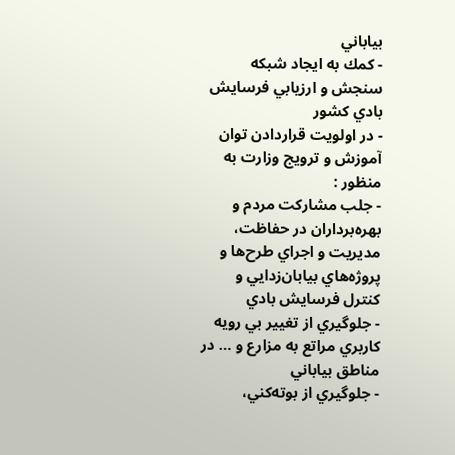بياباني
- كمك به ايجاد شبكه سنجش و ارزيابي فرسايش بادي كشور
- در اولويت قراردادن توان آموزش و ترويج وزارت به منظور :
- جلب مشاركت مردم و بهره‌برداران در حفاظت‌، مديريت و اجراي طرح‌ها و پروژه‌هاي بيابان‌زدايي و كنترل فرسايش بادي
- جلوگيري از تغيير بي رويه كاربري مراتع به مزارع و … در مناطق بياباني
- جلوگيري از بوته‌كني‌،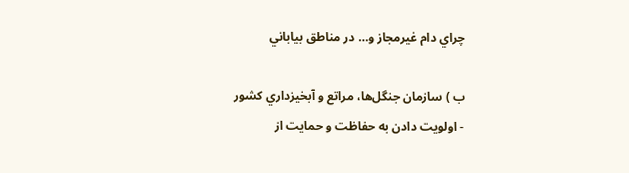چراي دام غيرمجاز و… در مناطق بياباني

ب ) سازمان جنگل‌ها‌، مراتع و آبخيزداري كشور
- اولويت دادن به حفاظت و حمايت از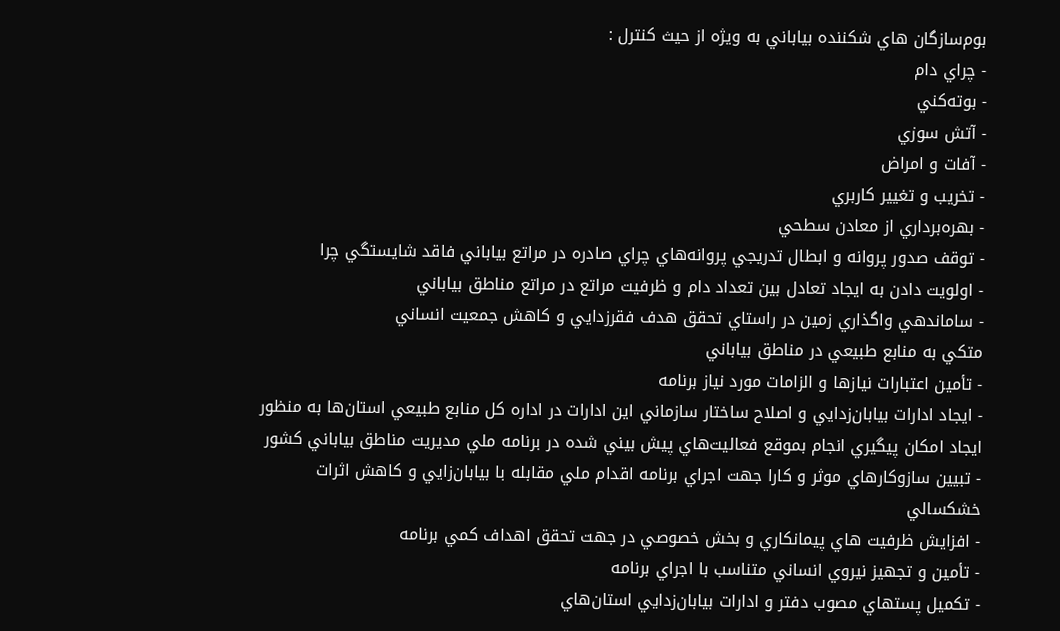بوم‌سازگان هاي شكننده بياباني به ويژه از حيث كنترل :
- چراي دام
- بوته‌كني
- آتش سوزي
- آفات و امراض
- تخريب و تغيير كاربري
- بهره‌برداري از معادن سطحي
- توقف صدور پروانه و ابطال تدريجي پروانه‌هاي چراي صادره در مراتع بياباني فاقد شايستگي چرا
- اولويت دادن به ايجاد تعادل بين تعداد دام و ظرفيت مراتع در مراتع مناطق بياباني
- ساماندهي واگذاري زمين در راستاي تحقق هدف فقرزدايي و كاهش جمعيت انساني
متكي به منابع طبيعي در مناطق بياباني
- تأمين اعتبارات نيازها و الزامات مورد نياز برنامه
- ايجاد ادارات بيابان‌زدايي و اصلاح ساختار سازماني اين ادارات در اداره كل منابع طبيعي استان‌ها به منظور ايجاد امكان پيگيري انجام بموقع فعاليت‌هاي پيش بيني شده در برنامه ملي مديريت مناطق بياباني كشور
- تبيين سازوكارهاي موثر و كارا جهت اجراي برنامه اقدام ملي مقابله با بيابان‌زايي و كاهش اثرات خشكسالي
- افزايش ظرفيت هاي پيمانكاري و بخش خصوصي در جهت تحقق اهداف كمي برنامه
- تأمين و تجهيز نيروي انساني متناسب با اجراي برنامه
- تكميل پستهاي مصوب دفتر و ادارات بيابان‌زدايي استان‌هاي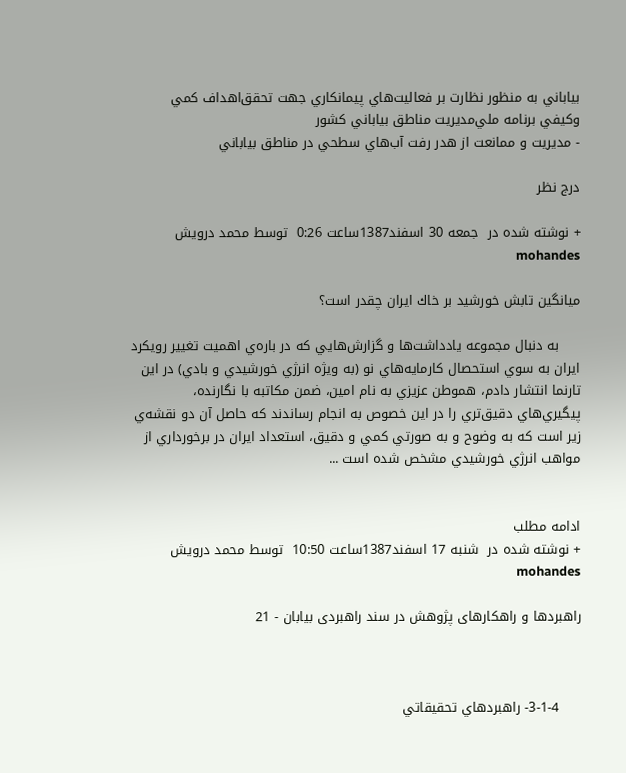بياباني به منظور نظارت بر فعاليت‌هاي پيمانكاري جهت تحقق‌اهداف كمي وكيفي برنامه ملي‌مديريت مناطق بياباني كشور
- مديريت و ممانعت از هدر رفت آب‌هاي سطحي در مناطق بياباني

درج نظر

+ نوشته شده در  جمعه 30 اسفند1387ساعت 0:26  توسط محمد درویش  mohandes

ميانگين تابش خورشيد بر خاك ايران چقدر است؟

     به دنبال مجموعه يادداشت‌ها و گزارش‌هايي كه در باره‌ي اهميت تغيير رويكرد ايران به سوي استحصال كارمايه‌هاي نو (به ويژه انرژي خورشيدي و بادي) در اين تارنما انتشار دادم، هموطن عزيزي به نام امين، ضمن مكاتبه با نگارنده، پيگيري‌هاي دقيق‌تري را در اين خصوص به انجام رساندند كه حاصل آن دو نقشه‌ي زير است كه به وضوح و به صورتي كمي و دقيق، استعداد ايران در برخورداري از مواهب انرژي خورشيدي مشخص شده است ...


ادامه مطلب
+ نوشته شده در  شنبه 17 اسفند1387ساعت 10:50  توسط محمد درویش  mohandes

راهبردها و راهکارهای پژوهش در سند راهبردی بیابان - 21



     3-1-4- راهبردهاي تحقيقاتي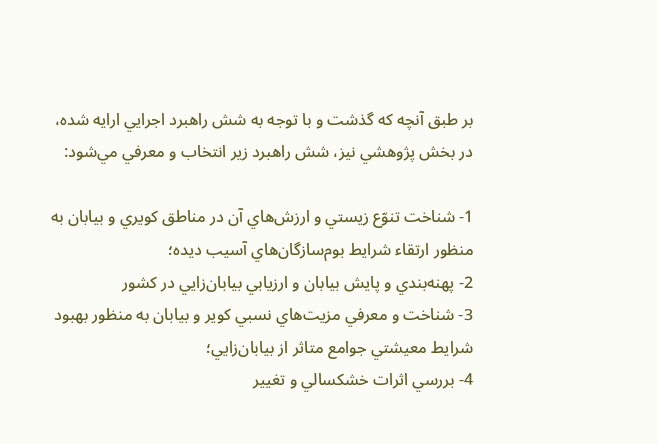بر طبق آنچه كه گذشت و با توجه به شش راهبرد اجرايي ارايه شده، در بخش پژوهشي نيز، شش راهبرد زير انتخاب و معرفي مي‌شود:

1- شناخت تنوّع زيستي و ارزش‌هاي آن در مناطق كويري و بيابان به منظور ارتقاء شرايط بوم‌سازگان‌هاي آسيب ديده؛
2- پهنه‌بندي و پايش بيابان و ارزيابي بيابان‌زايي در كشور
3- شناخت و معرفي مزيت‌هاي نسبي كوير و بيابان به منظور بهبود شرايط معيشتي جوامع متاثر از بيابان‌زايي؛
4- بررسي اثرات خشكسالي و تغيير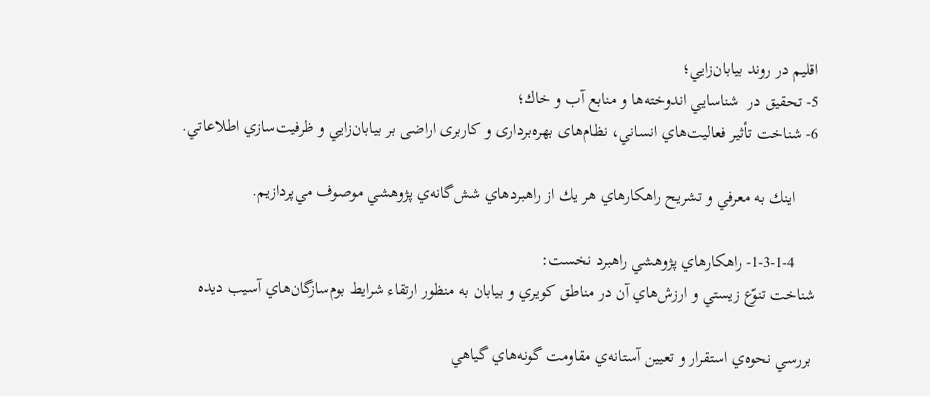اقليم در روند بيابان‌زايي؛
5- تحقيق در  شناسايي اندوخته‌ها و منابع آب و خاك؛
6- شناخت تأثیر فعاليت‌هاي انساني، نظام‌های بهره‌برداری و کاربری اراضی بر بيابان‌زايي و ظرفيت‌سازي اطلاعاتي.

     اينك به معرفي و تشريح راهكارهاي هر يك از راهبردهاي شش‌گانه‌ي پژوهشي موصوف مي‌پردازيم.

     1-3-1-4- راهكارهاي پژوهشي راهبرد نخست:
شناخت تنوّع زيستي و ارزش‌هاي آن در مناطق كويري و بيابان به منظور ارتقاء شرايط بوم‌سازگان‌هاي آسيب ديده

 بررسي نحوه‌ي استقرار و تعيين آستانه‌ي مقاومت گونه‌هاي گياهي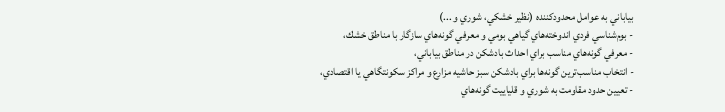بياباني به عوامل محدود‌كننده (نظير خشكي، شوري و ...)
- بوم‌شناسي فردي اندوخته‌هاي گياهي بومي و معرفي گونه‌هاي سازگار با مناطق خشك،
- معرفي گونه‌هاي مناسب براي احداث بادشكن در مناطق بياباني،
- انتخاب مناسب‌ترين گونه‌ها براي بادشكن سبز حاشيه مزارع و مراكز سكونتگاهي يا اقتصادي،
- تعيين حدود مقاومت به شوري و قلياييت گونه‌هاي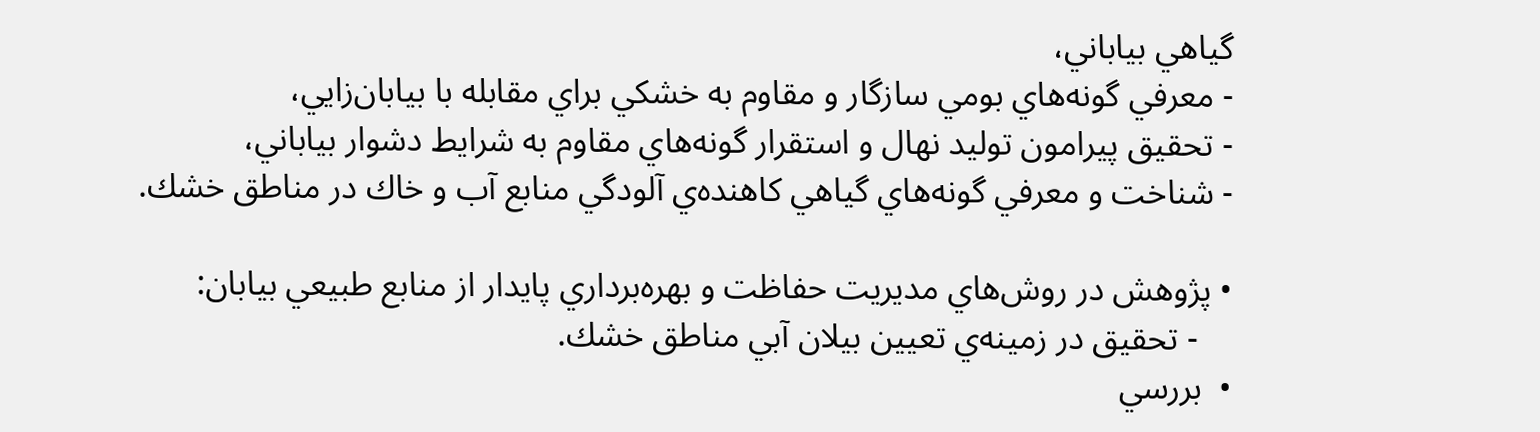گياهي بياباني،
- معرفي گونه‌هاي بومي سازگار و مقاوم به خشكي براي مقابله با بيابان‌زايي،
- تحقيق پيرامون توليد نهال و استقرار گونه‌هاي مقاوم به شرايط دشوار بياباني،
- شناخت و معرفي گونه‌هاي گياهي كاهنده‌ي آلودگي منابع آب و خاك در مناطق خشك.

• پژوهش در روش‌هاي مديريت حفاظت و بهره‌برداري پايدار از منابع طبيعي بيابان:
    - تحقيق در زمينه‌ي تعيين بيلان آبي مناطق خشك.
•  بررسي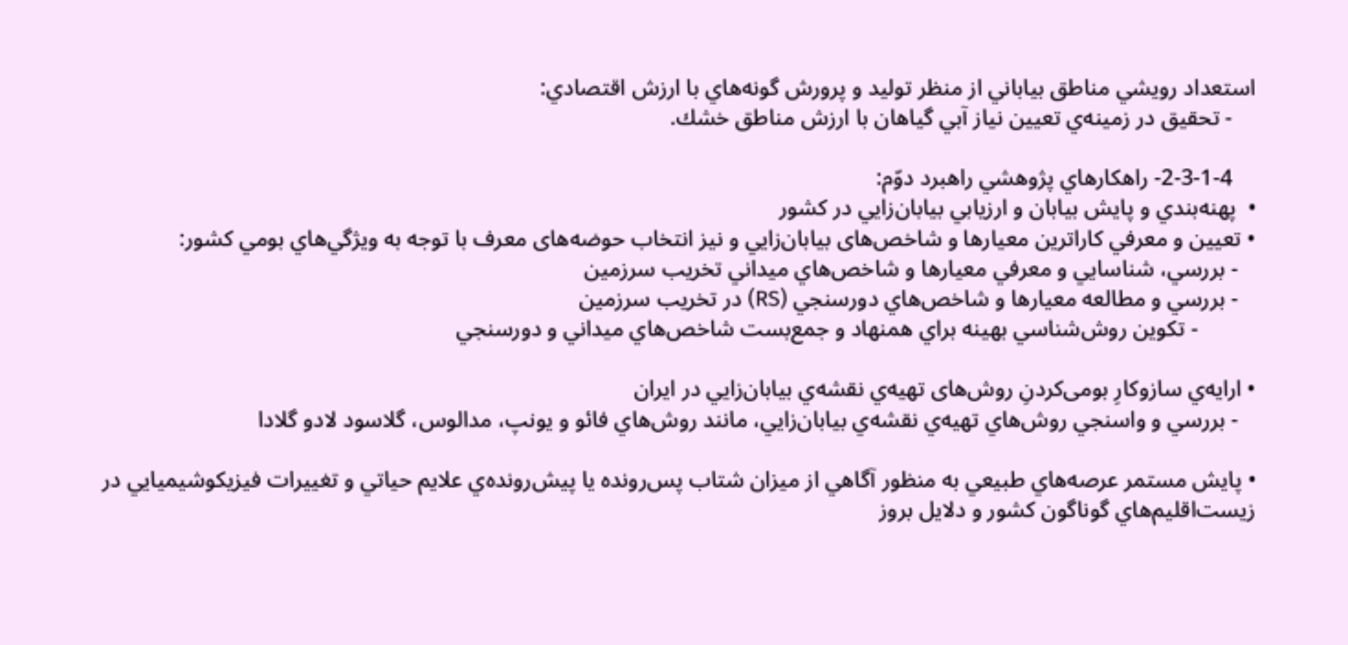استعداد رويشي مناطق بياباني از منظر توليد و پرورش گونه‌هاي با ارزش اقتصادي:
    - تحقيق در زمينه‌ي تعيين نياز آبي گياهان با ارزش مناطق خشك.

    2-3-1-4- راهكارهاي پژوهشي راهبرد دوّم:
•  پهنه‌بندي و پايش بيابان و ارزيابي بيابان‌زايي در كشور
• تعيين و معرفي کاراترين معيارها و شاخص‌های بيابان‌زايي و نيز انتخاب حوضه‌های معرف با توجه به ويژگي‌هاي بومي كشور:
   - بررسي، شناسايي و معرفي معيارها و شاخص‌هاي ميداني تخريب سرزمين
   - بررسي و مطالعه معيارها و شاخص‌هاي دورسنجي (RS) در تخريب سرزمين
          - تكوين روش‌شناسي بهينه براي همنهاد و جمع‌بست شاخص‌هاي ميداني و دورسنجي

• ارايه‌ي سازوکارِ بومی‌کردنِ روش‌های تهيه‌ي نقشه‌ي بيابان‌زايي در ايران
   - بررسي و واسنجي روش‌هاي تهيه‌ي نقشه‌ي بيابان‌زايي، مانند روش‌هاي فائو و يونپ، مدالوس، گلاسود لادو گلادا

• پايش مستمر عرصه‌هاي طبيعي به منظور آگاهي از ميزان شتاب پس‌رونده يا پيش‌رونده‌ي علايم حياتي و تغييرات فيزيكوشيميايي در زيست‌اقليم‌هاي گوناگون كشور و دلايل بروز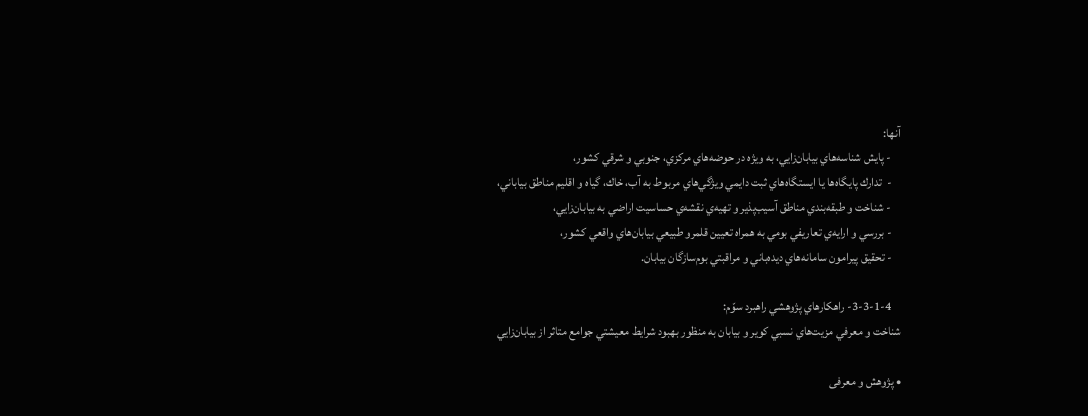آنها:
    - پايش شناسه‌هاي بيابان‌زايي، به ويژه در حوضه‌هاي مركزي، جنوبي و شرقي كشور،
    -  تدارك پايگاه‌ها يا ايستگاه‌هاي ثبت دايمي ويژگي‌هاي مربوط به آب، خاك، گياه و اقليم مناطق بياباني،
    - شناخت و طبقه‌بندي مناطق آسيب‌پذير و تهيه‌ي نقشه‌ي حساسيت اراضي به بيابان‌زايي،
    - بررسي و ارايه‌ي تعاريفي بومي به همراه تعيين قلمرو طبيعي بيابان‌هاي واقعي كشور،
    - تحقيق پيرامون سامانه‌هاي ديده‌باني و مراقبتي بوم‌سازگان بيابان.

    3-3-1-4- راهكارهاي پژوهشي راهبرد سوّم:
شناخت و معرفي مزيت‌هاي نسبي كوير و بيابان به منظور بهبود شرايط معيشتي جوامع متاثر از بيابان‌زايي

• پژوهش و معرفی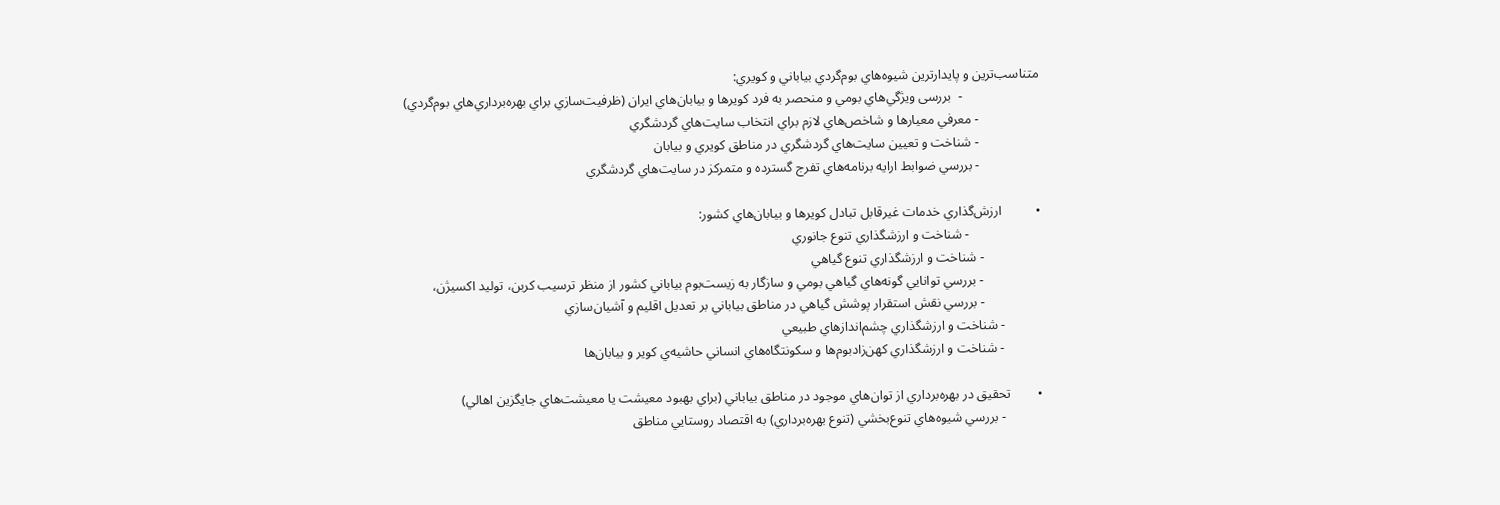متناسب‌ترين و پايدارترين شيوه‌هاي بوم‌گردي بياباني و كويري:
                       -  بررسی ويژگي‌هاي بومي و منحصر به فرد كويرها و بيابان‌هاي ايران (ظرفيت‌سازي براي بهره‌برداري‌هاي بوم‌‌گردي)
                  - معرفي معيارها و شاخص‌هاي لازم براي انتخاب سايت‌هاي گردشگري
                  - شناخت و تعيين سايت‌هاي ‌گردشگري در مناطق كويري و بيابان
                  - بررسي ضوابط ارايه برنامه‌هاي تفرج گسترده و متمركز در سايت‌هاي گردشگري

•          ارزش‌گذاري خدمات غيرقابل تبادل كويرها و بيابان‌هاي كشور:
                     - شناخت و ارزشگذاري تنوع جانوري
                 - شناخت و ارزشگذاري تنوع گياهي
                 - بررسي توانايي گونه‌هاي گياهي بومي و سازگار به زيست‌بوم بياباني كشور از منظر ترسيب كربن، توليد اكسيژن،
                 - بررسي نقش استقرار پوشش گياهي در مناطق بياباني بر تعديل اقليم و آشيان‌سازي
           - شناخت و ارزشگذاري چشم‌انداز‌هاي طبيعي
           - شناخت و ارزشگذاري كهن‌زادبوم‌ها و سكونتگاه‌هاي انساني حاشيه‌ي كوير و بيابان‌ها

•        تحقيق در بهره‌برداري از توان‌هاي موجود در مناطق بياباني (براي بهبود معيشت يا معيشت‌هاي جايگزين اهالي)
           - بررسي شيوه‌هاي تنوع‌بخشي (تنوع بهره‌برداري) به اقتصاد روستايي مناطق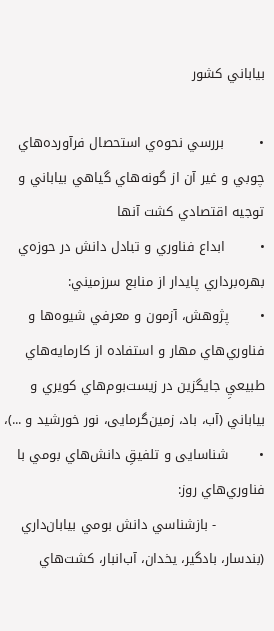بياباني كشور

•        بررسي نحوه‌ي استحصال فرآورده‌هاي چوبي و غير آن از گونه‌هاي گياهي بياباني و توجيه اقتصادي كشت آنها
•        ابداع فناوري و تبادل دانش در حوزه‌ي بهره‌برداري پايدار از منابع سرزميني:
•       پژوهش، آزمون و معرفي شيوه‌ها و فناوري‌هاي مهار و استفاده از كارمايه‌هاي طبيعي‌ِ جايگزين در زيست‌بوم‌هاي كويري و بياباني (آب، باد، زمين‌گرمايی، نور خورشيد و ...)،
•       شناسايی و تلفيقِ دانش‌هاي بومي با فناوري‌هاي روز:
           - بازشناسي دانش بومي بيابان‌داري (بندسار، بادگير، يخدان، آب‌انبار، كشت‌هاي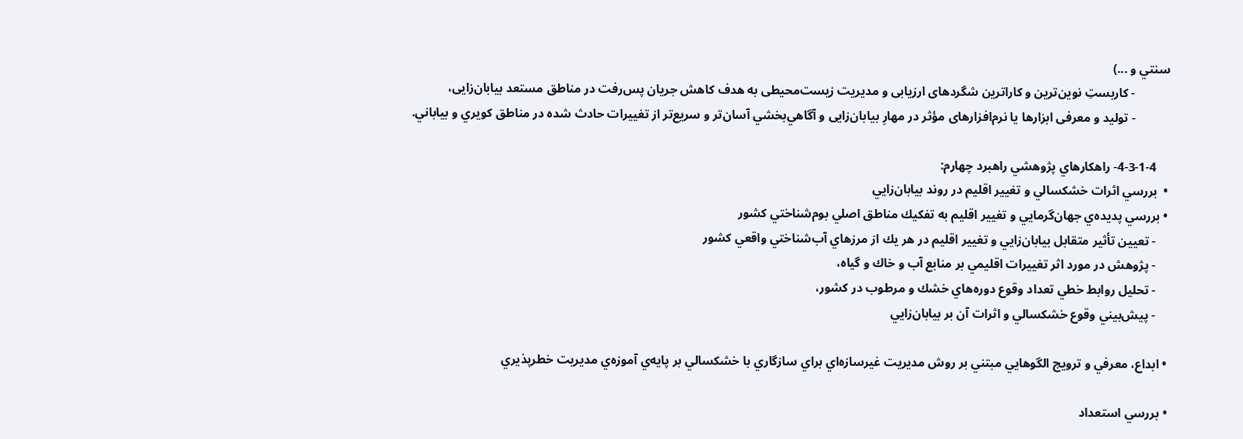سنتي و ...)
           - کاربستِ نوين‌ترين و کاراترين شگردهای ارزيابی و مديريت زيست‌محيطی به هدف کاهش جريان پس‌رفت در مناطق مستعد بيابان‌زايی،
           - توليد و معرفی ابزارها يا نرم‌افزارهای مؤثر در مهارِ بيابان‌زايی و آگاهي‌بخشي آسان‌تر و سريع‌تر از تغييرات حادث شده در مناطق كويري و بياباني.

    4-3-1-4- راهكارهاي پژوهشي راهبرد چهارم:
•  بررسي اثرات خشكسالي و تغيير اقليم در روند بيابان‌زايي
• بررسي پديده‌ي جهان‌گرمايي و تغيير اقليم به تفكيك مناطق اصلي بوم‌شناختي كشور
    - تعيين تأثير متقابل بيابان‌زايي و تغيير اقليم در هر يك از مرزهاي آب‌شناختي واقعي كشور
    - پژوهش در مورد اثر تغييرات اقليمي بر منابع آب و خاك و گياه،
    - تحليل روابط خطي تعداد وقوع دوره‌هاي خشك و مرطوب در كشور،
    - پيش‌بيني وقوع خشكسالي و اثرات آن بر بيابان‌زايي

• ابداع، معرفي و ترويج الگوهايي مبتني بر روش مديريت غير‌سازه‌اي براي سازگاري با خشكسالي بر پايه‌ي آموزه‌ي مديريت خطر‌پذيري

• بررسي استعداد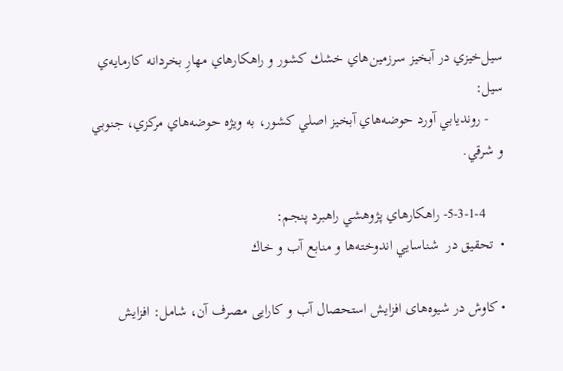سيل‌خيزي در آبخيز سرزمين‌هاي خشك كشور و راهكارهاي مهارِ بخردانه كارمايه‌ي سيل:
    - رونديابي آورد حوضه‌هاي آبخيز اصلي كشور، به ويژه حوضه‌هاي مركزي، جنوبي و شرقي.

     5-3-1-4- راهكارهاي پژوهشي راهبرد پنجم:
•  تحقيق در  شناسايي اندوخته‌ها و منابع آب و خاك

• کاوش در شيوه‌های افزايش استحصال آب و کارايی مصرف آن، شامل: افزايش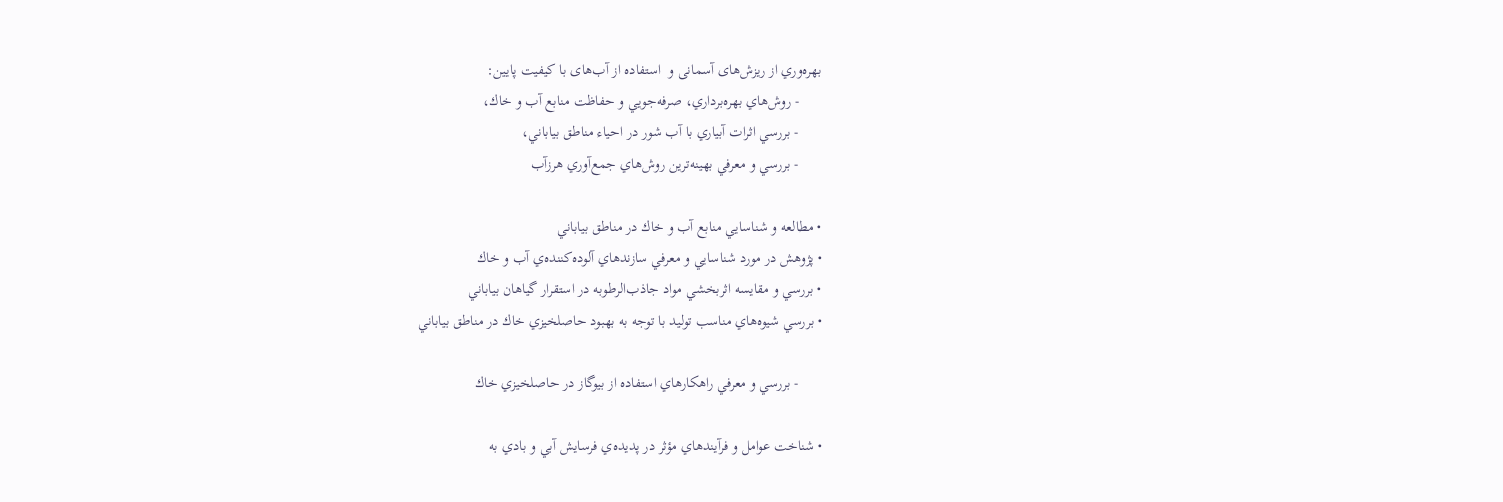بهره‌وري از ريزش‌های آسمانی و  استفاده از آب‌های با کيفيت پايين:
      - روش‌هاي بهره‌برداري، صرفه‌جويي و حفاظت منابع آب و خاك،
      - بررسي اثرات آبياري با آب شور در احياء مناطق بياباني،
      - بررسي و معرفي بهينه‌ترين روش‌هاي جمع‌آوري هرزآب

• مطالعه و شناسايي منابع آب و خاك در مناطق بياباني
• پژوهش در مورد شناسايي و معرفي سازندهاي آلوده‌كننده‌ي آب و خاك
• بررسي و مقايسه اثربخشي مواد جاذب‌الرطوبه در استقرار گياهان بياباني
• بررسي شيوه‌هاي مناسب توليد با توجه به بهبود حاصلخيزي خاك در مناطق بياباني

      - بررسي و معرفي راهكارهاي استفاده از بيوگاز در حاصلخيزي خاك

• شناخت عوامل و فرآيندهاي مؤثر در پديده‌ي فرسايش آبي و بادي به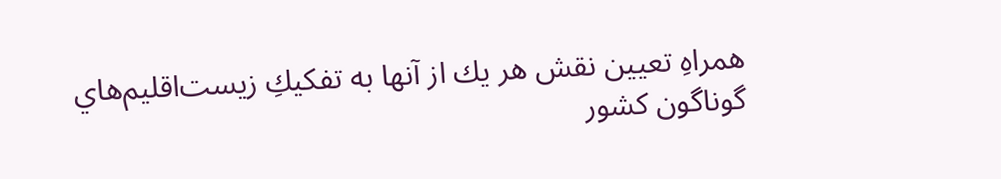همراهِ تعيين نقش هر يك از آنها به تفكيكِ زيست‌اقليم‌هاي گوناگون كشور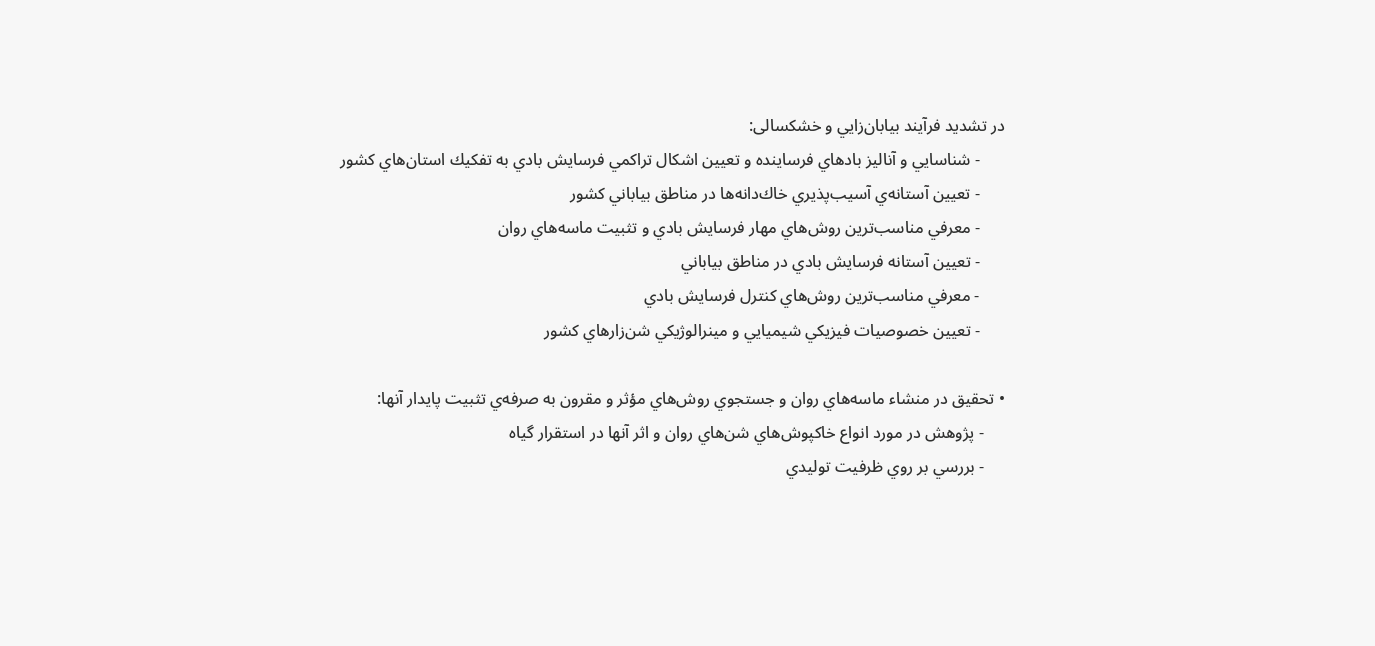در تشديد فرآيند بيابان‌زايي و خشکسالی:
      - شناسايي و آناليز بادهاي فرساينده و تعيين اشكال تراكمي فرسايش بادي به تفكيك استان‌هاي كشور
      - تعيين آستانه‌ي آسيب‌پذيري خاك‌دانه‌ها در مناطق بياباني كشور
      - معرفي مناسب‌ترين روش‌هاي مهار فرسايش بادي و تثبيت ماسه‌هاي روان
      - تعيين آستانه فرسايش بادي در مناطق بياباني
      - معرفي مناسب‌ترين روش‌هاي كنترل فرسايش بادي
      - تعيين خصوصيات فيزيكي شيميايي و مينرالوژيكي شن‌زارهاي كشور

• تحقيق در منشاء ماسه‌هاي روان و جستجوي روش‌هاي مؤثر و مقرون به صرفه‌ي تثبيت پايدار آنها:
     - پژوهش در مورد انواع خاكپوش‌هاي شن‌هاي روان و اثر آنها در استقرار گياه
     - بررسي بر روي ظرفيت توليدي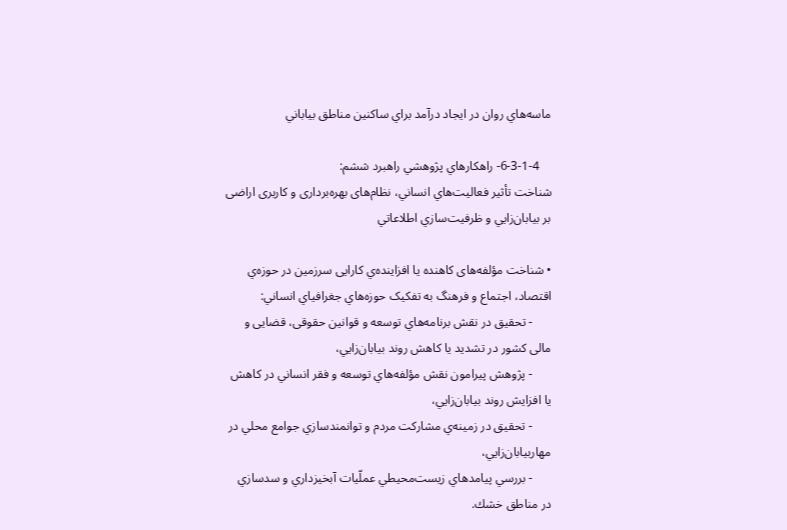ماسه‌هاي روان در ايجاد درآمد براي ساكنين مناطق بياباني

    6-3-1-4- راهكارهاي پژوهشي راهبرد ششم:
شناخت تأثير فعاليت‌هاي انساني، نظام‌های بهره‌برداری و کاربری اراضی بر بيابان‌زايي و ظرفيت‌سازي اطلاعاتي

• شناخت مؤلفه‌های کاهنده يا افزاينده‌ي کارايی سرزمين در حوزه‌ي اقتصاد، اجتماع و فرهنگ به تفکيک حوزه‌هاي جغرافياي انساني:
      - تحقيق در نقش برنامه‌هاي توسعه و قوانين حقوقی، قضايی و مالی كشور در تشديد يا كاهش روند بيابان‌زايي،
      - پژوهش پيرامون نقش مؤلفه‌هاي توسعه و فقر انساني در كاهش يا افزايش روند بيابان‌زايي،
      - تحقيق در زمينه‌ي مشاركت مردم و توانمند‌سازي جوامع محلي در مهاربيابان‌زايي،
      - بررسي پيامدهاي زيست‌محيطي عملّيات آبخيزداري و سدسازي در مناطق خشك.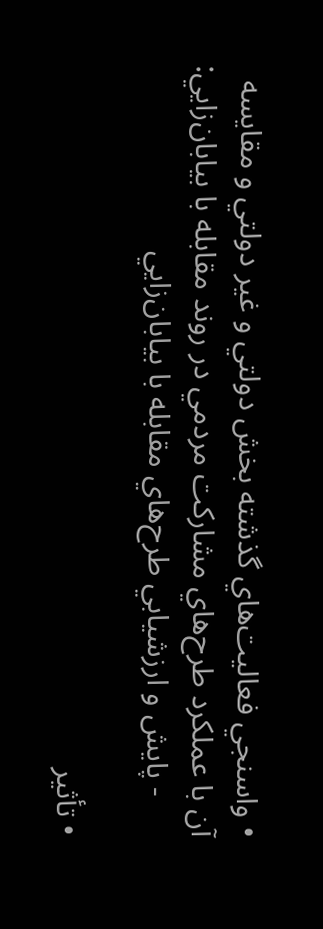• واسنجي فعاليت‌هاي گذشته بخش دولتي و غير دولتي و مقايسه آن با عملكرد طرح‌هاي مشاركت‌ مردمي در روند مقابله با بيابان‌زايي:
     - پايش و ارزشيابي طرح‌هاي مقابله با بيابان‌زايي

• تأثير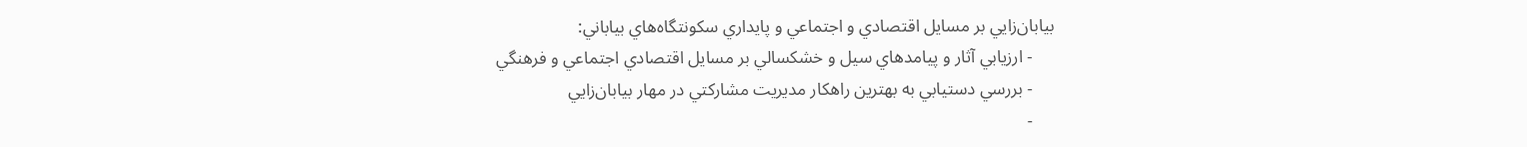بيابان‌زايي بر مسايل اقتصادي و اجتماعي و پايداري سكونتگاه‌هاي بياباني:
     - ارزيابي آثار و پيامدهاي سيل و خشكسالي بر مسايل اقتصادي اجتماعي و فرهنگي
     - بررسي دستيابي به بهترين راهكار مديريت مشاركتي در مهار بيابان‌زايي
     -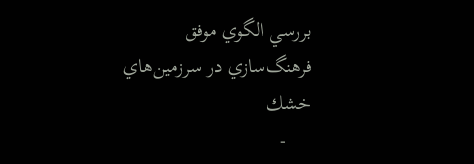بررسي الگوي موفق فرهنگ‌سازي در سرزمين‌هاي خشك
     -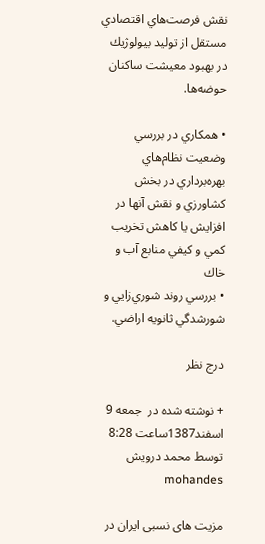نقش فرصت‌هاي اقتصادي مستقل از توليد بيولوژيك در بهبود معيشت ساكنان حوضه‌ها.

• همكاري در بررسي وضعيت نظام‌هاي بهره‌برداري در بخش كشاورزي و نقش آنها در افزايش يا كاهش تخريب كمي و كيفي منابع آب و خاك
• بررسي روند شوري‌زايي و شورشدگي ثانويه اراضي.

درج نظر

+ نوشته شده در  جمعه 9 اسفند1387ساعت 8:28  توسط محمد درویش  mohandes

مزیت های نسبی ایران در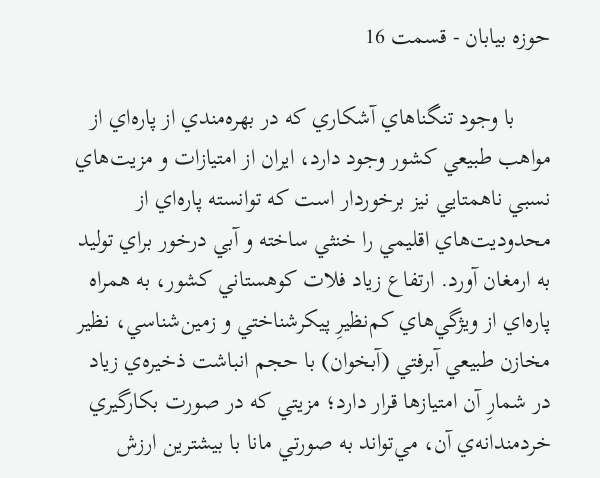حوزه بیابان - قسمت 16

      با وجود تنگناهاي آشكاري که در بهره‌مندي از پاره‌اي از مواهب طبيعي کشور وجود دارد، ايران از امتيازات و مزيت‌هاي نسبي ناهمتايي نيز برخوردار است كه توانسته پاره‌اي از محدوديت‌هاي اقليمي را خنثي ساخته و آبي درخور براي توليد به ارمغان آورد. ارتفاع زياد فلات كوهستاني كشور، به همراه پاره‌اي از ويژگي‌هاي كم‌نظيرِ پيكر‌شناختي و زمين‌شناسي، نظير مخازن طبيعي آبرفتي (آبخوان) با حجم انباشت ذخيره‌ي زياد در شمارِ آن امتيازها قرار دارد؛ مزيتي كه در صورت بكارگيري خردمندانه‌ي آن، مي‌تواند به صورتي مانا با بيشترين ارزش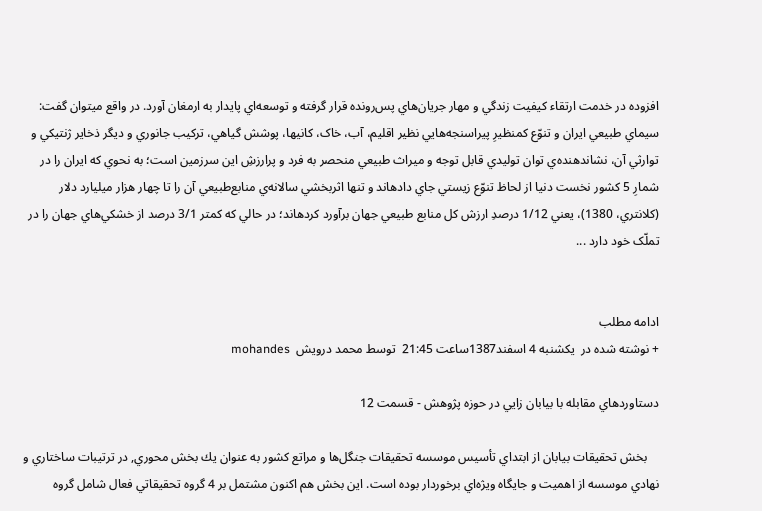افزوده در خدمت ارتقاء كيفيت زندگي و مهار جريان‌هاي پس‌رونده قرار گرفته و توسعه‌اي پايدار به ارمغان آورد. در واقع ميتوان گفت: سيماي طبيعي ايران و تنوّع کمنظيرِ پيراسنجه‌هايي نظير اقليم، آب، خاک، کانيها، پوشش گياهي، ترکيب جانوري و ديگر ذخاير ژنتيکي و توارثي آن، نشاندهنده‌ي توان توليدي قابل توجه و ميراث طبيعي منحصر به فرد و پرارزشِ اين سرزمين است؛ به نحوي كه ايران را در شمارِ 5 كشور نخست دنيا از لحاظ تنوّع زيستي جاي دادهاند و تنها اثربخشي سالانه‌ي منابع‌طبيعي آن را تا چهار هزار ميليارد دلار (كلانتري، 1380)، يعني 1/12 درصدِ ارزش کل منابع طبيعي جهان برآورد کردهاند؛ در حالي که کمتر 3/1 درصد از خشکي‌هاي جهان را در تملّک خود دارد ...


ادامه مطلب
+ نوشته شده در  یکشنبه 4 اسفند1387ساعت 21:45  توسط محمد درویش  mohandes

دستاوردهاي مقابله با بيابان زايي در حوزه پژوهش - قسمت 12

    بخش تحقيقات بيابان از ابتداي تأسيس موسسه تحقيقات جنگل‌ها و مراتع كشور به عنوان يك بخش محوري, در ترتيبات ساختاري و نهادي موسسه از اهميت و جايگاه ويژه‌اي برخوردار بوده است. اين بخش هم اكنون مشتمل بر 4 گروه تحقيقاتي فعال شامل گروه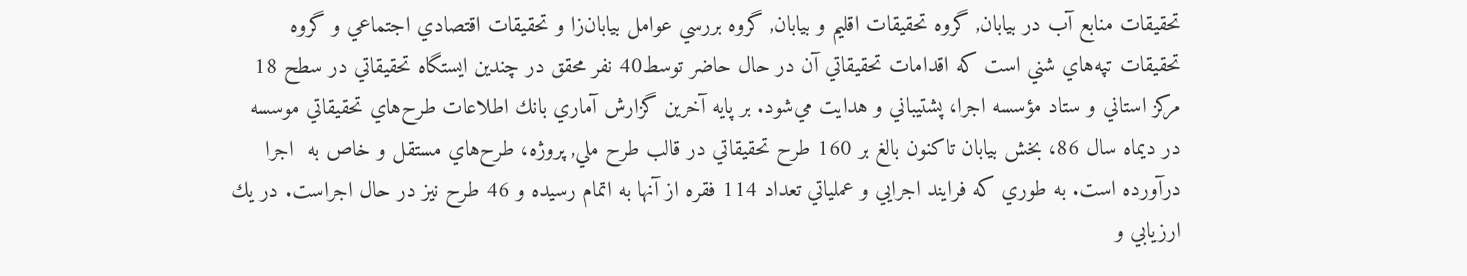تحقيقات منابع آب در بيابان, گروه تحقيقات اقليم و بيابان, گروه بررسي عوامل بيابان‌زا و تحقيقات اقتصادي اجتماعي و گروه تحقيقات تپه‌هاي شني است كه اقدامات تحقيقاتي آن در حال حاضر توسط40 نفر محقق در چندين ايستگاه تحقيقاتي در سطح 18 مركز استاني و ستاد مؤسسه اجرا، پشتيباني و هدايت مي‌شود. بر پايه آخرين گزارش آماري بانك اطلاعات طرح‌هاي تحقيقاتي موسسه در ديماه سال 86، بخش بيابان تاكنون بالغ بر 160 طرح تحقيقاتي در قالب طرح ملي, پروژه، طرح‌هاي مستقل و خاص به  اجرا درآورده است. به ‌طوري كه فرايند اجرايي و عملياتي تعداد 114 فقره از آنها به اتمام رسيده و 46 طرح نيز در حال اجراست. در يك ارزيابي و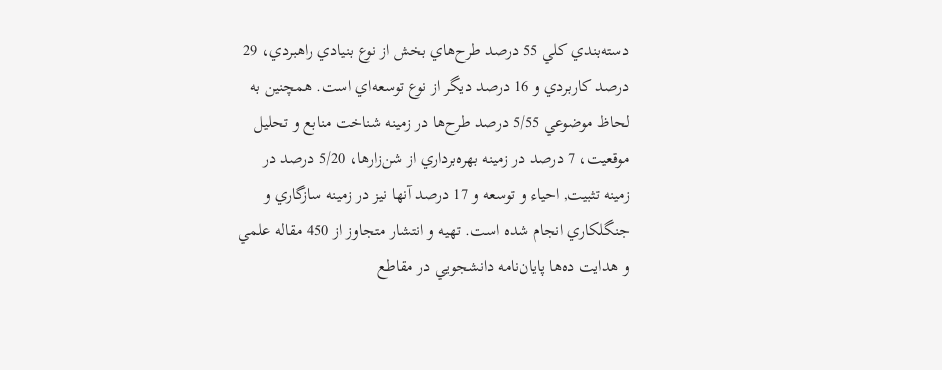دسته‌بندي كلي 55 درصد طرح‌هاي بخش از نوع بنيادي راهبردي، 29 درصد كاربردي و 16 درصد ديگر از نوع توسعه‌اي است. همچنين به لحاظ موضوعي 5/55 درصد طرح‌ها در زمينه شناخت منابع و تحليل موقعيت، 7 درصد در زمينه بهره‌برداري از شن‌زارها، 5/20 درصد در زمينه تثبيت, احياء و توسعه و 17 درصد آنها نيز در زمينه سازگاري و جنگلكاري انجام شده است. تهيه و انتشار متجاوز از 450 مقاله علمي و هدايت ده‌ها پايان‌نامه دانشجويي در مقاطع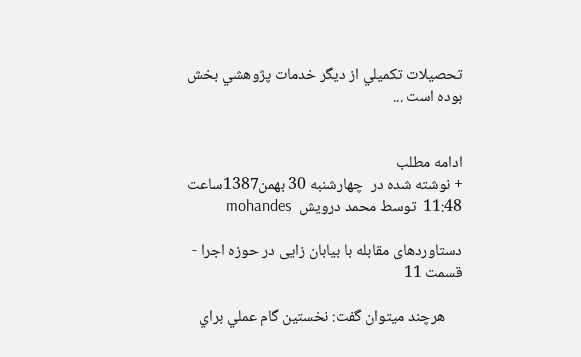تحصيلات تكميلي از ديگر خدمات پژوهشي بخش بوده است ...


ادامه مطلب
+ نوشته شده در  چهارشنبه 30 بهمن1387ساعت 11:48  توسط محمد درویش  mohandes

دستاوردهای مقابله با بیابان زایی در حوزه اجرا - قسمت 11

     هرچند ميتوان گفت: نخستين گام عملي براي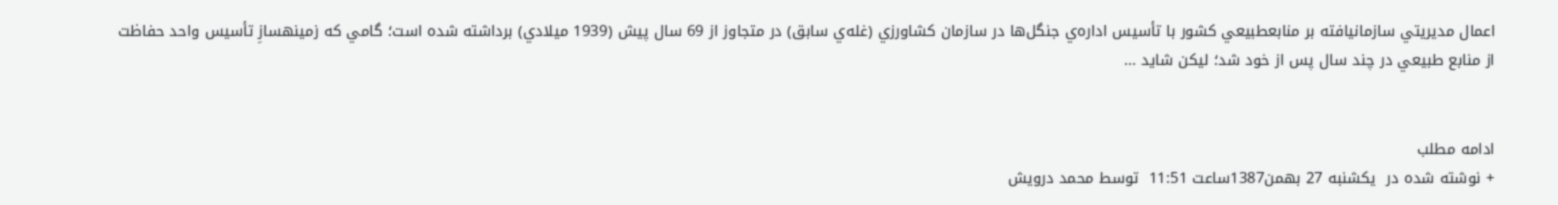اعمال مديريتي سازمانيافته بر منابعطبيعي کشور با تأسيس اداره‌ي جنگل‌ها در سازمان كشاورزي (غله‌ي سابق) در متجاوز از 69 سال پيش (1939 ميلادي) برداشته شده است؛ گامي که زمينهسازِ تأسيس واحد حفاظت از منابع طبيعي در چند سال پس از خود شد؛ ليکن شايد ...


ادامه مطلب
+ نوشته شده در  یکشنبه 27 بهمن1387ساعت 11:51  توسط محمد درویش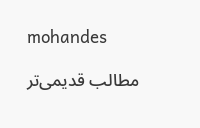mohandes

مطالب قدیمی‌تر